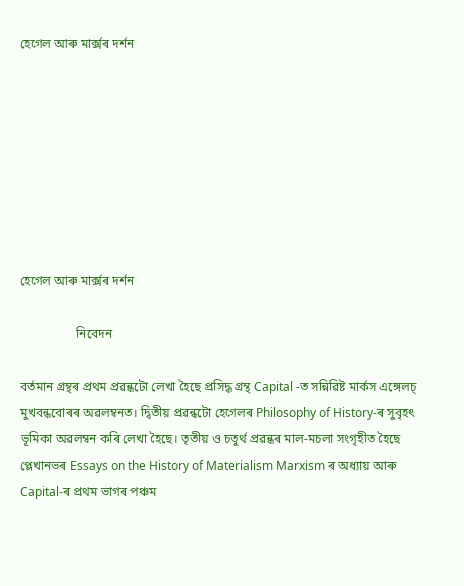হেগেল আৰু মাৰ্ক্সৰ দৰ্শন








হেগেল আৰু মাৰ্ক্সৰ দৰ্শন

                  নিবেদন

বৰ্তমান গ্ৰন্থৰ প্ৰথম প্ৰৱন্ধটো লেখা হৈছে প্ৰসিদ্ধ গ্ৰন্থ Capital -ত সন্নিৱিষ্ট মার্কস এঙ্গেলচ্‌ মুখবন্ধবোৰৰ অৱলম্বনত। দ্বিতীয় প্ৰৱন্ধটো হেগেলৰ Philosophy of History-ৰ সুবৃহৎ ভূমিকা অৱলম্বন কৰি লেখা হৈছে। তৃতীয় ও চতুর্থ প্ৰৱন্ধৰ মাল-মচলা সংগৃহীত হৈছে প্লেখানভৰ Essays on the History of Materialism Marxism ৰ অধ্যায় আৰু Capital-ৰ প্ৰথম ভাগৰ পঞ্চম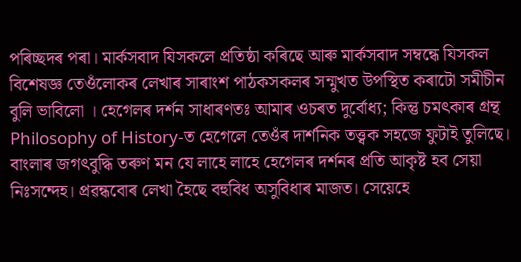পৰিচ্ছদৰ পৰা। মার্কসবাদ যিসকলে প্রতিষ্ঠা কৰিছে আৰু মার্কসবাদ সম্বন্ধে যিসকল বিশেষজ্ঞ তেওঁলোকৰ লেখাৰ সাৰাংশ পাঠকসকলৰ সন্মুখত উপস্থিত কৰাটো সমীচীন বুলি ভাবিলো । হেগেলৰ দৰ্শন সাধাৰণতঃ আমাৰ ওচৰত দুর্বোধ্য; কিন্তু চমৎকাৰ গ্ৰন্থ Philosophy of History-ত হেগেলে তেওঁৰ দাৰ্শনিক তত্ত্বক সহজে ফুটাই তুলিছে। বাংলাৰ জগৎবুদ্ধি তৰুণ মন যে লাহে লাহে হেগেলৰ দৰ্শনৰ প্ৰতি আকৃষ্ট হব সেয়া নিঃসন্দেহ। প্ৰৱন্ধবোৰ লেখা হৈছে বহুবিধ অসুবিধাৰ মাজত। সেয়েহে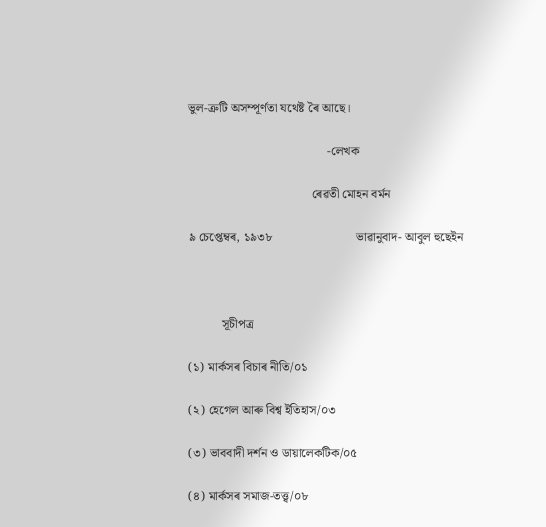ভুল-ত্রুটি অসম্পূর্ণতা যথেষ্ট ৰৈ আছে।

                                             -লেখক

                                        ৰেৱতী মোহন বৰ্মন

৯ চেপ্তেম্বৰ, ১৯৩৮                           ভাৱানুবাদ- আবুল হুছেইন



           সূচীপত্র

(১) মার্কসৰ বিচাৰ নীতি/০১

(২) হেগেল আৰু বিশ্ব ইতিহাস/০৩

(৩) ভাববাদী দর্শন ও ডায়ালেকটিক/০৫

(৪) মার্কসৰ সমাজ-তত্ত্ব/০৮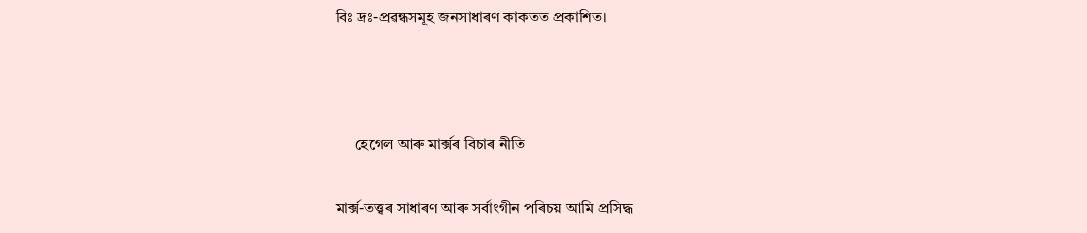বিঃ দ্রঃ-প্ৰৱন্ধসমূহ জনসাধাৰণ কাকতত প্ৰকাশিত।



     হেগেল আৰু মাৰ্ক্সৰ বিচাৰ নীতি

মাৰ্ক্স-তত্ত্বৰ সাধাৰণ আৰু সৰ্বাংগীন পৰিচয় আমি প্রসিদ্ধ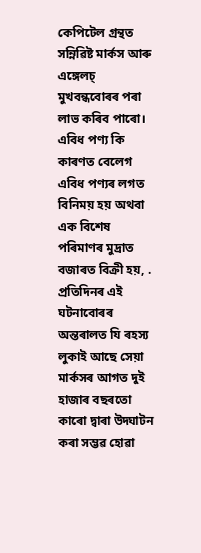কেপিটেল গ্ৰন্থত সন্নিৱিষ্ট মার্কস আৰু এঙ্গেলচ্‌ মুখবন্ধবোৰৰ পৰা লাভ কৰিব পাৰো। এবিধ পণ্য কি কাৰণত বেলেগ এবিধ পণ্যৰ লগত বিনিময় হয় অথবা এক বিশেষ পৰিমাণৰ মুদ্ৰাত বজাৰত বিক্ৰী হয়, . প্রতিদিনৰ এই ঘটনাবোৰৰ অন্তৰালত যি ৰহস্য লুকাই আছে সেয়া মার্কসৰ আগত দুই হাজাৰ বছৰতো কাৰো দ্বাৰা উদ্ঘাটন কৰা সম্ভৱ হোৱা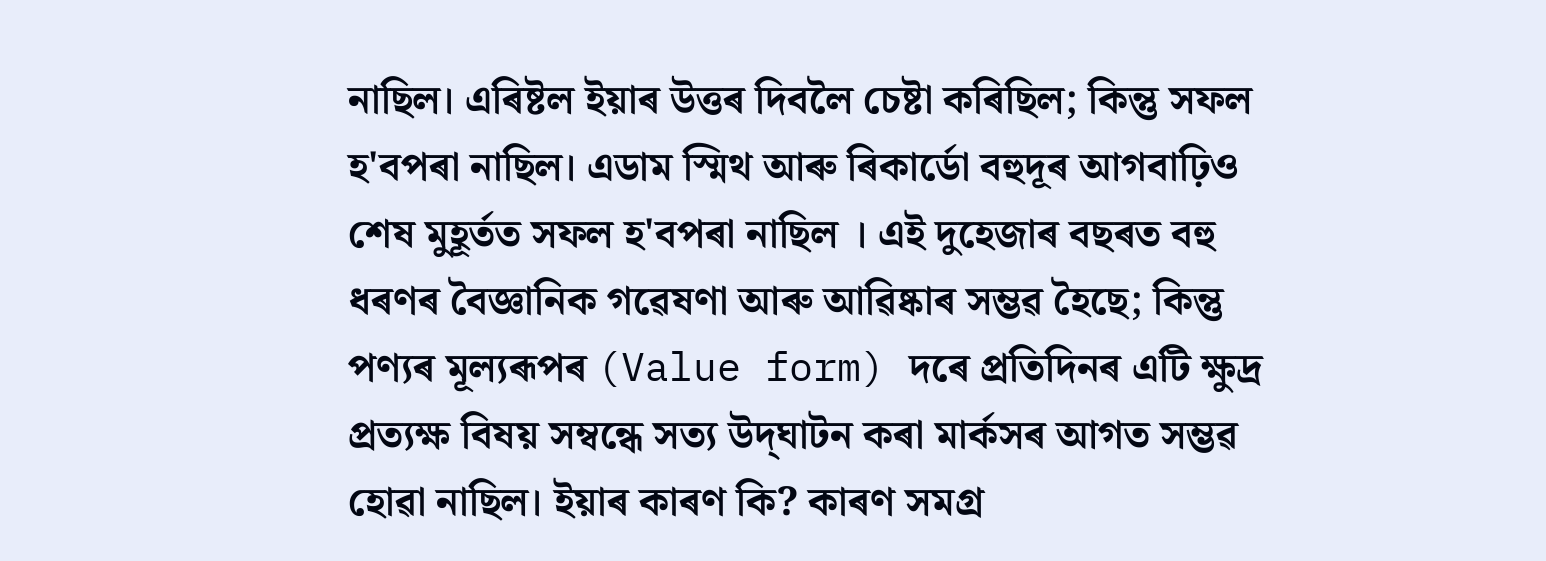নাছিল। এৰিষ্টল ইয়াৰ উত্তৰ দিবলৈ চেষ্টা কৰিছিল; কিন্তু সফল হ'বপৰা নাছিল। এডাম স্মিথ আৰু ৰিকার্ডো বহুদূৰ আগবাঢ়িও শেষ মুহূৰ্তত সফল হ'বপৰা নাছিল । এই দুহেজাৰ বছৰত বহু ধৰণৰ বৈজ্ঞানিক গৱেষণা আৰু আৱিষ্কাৰ সম্ভৱ হৈছে; কিন্তু পণ্যৰ মূল্যৰূপৰ (Value form) দৰে প্ৰতিদিনৰ এটি ক্ষুদ্র প্রত্যক্ষ বিষয় সম্বন্ধে সত্য উদ্‌ঘাটন কৰা মার্কসৰ আগত সম্ভৱ হোৱা নাছিল। ইয়াৰ কাৰণ কি? কাৰণ সমগ্র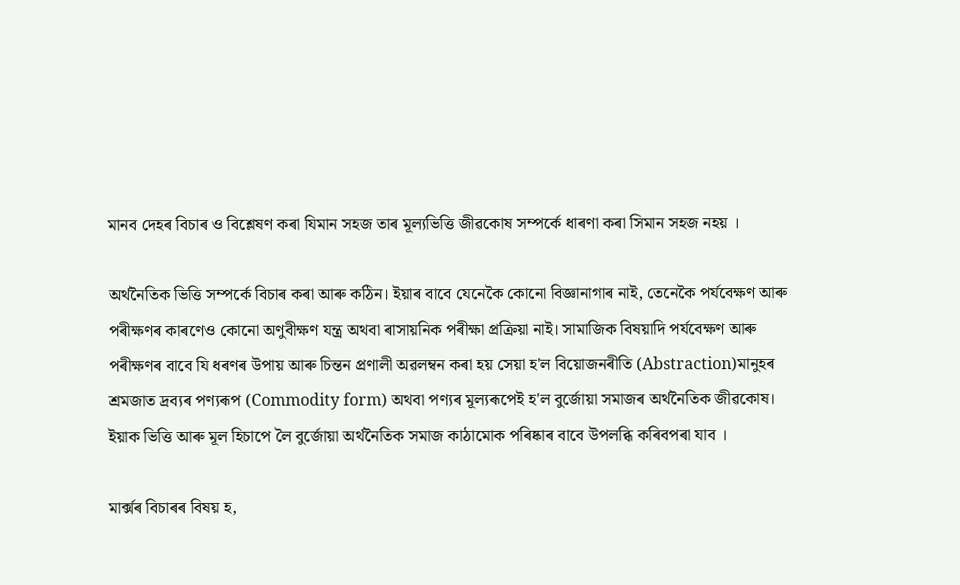মানব দেহৰ বিচাৰ ও বিশ্লেষণ কৰা যিমান সহজ তাৰ মূল্যভিত্তি জীৱকোষ সম্পৰ্কে ধাৰণা কৰা সিমান সহজ নহয় ।

অর্থনৈতিক ভিত্তি সম্পৰ্কে বিচাৰ কৰা আৰু কঠিন। ইয়াৰ বাবে যেনেকৈ কোনো বিজ্ঞানাগাৰ নাই, তেনেকৈ পৰ্যবেক্ষণ আৰু পৰীক্ষণৰ কাৰণেও কোনো অণুবীক্ষণ যন্ত্ৰ অথবা ৰাসায়নিক পৰীক্ষা প্ৰক্ৰিয়া নাই। সামাজিক বিষয়াদি পর্যবেক্ষণ আৰু পৰীক্ষণৰ বাবে যি ধৰণৰ উপায় আৰু চিন্তন প্ৰণালী অৱলম্বন কৰা হয় সেয়া হ'ল বিয়োজনৰীতি (Abstraction)মানুহৰ শ্ৰমজাত দ্ৰব্যৰ পণ্যৰূপ (Commodity form) অথবা পণ্যৰ মূল্যৰূপেই হ'ল বুর্জোয়া সমাজৰ অৰ্থনৈতিক জীৱকোষ। ইয়াক ভিত্তি আৰু মূল হিচাপে লৈ বুর্জোয়া অর্থনৈতিক সমাজ কাঠামোক পৰিষ্কাৰ বাবে উপলব্ধি কৰিবপৰা যাব ।

মাৰ্ক্সৰ বিচাৰৰ বিষয় হ,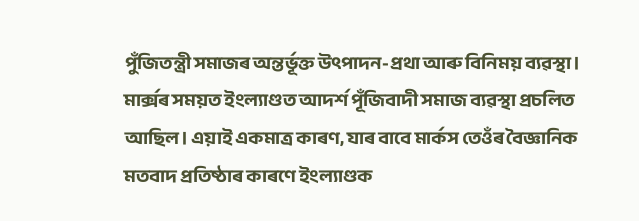পুঁজিতন্ত্ৰী সমাজৰ অন্তৰ্ভূক্ত উৎপাদন-প্ৰথা আৰু বিনিময় ব্যৱস্থা। মাৰ্ক্সৰ সময়ত ইংল্যাণ্ডত আদর্শ পূঁজিবাদী সমাজ ব্যৱস্থা প্ৰচলিত আছিল। এয়াই একমাত্ৰ কাৰণ, যাৰ বাবে মার্কস তেওঁৰ বৈজ্ঞানিক মতবাদ প্ৰতিষ্ঠাৰ কাৰণে ইংল্যাণ্ডক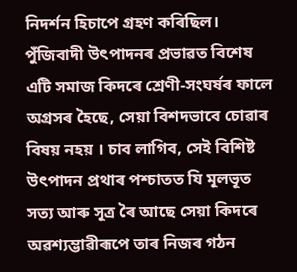নিদৰ্শন হিচাপে গ্ৰহণ কৰিছিল। পুঁজিবাদী উৎপাদনৰ প্ৰভাৱত বিশেষ এটি সমাজ কিদৰে শ্ৰেণী-সংঘৰ্ষৰ ফালে অগ্ৰসৰ হৈছে, সেয়া বিশদভাবে চোৱাৰ বিষয় নহয় । চাব লাগিব, সেই বিশিষ্ট উৎপাদন প্ৰথাৰ পশ্চাতত যি মূলভূত সত্য আৰু সূত্ৰ ৰৈ আছে সেয়া কিদৰে অৱশ্যম্ভাৱীৰূপে তাৰ নিজৰ গঠন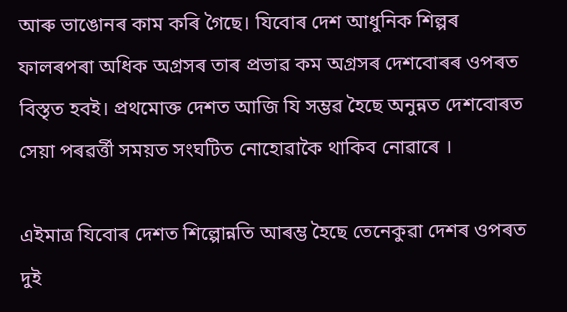আৰু ভাঙোনৰ কাম কৰি গৈছে। যিবোৰ দেশ আধুনিক শিল্পৰ ফালৰপৰা অধিক অগ্ৰসৰ তাৰ প্ৰভাৱ কম অগ্ৰসৰ দেশবোৰৰ ওপৰত বিস্তৃত হবই। প্রথমোক্ত দেশত আজি যি সম্ভৱ হৈছে অনুন্নত দেশবোৰত সেয়া পৰৱৰ্ত্তী সময়ত সংঘটিত নোহোৱাকৈ থাকিব নোৱাৰে ।

এইমাত্ৰ যিবোৰ দেশত শিল্পোন্নতি আৰম্ভ হৈছে তেনেকুৱা দেশৰ ওপৰত দুই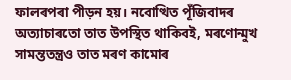ফালৰপৰা পীড়ন হয়। নবোত্থিত পূঁজিবাদৰ অত্যাচাৰতো তাত উপস্থিত থাকিবই, মৰণোন্মুখ সামন্ততন্ত্রও তাত মৰণ কামোৰ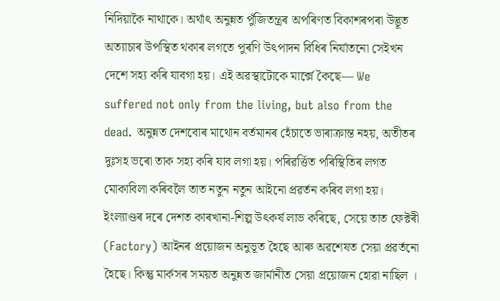নিদিয়াকৈ নাথাকে। অর্থাৎ অনুন্নত পুঁজিতন্ত্ৰৰ অপৰিণত বিকাশৰপৰা উদ্ভূত অত্যাচাৰ উপস্থিত থকাৰ লগতে পুৰণি উৎপাদন বিধিৰ নির্যাতনো সেইখন দেশে সহ্য কৰি যাবগা হয়। এই অৱস্থাটোকে মাৰ্ক্সে কৈছে— We suffered not only from the living, but also from the dead. অনুন্নত দেশবোৰ মাথোন বৰ্তমানৰ হেঁচাতে ভাৰাক্ৰান্ত নহয়, অতীতৰ দুঃসহ ভৰো তাক সহ্য কৰি যাব লগা হয়। পৰিৱৰ্ত্তিত পৰিস্থিতিৰ লগত মোকাবিলা কৰিবলৈ তাত নতুন নতুন আইনো প্ৰৱৰ্তন কৰিব লগা হয়। ইংল্যাণ্ডৰ দৰে দেশত কাৰখানা-শিল্প উৎকর্ষ লাভ কৰিছে, সেয়ে তাত ফেক্টৰী (Factory) আইনৰ প্ৰয়োজন অনুভূত হৈছে আৰু অৱশেষত সেয়া প্ৰৱৰ্তনো হৈছে। কিন্তু মার্কসৰ সময়ত অনুন্নত জার্মানীত সেয়া প্রয়োজন হোৱা নাছিল ।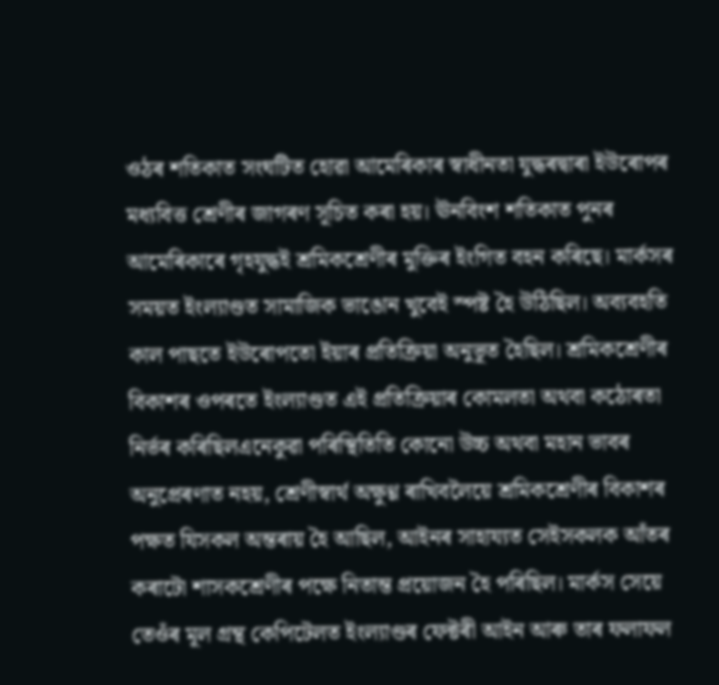ওঠৰ শতিকাত সংঘটিত হোৱা আমেৰিকাৰ স্বাধীনতা যুদ্ধৰদ্বাৰা ইউৰোপৰ মধ্যবিত্ত শ্ৰেণীৰ জাগৰণ সূচিত কৰা হয়। ঊনবিংশ শতিকাত পুনৰ আমেৰিকাৰে গৃহযুদ্ধই শ্রমিকশ্ৰেণীৰ মুক্তিৰ ইংগিত বহন কৰিছে। মার্কসৰ সময়ত ইংল্যাণ্ডত সামাজিক ভাঙোন খুবেই স্পষ্ট হৈ উঠিছিল। অব্যবহতি কাল পাছতে ইউৰোপতো ইয়াৰ প্ৰতিক্ৰিয়া অনুভূত হৈছিল। শ্রমিকশ্ৰেণীৰ বিকাশৰ ওপৰতে ইংল্যাণ্ডত এই প্ৰতিক্ৰিয়াৰ কোমলতা অথবা কঠোৰতা নিৰ্ভৰ কৰিছিলএনেকুৱা পৰিস্থিতিতি কোনো উচ্চ অথবা মহান ভাবৰ অনুপ্ৰেৰণাত নহয়, শ্ৰেণীস্বার্থ অক্ষুণ্ণ ৰাখিবলৈয়ে শ্রমিকশ্ৰেণীৰ বিকাশৰ পক্ষত যিসকল অন্তৰায় হৈ আছিল, আইনৰ সাহায্যত সেইসকলক আঁতৰ কৰাটো শাসকশ্ৰেণীৰ পক্ষে নিতান্ত প্ৰয়োজন হৈ পৰিছিল। মার্কস সেয়ে তেওঁৰ মূল গ্ৰন্থ কেপিটেলত ইংল্যাণ্ডৰ ফেক্টৰী আইন আৰু তাৰ ফলাফল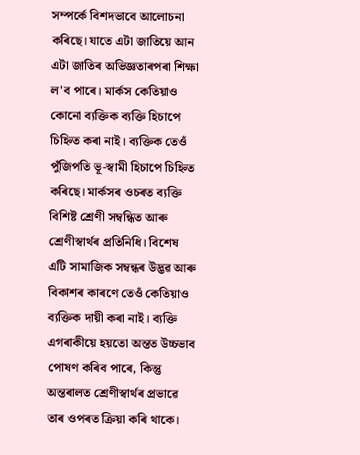সম্পর্কে বিশদভাবে আলোচনা কৰিছে। যাতে এটা জাতিয়ে আন এটা জাতিৰ অভিজ্ঞতাৰপৰা শিক্ষা ল'ব পাৰে। মার্কস কেতিয়াও কোনো ব্যক্তিক ব্যক্তি হিচাপে চিহ্নিত কৰা নাই। ব্যক্তিক তেওঁ পুঁজিপতি ভূ-স্বামী হিচাপে চিহ্নিত কৰিছে। মার্কসৰ ওচৰত ব্যক্তি বিশিষ্ট শ্ৰেণী সম্বন্ধিত আৰু শ্ৰেণীস্বাৰ্থৰ প্ৰতিনিধি। বিশেষ এটি সামাজিক সম্বন্ধৰ উদ্ভৱ আৰু বিকাশৰ কাৰণে তেওঁ কেতিয়াও ব্যক্তিক দায়ী কৰা নাই। ব্যক্তি এগৰাকীয়ে হয়তো অন্তত উচ্চভাব পোষণ কৰিব পাৰে, কিন্তু অন্তৰালত শ্ৰেণীস্বাৰ্থৰ প্রভাৱে তাৰ ওপৰত ক্ৰিয়া কৰি থাকে।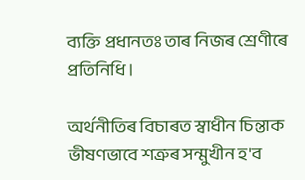ব্যক্তি প্রধানতঃ তাৰ নিজৰ শ্ৰেণীৰে প্ৰতিনিধি।

অৰ্থনীতিৰ বিচাৰত স্বাধীন চিন্তাক ভীষণভাবে শত্ৰুৰ সন্মুখীন হ'ব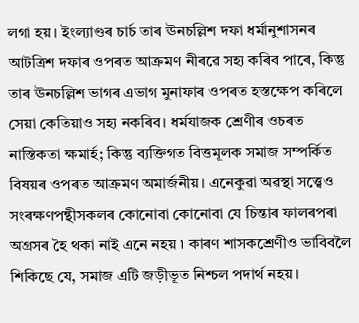লগা হয়। ইংল্যাণ্ডৰ চাৰ্চ তাৰ ঊনচল্লিশ দফা ধর্মানুশাসনৰ আটত্রিশ দফাৰ ওপৰত আক্ৰমণ নীৰৱে সহ্য কৰিব পাৰে, কিন্তু তাৰ ঊনচল্লিশ ভাগৰ এভাগ মুনাফাৰ ওপৰত হস্তক্ষেপ কৰিলে সেয়া কেতিয়াও সহ্য নকৰিব। ধর্মযাজক শ্ৰেণীৰ ওচৰত নাস্তিকতা ক্ষমার্হ; কিন্তু ব্যক্তিগত বিত্তমূলক সমাজ সম্পর্কিত বিষয়ৰ ওপৰত আক্ৰমণ অমার্জনীয়। এনেকুৱা অৱস্থা সত্ত্বেও সংৰক্ষণপন্থীসকলৰ কোনোবা কোনোবা যে চিন্তাৰ ফালৰপৰা অগ্ৰসৰ হৈ থকা নাই এনে নহয় ৷ কাৰণ শাসকশ্রেণীও ভাবিবলৈ শিকিছে যে, সমাজ এটি জড়ীভূত নিশ্চল পদাৰ্থ নহয়।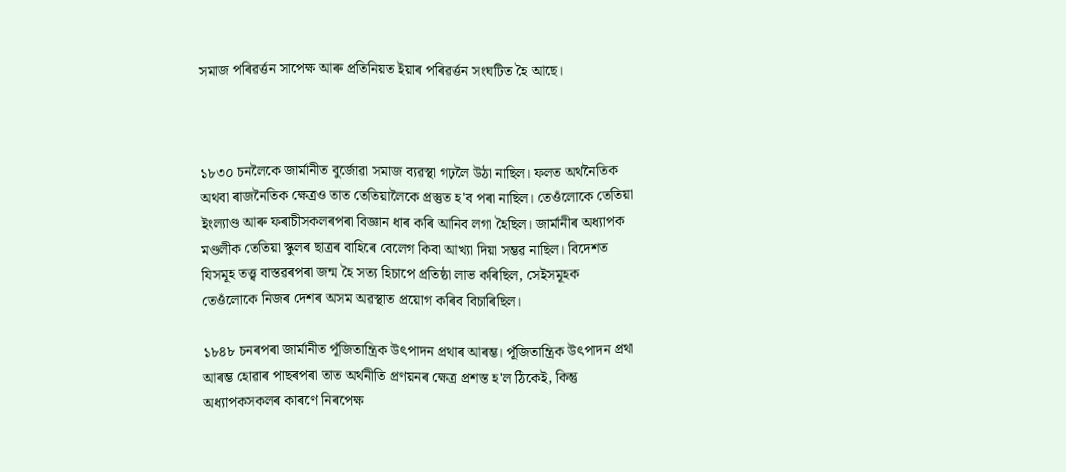সমাজ পৰিৱৰ্ত্তন সাপেক্ষ আৰু প্ৰতিনিয়ত ইয়াৰ পৰিৱৰ্ত্তন সংঘটিত হৈ আছে।



১৮৩০ চনলৈকে জার্মানীত বুৰ্জোৱা সমাজ ব্যৱস্থা গঢ়লৈ উঠা নাছিল। ফলত অর্থনৈতিক অথবা ৰাজনৈতিক ক্ষেত্ৰও তাত তেতিয়ালৈকে প্ৰস্তুত হ'ব পৰা নাছিল। তেওঁলোকে তেতিয়া ইংল্যাণ্ড আৰু ফৰাচীসকলৰপৰা বিজ্ঞান ধাৰ কৰি আনিব লগা হৈছিল। জাৰ্মানীৰ অধ্যাপক মণ্ডলীক তেতিয়া স্কুলৰ ছাত্ৰৰ বাহিৰে বেলেগ কিবা আখ্যা দিয়া সম্ভৱ নাছিল। বিদেশত যিসমূহ তত্ত্ব বাস্তৱৰপৰা জন্ম হৈ সত্য হিচাপে প্ৰতিষ্ঠা লাভ কৰিছিল, সেইসমূহক তেওঁলোকে নিজৰ দেশৰ অসম অৱস্থাত প্ৰয়োগ কৰিব বিচাৰিছিল।

১৮৪৮ চনৰপৰা জাৰ্মানীত পূঁজিতান্ত্রিক উৎপাদন প্ৰথাৰ আৰম্ভ। পূঁজিতান্ত্রিক উৎপাদন প্ৰথা আৰম্ভ হোৱাৰ পাছৰপৰা তাত অর্থনীতি প্রণয়নৰ ক্ষেত্র প্রশস্ত হ'ল ঠিকেই, কিন্তু অধ্যাপকসকলৰ কাৰণে নিৰপেক্ষ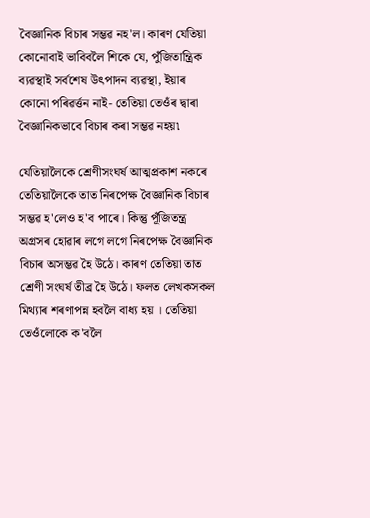বৈজ্ঞানিক বিচাৰ সম্ভৱ নহ'ল। কাৰণ যেতিয়া কোনোবাই ভাবিবলৈ শিকে যে, পুঁজিতান্ত্ৰিক ব্যৱস্থাই সর্বশেষ উৎপাদন ব্যৱস্থা, ইয়াৰ কোনো পৰিৱৰ্ত্তন নাই- তেতিয়া তেওঁৰ দ্বাৰা বৈজ্ঞানিকভাবে বিচাৰ কৰা সম্ভৱ নহয়৷

যেতিয়ালৈকে শ্রেণীসংঘৰ্ষ আত্মপ্ৰকাশ নকৰে তেতিয়ালৈকে তাত নিৰপেক্ষ বৈজ্ঞানিক বিচাৰ সম্ভৱ হ'লেও হ'ব পাৰে। কিন্তু পূঁজিতন্ত্ৰ অগ্ৰসৰ হোৱাৰ লগে লগে নিৰপেক্ষ বৈজ্ঞানিক বিচাৰ অসম্ভৱ হৈ উঠে। কাৰণ তেতিয়া তাত শ্রেণী সংঘৰ্ষ তীব্ৰ হৈ উঠে। ফলত লেখকসকল মিথ্যাৰ শৰণাপন্ন হবলৈ বাধ্য হয় । তেতিয়া তেওঁলোকে ক'বলৈ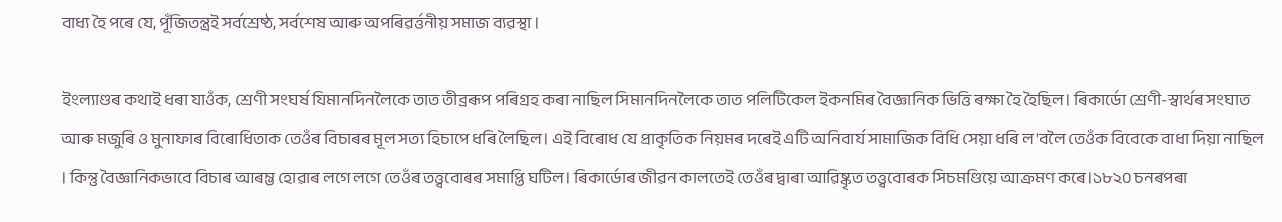বাধ্য হৈ পৰে যে, পূঁজিতন্ত্রই সৰ্বশ্ৰেষ্ঠ, সৰ্বশেষ আৰু অপৰিৱৰ্ত্তনীয় সমাজ ব্যৱস্থা ।

ইংল্যাণ্ডৰ কথাই ধৰা যাওঁক, শ্রেণী সংঘৰ্ষ যিমানদিনলৈকে তাত তীব্ৰৰূপ পৰিগ্ৰহ কৰা নাছিল সিমানদিনলৈকে তাত পলিটিকেল ইকনমিৰ বৈজ্ঞানিক ভিত্তি ৰক্ষা হৈ হৈছিল। ৰিকাৰ্ডো শ্ৰেণী-স্বাৰ্থৰ সংঘাত আৰু মজুৰি ও মুনাফাৰ বিৰোধিতাক তেওঁৰ বিচাৰৰ মূল সত্য হিচাপে ধৰি লৈছিল। এই বিৰোধ যে প্রাকৃতিক নিয়মৰ দৰেই এটি অনিবার্য সামাজিক বিধি সেয়া ধৰি ল'বলৈ তেওঁক বিবেকে বাধা দিয়া নাছিল । কিন্তু বৈজ্ঞানিকভাবে বিচাৰ আৰম্ভ হোৱাৰ লগে লগে তেওঁৰ তত্ত্ববোৰৰ সমাপ্তি ঘটিল। ৰিকাৰ্ডোৰ জীৱন কালতেই তেওঁৰ দ্বাৰা আৱিষ্কৃত তত্ত্ববোৰক সিচমণ্ডিয়ে আক্ৰমণ কৰে।১৮২০ চনৰপৰা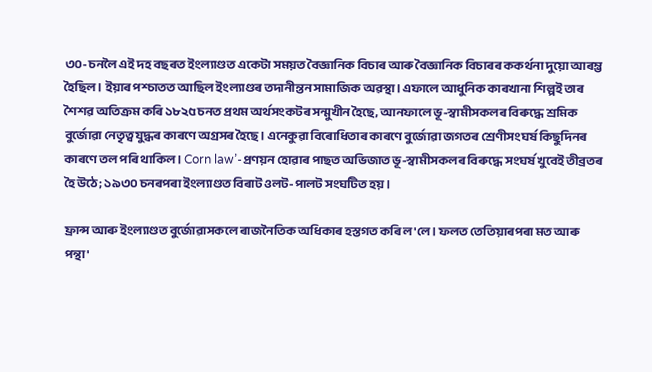৩০- চনলৈ এই দহ বছৰত ইংল্যাণ্ডত একেটা সময়ত বৈজ্ঞানিক বিচাৰ আৰু বৈজ্ঞানিক বিচাৰৰ ককৰ্থনা দুয়ো আৰম্ভ হৈছিল। ইয়াৰ পশ্চাতত আছিল ইংল্যাণ্ডৰ তদানীন্তন সামাজিক অৱস্থা। এফালে আধুনিক কাৰখানা শিল্পই তাৰ শৈশৱ অতিক্ৰম কৰি ১৮২৫ চনত প্ৰথম অর্থসংকটৰ সন্মুখীন হৈছে, আনফালে ভূ-স্বামীসকলৰ বিৰুদ্ধে শ্রমিক বুৰ্জোৱা নেতৃত্ব যুদ্ধৰ কাৰণে অগ্ৰসৰ হৈছে। এনেকুৱা বিৰোধিতাৰ কাৰণে বুৰ্জোৱা জগতৰ শ্ৰেণীসংঘৰ্ষ কিছুদিনৰ কাৰণে তল পৰি থাকিল। Corn law’-প্ৰণয়ন হোৱাৰ পাছত অভিজাত ভূ-স্বামীসকলৰ বিৰুদ্ধে সংঘৰ্ষ খুবেই তীব্ৰতৰ হৈ উঠে; ১৯৩০ চনৰপৰা ইংল্যাণ্ডত বিৰাট ওলট-পালট সংঘটিত হয়।

ফ্ৰান্স আৰু ইংল্যাণ্ডত বুৰ্জোৱাসকলে ৰাজনৈতিক অধিকাৰ হস্তগত কৰি ল'লে। ফলত তেতিয়াৰপৰা মত আৰু পন্থা'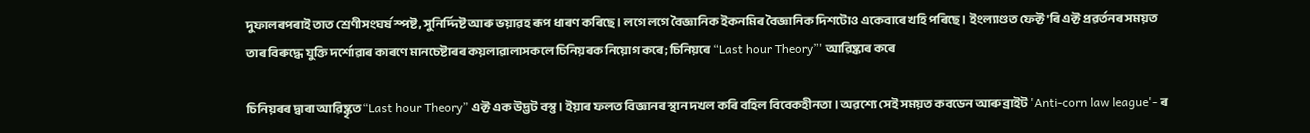দুফালৰপৰাই তাত শ্রেণীসংঘর্ষ স্পষ্ট, সুনিৰ্দ্দিষ্ট আৰু ভয়াৱহ ৰূপ ধাৰণ কৰিছে। লগে লগে বৈজ্ঞানিক ইকনমিৰ বৈজ্ঞানিক দিশটোও একেবাৰে খহি পৰিছে। ইংল্যাণ্ডত ফেক্ট'ৰি এক্ট প্ৰৱৰ্তনৰ সময়ত তাৰ বিৰুদ্ধে যুক্তি দর্শোৱাৰ কাৰণে মানচেষ্টাৰৰ কয়লাৱালাসকলে চিনিয়ৰক নিয়োগ কৰে; চিনিয়ৰে “Last hour Theory”' আৱিষ্কাৰ কৰে

চিনিয়ৰৰ দ্বাৰা আৱিষ্কৃত “Last hour Theory” এক্ট এক উদ্ভট বস্তু। ইয়াৰ ফলত বিজ্ঞানৰ স্থান দখল কৰি বহিল বিবেকহীনতা । অৱশ্যে সেই সময়ত কবডেন আৰু ব্ৰাইট 'Anti-corn law league'- ৰ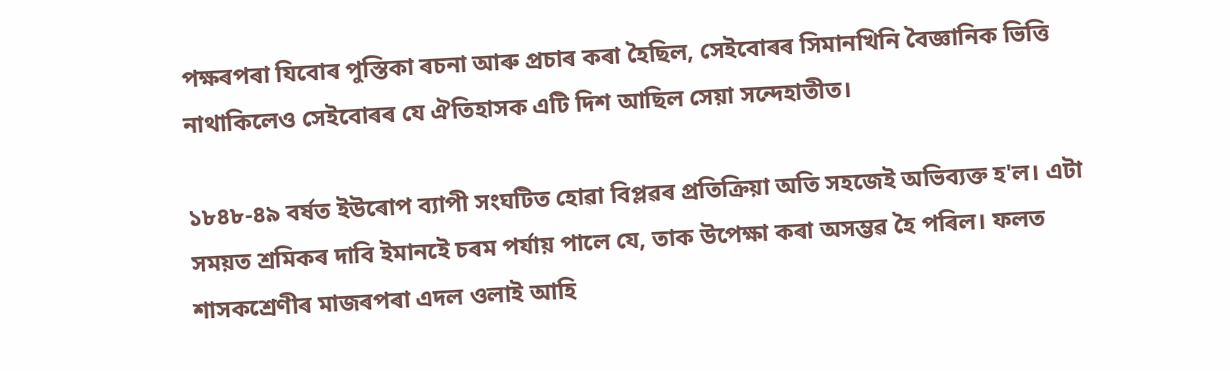পক্ষৰপৰা যিবোৰ পুস্তিকা ৰচনা আৰু প্ৰচাৰ কৰা হৈছিল, সেইবোৰৰ সিমানখিনি বৈজ্ঞানিক ভিত্তি নাথাকিলেও সেইবোৰৰ যে ঐতিহাসক এটি দিশ আছিল সেয়া সন্দেহাতীত।

১৮৪৮-৪৯ বৰ্ষত ইউৰোপ ব্যাপী সংঘটিত হোৱা বিপ্লৱৰ প্ৰতিক্ৰিয়া অতি সহজেই অভিব্যক্ত হ'ল। এটা সময়ত শ্ৰমিকৰ দাবি ইমানইে চৰম পর্যায় পালে যে, তাক উপেক্ষা কৰা অসম্ভৱ হৈ পৰিল। ফলত শাসকশ্ৰেণীৰ মাজৰপৰা এদল ওলাই আহি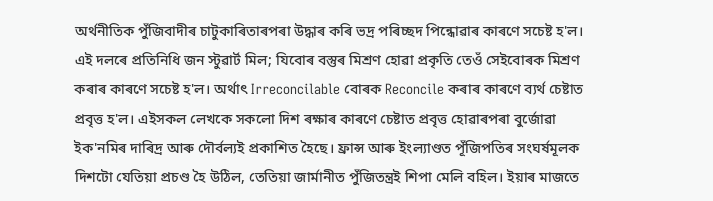অৰ্থনীতিক পুঁজিবাদীৰ চাটুকাৰিতাৰপৰা উদ্ধাৰ কৰি ভদ্ৰ পৰিচ্ছদ পিন্ধোৱাৰ কাৰণে সচেষ্ট হ'ল। এই দলৰে প্ৰতিনিধি জন স্টুৱাৰ্ট মিল; যিবোৰ বস্তুৰ মিশ্ৰণ হোৱা প্ৰকৃতি তেওঁ সেইবোৰক মিশ্ৰণ কৰাৰ কাৰণে সচেষ্ট হ'ল। অর্থাৎ Irreconcilable বোৰক Reconcile কৰাৰ কাৰণে ব্যর্থ চেষ্টাত প্ৰবৃত্ত হ'ল। এইসকল লেখকে সকলো দিশ ৰক্ষাৰ কাৰণে চেষ্টাত প্ৰবৃত্ত হোৱাৰপৰা বুৰ্জোৱা ইক'নমিৰ দাৰিদ্ৰ আৰু দৌর্বল্যই প্ৰকাশিত হৈছে। ফ্ৰান্স আৰু ইংল্যাণ্ডত পূঁজিপতিৰ সংঘৰ্ষমূলক দিশটো যেতিয়া প্ৰচণ্ড হৈ উঠিল, তেতিয়া জার্মানীত পুঁজিতন্ত্রই শিপা মেলি বহিল। ইয়াৰ মাজতে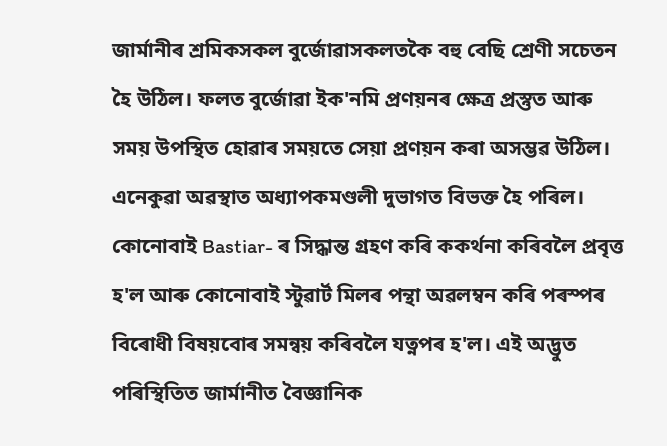জাৰ্মানীৰ শ্ৰমিকসকল বুৰ্জোৱাসকলতকৈ বহু বেছি শ্রেণী সচেতন হৈ উঠিল। ফলত বুৰ্জোৱা ইক'নমি প্ৰণয়নৰ ক্ষেত্ৰ প্ৰস্তুত আৰু সময় উপস্থিত হোৱাৰ সময়তে সেয়া প্ৰণয়ন কৰা অসম্ভৱ উঠিল। এনেকুৱা অৱস্থাত অধ্যাপকমণ্ডলী দুভাগত বিভক্ত হৈ পৰিল। কোনোবাই Bastiar- ৰ সিদ্ধান্ত গ্ৰহণ কৰি ককৰ্থনা কৰিবলৈ প্ৰবৃত্ত হ'ল আৰু কোনোবাই স্টুৱাৰ্ট মিলৰ পন্থা অৱলম্বন কৰি পৰস্পৰ বিৰোধী বিষয়বোৰ সমন্বয় কৰিবলৈ যত্নপৰ হ'ল। এই অদ্ভুত পৰিস্থিতিত জার্মানীত বৈজ্ঞানিক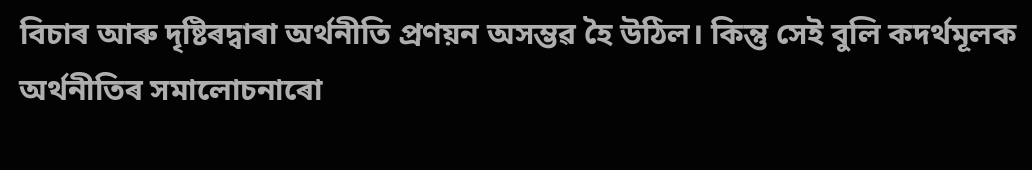বিচাৰ আৰু দৃষ্টিৰদ্বাৰা অর্থনীতি প্রণয়ন অসম্ভৱ হৈ উঠিল। কিন্তু সেই বুলি কদর্থমূলক অৰ্থনীতিৰ সমালোচনাৰো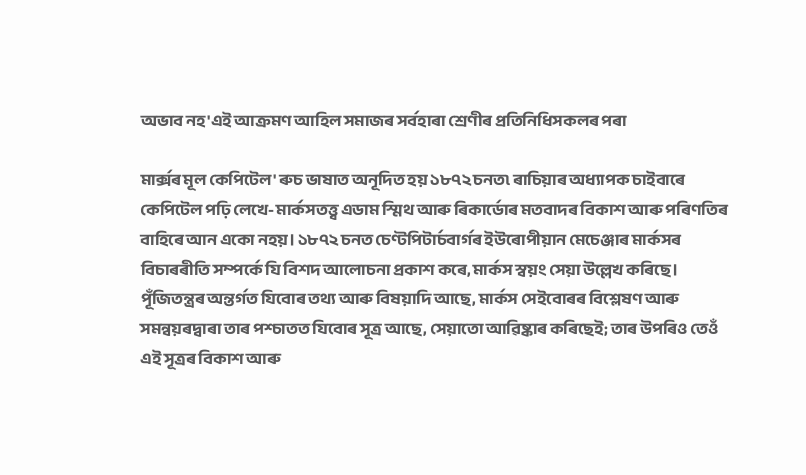অভাব নহ'এই আক্রমণ আহিল সমাজৰ সৰ্বহাৰা শ্ৰেণীৰ প্রতিনিধিসকলৰ পৰা

মাৰ্ক্সৰ মূল কেপিটেল' ৰুচ ভাষাত অনূদিত হয় ১৮৭২ চনত৷ ৰাচিয়াৰ অধ্যাপক চাইবাৰে কেপিটেল পঢ়ি লেখে- মার্কসতত্ত্ব এডাম স্মিথ আৰু ৰিকাৰ্ডোৰ মতবাদৰ বিকাশ আৰু পৰিণতিৰ বাহিৰে আন একো নহয়। ১৮৭২ চনত চেণ্টপিটাৰ্চবাৰ্গৰ ইউৰোপীয়ান মেচেঞ্জাৰ মার্কসৰ বিচাৰৰীতি সম্পর্কে যি বিশদ আলোচনা প্ৰকাশ কৰে, মার্কস স্বয়ং সেয়া উল্লেখ কৰিছে। পূঁজিতন্ত্ৰৰ অন্তৰ্গত যিবোৰ তথ্য আৰু বিষয়াদি আছে, মার্কস সেইবোৰৰ বিশ্লেষণ আৰু সমন্বয়ৰদ্বাৰা তাৰ পশ্চাতত যিবোৰ সূত্ৰ আছে, সেয়াতো আৱিষ্কাৰ কৰিছেই; তাৰ উপৰিও তেওঁ এই সূত্ৰৰ বিকাশ আৰু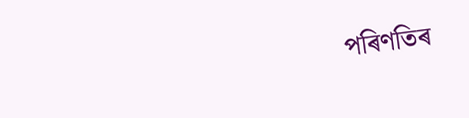পৰিণতিৰ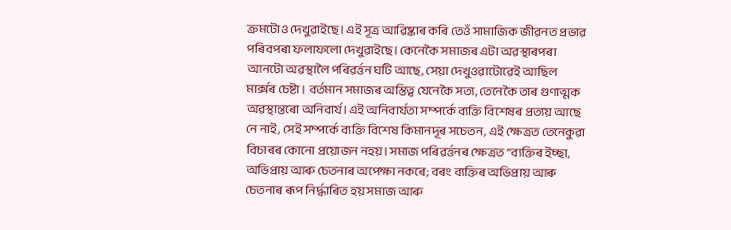ক্ৰমটোও দেখুৱাইছে। এই সূত্ৰ আৱিষ্কাৰ কৰি তেওঁ সামাজিক জীৱনত প্ৰভাৱ পৰিবপৰা ফলাফলো দেখুৱাইছে। কেনেকৈ সমাজৰ এটা অৱস্থাৰপৰা আনটো অৱস্থালৈ পৰিৱৰ্ত্তন ঘটি আছে, সেয়া দেখুওৱাটোৱেই আছিল মাৰ্ক্সৰ চেষ্টা। বৰ্তমান সমাজৰ অস্তিত্ব যেনেকৈ সত্য, তেনেকৈ তাৰ গুণাত্মক অৱস্থান্তৰো অনিবার্য। এই অনিবার্যতা সম্পর্কে ব্যক্তি বিশেষৰ প্ৰত্যয় আছে নে নাই, সেই সম্পর্কে ব্যক্তি বিশেষ কিমানদূৰ সচেতন, এই ক্ষেত্ৰত তেনেকুৱা বিচাৰৰ কোনো প্রয়োজন নহয়। সমাজ পৰিৱৰ্ত্তনৰ ক্ষেত্ৰত "ব্যক্তিৰ ইচ্ছা, অভিপ্ৰায় আৰু চেতনাৰ অপেক্ষা নকৰে; বৰং ব্যক্তিৰ অভিপ্ৰায় আৰু চেতনাৰ ৰূপ নিৰ্দ্ধাৰিত হয় সমাজ আৰু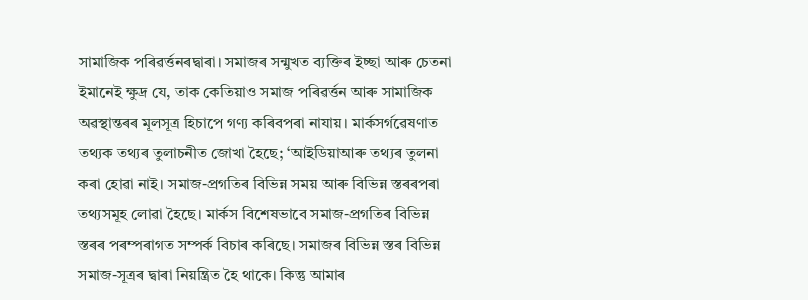সামাজিক পৰিৱৰ্ত্তনৰদ্বাৰা। সমাজৰ সন্মুখত ব্যক্তিৰ ইচ্ছা আৰু চেতনা ইমানেই ক্ষুদ্ৰ যে, তাক কেতিয়াও সমাজ পৰিৱৰ্ত্তন আৰু সামাজিক অৱস্থান্তৰৰ মূলসূত্ৰ হিচাপে গণ্য কৰিবপৰা নাযায়। মার্কসৰ্গৱেষণাত তথ্যক তথ্যৰ তুলাচনীত জোখা হৈছে; ‘আইডিয়াআৰু তথ্যৰ তুলনা কৰা হোৱা নাই। সমাজ-প্ৰগতিৰ বিভিন্ন সময় আৰু বিভিন্ন স্তৰৰপৰা তথ্যসমূহ লোৱা হৈছে। মার্কস বিশেষভাবে সমাজ-প্ৰগতিৰ বিভিন্ন স্তৰৰ পৰম্পৰাগত সম্পৰ্ক বিচাৰ কৰিছে। সমাজৰ বিভিন্ন স্তৰ বিভিন্ন সমাজ-সূত্ৰৰ দ্বাৰা নিয়ন্ত্ৰিত হৈ থাকে। কিন্তু আমাৰ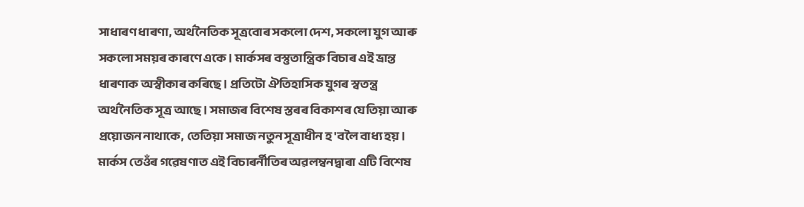সাধাৰণ ধাৰণা, অর্থনৈতিক সূত্ৰবোৰ সকলো দেশ, সকলো যুগ আৰু সকলো সময়ৰ কাৰণে একে। মার্কসৰ বস্তুতান্ত্ৰিক বিচাৰ এই ভ্ৰান্ত ধাৰণাক অস্বীকাৰ কৰিছে। প্ৰতিটো ঐতিহাসিক যুগৰ স্বতন্ত্র অর্থনৈতিক সূত্র আছে। সমাজৰ বিশেষ স্তৰৰ বিকাশৰ যেতিয়া আৰু প্ৰয়োজন নাথাকে, তেতিয়া সমাজ নতুন সূত্রাধীন হ'বলৈ বাধ্য হয়। মার্কস তেওঁৰ গৱেষণাত এই বিচাৰৰ্নীতিৰ অৱলম্বনদ্বাৰা এটি বিশেষ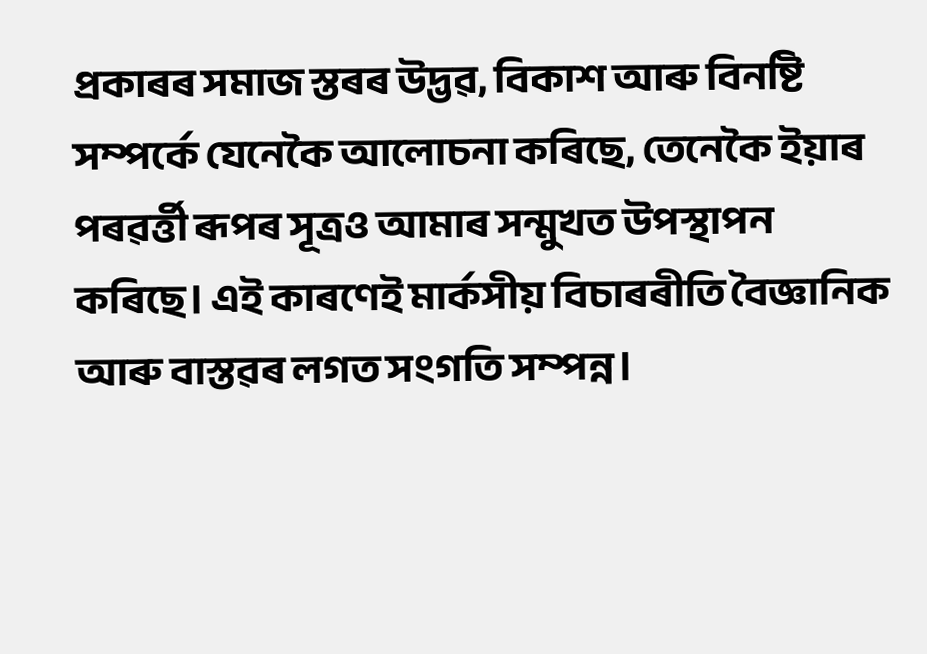প্ৰকাৰৰ সমাজ স্তৰৰ উদ্ভৱ, বিকাশ আৰু বিনষ্টি সম্পর্কে যেনেকৈ আলোচনা কৰিছে, তেনেকৈ ইয়াৰ পৰৱৰ্ত্তী ৰূপৰ সূত্ৰও আমাৰ সন্মুখত উপস্থাপন কৰিছে। এই কাৰণেই মার্কসীয় বিচাৰৰীতি বৈজ্ঞানিক আৰু বাস্তৱৰ লগত সংগতি সম্পন্ন।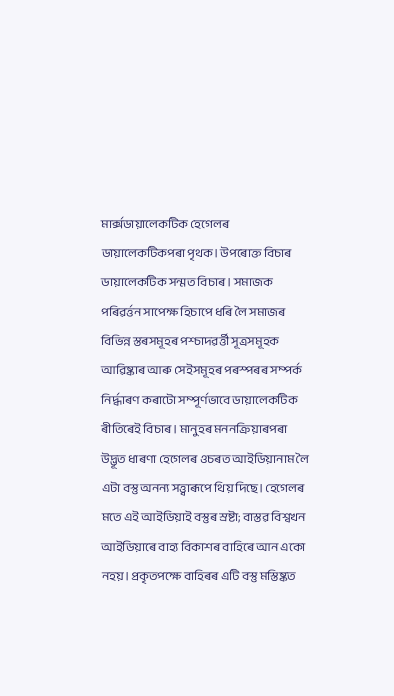মাৰ্ক্সডায়ালেকটিক হেগেলৰ ডায়ালেকটিকপৰা পৃথক। উপৰোক্ত বিচাৰ ডায়ালেকটিক সন্মত বিচাৰ। সমাজক পৰিৱৰ্ত্তন সাপেক্ষ হিচাপে ধৰি লৈ সমাজৰ বিভিন্ন স্তৰসমূহৰ পশ্চাদৱৰ্ত্তী সূত্ৰসমূহক আৱিষ্কাৰ আৰু সেইসমূহৰ পৰস্পৰৰ সম্পৰ্ক নিৰ্দ্ধাৰণ কৰাটো সম্পূর্ণভাবে ডায়ালেকটিক ৰীতিৰেই বিচাৰ। মানুহৰ মননক্ৰিয়াৰপৰা উদ্ভূত ধাৰণা হেগেলৰ ওচৰত আইডিয়ানাম লৈ এটা বস্তু অনন্য সত্ত্বাৰূপে থিয় দিছে। হেগেলৰ মতে এই আইডিয়াই বস্তুৰ স্ৰষ্টা; বাস্তৱ বিশ্বখন আইডিয়াৰে বাহ্য বিকাশৰ বাহিৰে আন একো নহয়। প্রকৃতপক্ষে বাহিৰৰ এটি বস্তু মস্তিষ্কত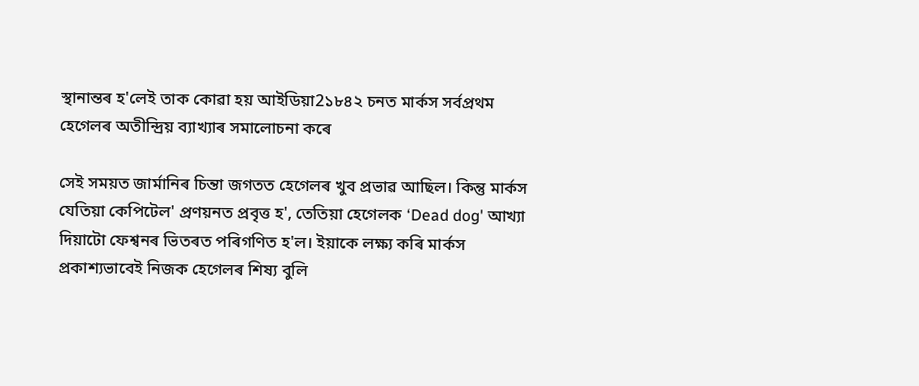স্থানান্তৰ হ'লেই তাক কোৱা হয় আইডিয়া2১৮৪২ চনত মার্কস সৰ্বপ্ৰথম হেগেলৰ অতীন্দ্ৰিয় ব্যাখ্যাৰ সমালোচনা কৰে

সেই সময়ত জার্মানিৰ চিন্তা জগতত হেগেলৰ খুব প্ৰভাৱ আছিল। কিন্তু মার্কস যেতিয়া কেপিটেল' প্ৰণয়নত প্ৰবৃত্ত হ', তেতিয়া হেগেলক ‘Dead dog' আখ্যা দিয়াটো ফেশ্বনৰ ভিতৰত পৰিগণিত হ'ল। ইয়াকে লক্ষ্য কৰি মার্কস প্রকাশ্যভাবেই নিজক হেগেলৰ শিষ্য বুলি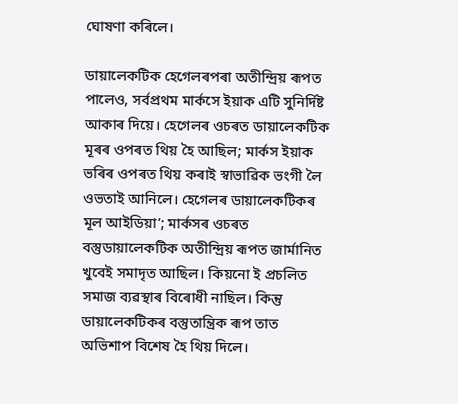ঘোষণা কৰিলে।

ডায়ালেকটিক হেগেলৰপৰা অতীন্দ্ৰিয় ৰূপত পালেও, সর্বপ্রথম মার্কসে ইয়াক এটি সুনির্দিষ্ট আকাৰ দিয়ে। হেগেলৰ ওচৰত ডায়ালেকটিক মূৰৰ ওপৰত থিয় হৈ আছিল; মার্কস ইয়াক ভৰিৰ ওপৰত থিয় কৰাই স্বাভাৱিক ভংগী লৈ ওভতাই আনিলে। হেগেলৰ ডায়ালেকটিকৰ মূল আইডিয়া’; মার্কসৰ ওচৰত বস্তুডায়ালেকটিক অতীন্দ্ৰিয় ৰূপত জার্মানিত খুবেই সমাদৃত আছিল। কিয়নো ই প্রচলিত সমাজ ব্যৱস্থাৰ বিৰোধী নাছিল। কিন্তু ডায়ালেকটিকৰ বস্তুতান্ত্ৰিক ৰূপ তাত অভিশাপ বিশেষ হৈ থিয় দিলে।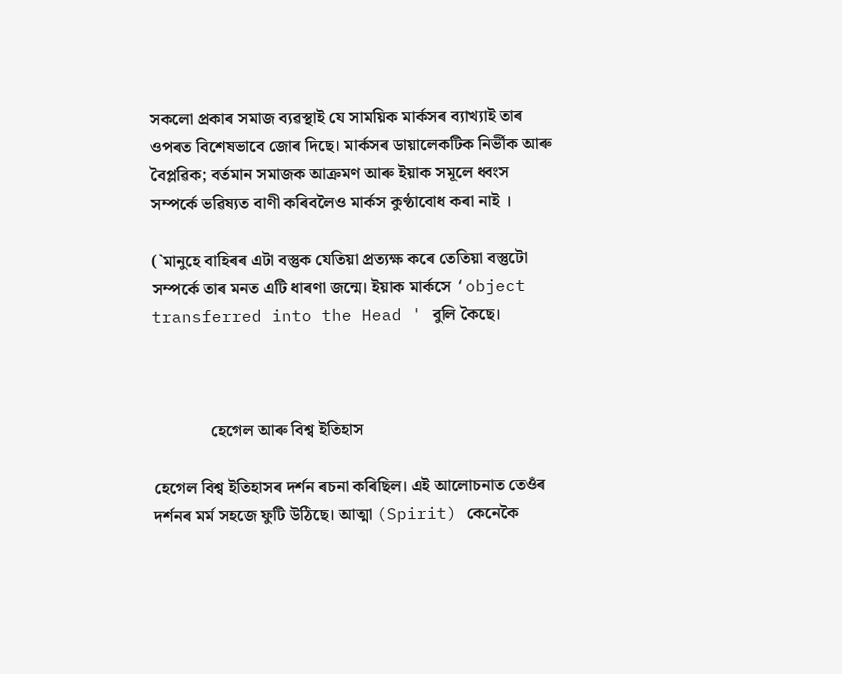সকলো প্ৰকাৰ সমাজ ব্যৱস্থাই যে সাময়িক মার্কসৰ ব্যাখ্যাই তাৰ ওপৰত বিশেষভাবে জোৰ দিছে। মার্কসৰ ডায়ালেকটিক নিৰ্ভীক আৰু বৈপ্লৱিক; বৰ্তমান সমাজক আক্ৰমণ আৰু ইয়াক সমূলে ধ্বংস সম্পর্কে ভৱিষ্যত বাণী কৰিবলৈও মার্কস কুণ্ঠাবোধ কৰা নাই ।

(`মানুহে বাহিৰৰ এটা বস্তুক যেতিয়া প্ৰত্যক্ষ কৰে তেতিয়া বস্তুটো সম্পৰ্কে তাৰ মনত এটি ধাৰণা জন্মে। ইয়াক মার্কসে ‘object transferred into the Head ' বুলি কৈছে।



              হেগেল আৰু বিশ্ব ইতিহাস

হেগেল বিশ্ব ইতিহাসৰ দৰ্শন ৰচনা কৰিছিল। এই আলোচনাত তেওঁৰ দৰ্শনৰ মৰ্ম সহজে ফুটি উঠিছে। আত্মা (Spirit) কেনেকৈ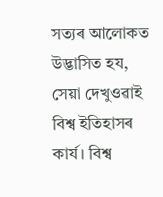সত্যৰ আলোকত উদ্ভাসিত হয, সেয়া দেখুওৱাই বিশ্ব ইতিহাসৰ কাৰ্য। বিশ্ব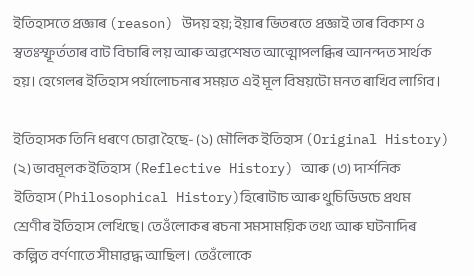ইতিহাসতে প্ৰজ্ঞাৰ (reason) উদয় হয়; ইয়াৰ ভিতৰতে প্ৰজ্ঞাই তাৰ বিকাশ ও স্বতঃস্ফূর্ততাৰ বাট বিচাৰি লয় আৰু অৱশেষত আত্মোপলব্ধিৰ আনন্দত সাৰ্থক হয়। হেগেলৰ ইতিহাস পর্যালোচনাৰ সময়ত এই মূল বিষয়টো মনত ৰাখিব লাগিব।

ইতিহাসক তিনি ধৰণে চোৱা হৈছে- (১) মৌলিক ইতিহাস (Original History) (২) ভাবমূলক ইতিহাস (Reflective History) আৰু (৩) দার্শনিক ইতিহাস(Philosophical History)হিৰোটাচ আৰু থুচিডিডচে প্ৰথম শ্ৰেণীৰ ইতিহাস লেখিছে। তেওঁলোকৰ ৰচনা সমসাময়িক তথ্য আৰু ঘটনাদিৰ কল্পিত বর্ণণাতে সীমাৱদ্ধ আছিল। তেওঁলোকে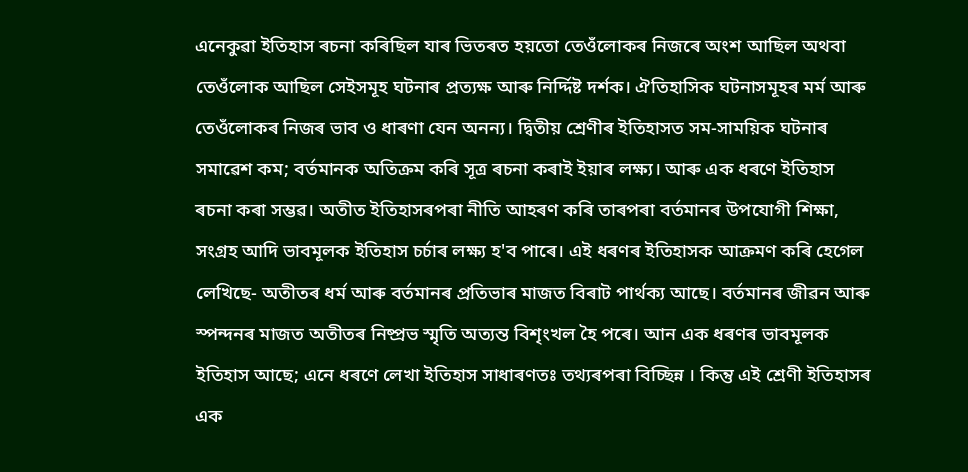এনেকুৱা ইতিহাস ৰচনা কৰিছিল যাৰ ভিতৰত হয়তো তেওঁলোকৰ নিজৰে অংশ আছিল অথবা তেওঁলোক আছিল সেইসমূহ ঘটনাৰ প্ৰত্যক্ষ আৰু নিৰ্দ্দিষ্ট দর্শক। ঐতিহাসিক ঘটনাসমূহৰ মৰ্ম আৰু তেওঁলোকৰ নিজৰ ভাব ও ধাৰণা যেন অনন্য। দ্বিতীয় শ্ৰেণীৰ ইতিহাসত সম-সাময়িক ঘটনাৰ সমাৱেশ কম; বৰ্তমানক অতিক্ৰম কৰি সূত্ৰ ৰচনা কৰাই ইয়াৰ লক্ষ্য। আৰু এক ধৰণে ইতিহাস ৰচনা কৰা সম্ভৱ। অতীত ইতিহাসৰপৰা নীতি আহৰণ কৰি তাৰপৰা বৰ্তমানৰ উপযোগী শিক্ষা, সংগ্রহ আদি ভাবমূলক ইতিহাস চৰ্চাৰ লক্ষ্য হ'ব পাৰে। এই ধৰণৰ ইতিহাসক আক্ৰমণ কৰি হেগেল লেখিছে- অতীতৰ ধৰ্ম আৰু বৰ্তমানৰ প্ৰতিভাৰ মাজত বিৰাট পার্থক্য আছে। বৰ্তমানৰ জীৱন আৰু স্পন্দনৰ মাজত অতীতৰ নিষ্প্রভ স্মৃতি অত্যন্ত বিশৃংখল হৈ পৰে। আন এক ধৰণৰ ভাবমূলক ইতিহাস আছে; এনে ধৰণে লেখা ইতিহাস সাধাৰণতঃ তথ্যৰপৰা বিচ্ছিন্ন । কিন্তু এই শ্রেণী ইতিহাসৰ এক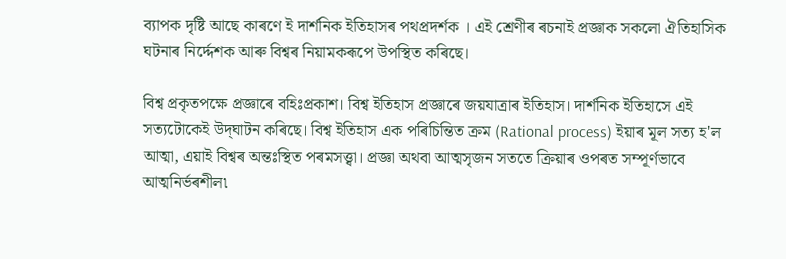ব্যাপক দৃষ্টি আছে কাৰণে ই দাৰ্শনিক ইতিহাসৰ পথপ্ৰদৰ্শক । এই শ্ৰেণীৰ ৰচনাই প্রজ্ঞাক সকলো ঐতিহাসিক ঘটনাৰ নিৰ্দ্দেশক আৰু বিশ্বৰ নিয়ামকৰূপে উপস্থিত কৰিছে।

বিশ্ব প্রকৃতপক্ষে প্রজ্ঞাৰে বহিঃপ্রকাশ। বিশ্ব ইতিহাস প্রজ্ঞাৰে জয়যাত্ৰাৰ ইতিহাস। দার্শনিক ইতিহাসে এই সত্যটোকেই উদ্‌ঘাটন কৰিছে। বিশ্ব ইতিহাস এক পৰিচিন্তিত ক্ৰম (Rational process) ইয়াৰ মূল সত্য হ'ল আত্মা, এয়াই বিশ্বৰ অন্তঃস্থিত পৰমসত্ত্বা। প্রজ্ঞা অথবা আত্মসৃজন সততে ক্ৰিয়াৰ ওপৰত সম্পূর্ণভাবে আত্মনিৰ্ভৰশীল৷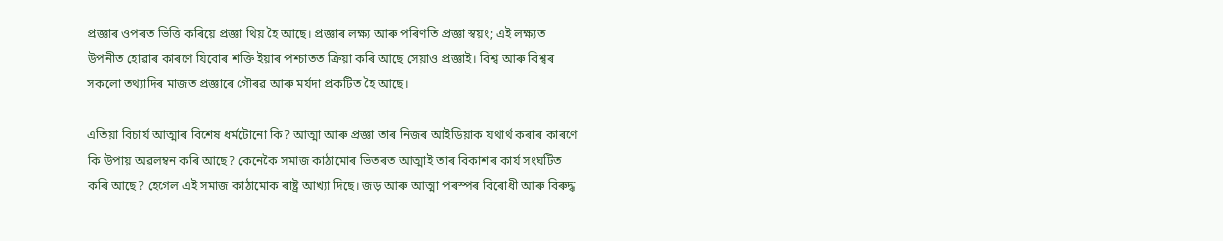প্ৰজ্ঞাৰ ওপৰত ভিত্তি কৰিয়ে প্রজ্ঞা থিয় হৈ আছে। প্ৰজ্ঞাৰ লক্ষ্য আৰু পৰিণতি প্রজ্ঞা স্বয়ং; এই লক্ষ্যত উপনীত হোৱাৰ কাৰণে যিবোৰ শক্তি ইয়াৰ পশ্চাতত ক্ৰিয়া কৰি আছে সেয়াও প্রজ্ঞাই। বিশ্ব আৰু বিশ্বৰ সকলো তথ্যাদিৰ মাজত প্ৰজ্ঞাৰে গৌৰৱ আৰু মৰ্যদা প্রকটিত হৈ আছে।

এতিয়া বিচাৰ্য আত্মাৰ বিশেষ ধৰ্মটোনো কি? আত্মা আৰু প্ৰজ্ঞা তাৰ নিজৰ আইডিয়াক যথাৰ্থ কৰাৰ কাৰণে কি উপায় অৱলম্বন কৰি আছে? কেনেকৈ সমাজ কাঠামোৰ ভিতৰত আত্মাই তাৰ বিকাশৰ কাৰ্য সংঘটিত কৰি আছে? হেগেল এই সমাজ কাঠামোক ৰাষ্ট্ৰ আখ্যা দিছে। জড় আৰু আত্মা পৰস্পৰ বিৰোধী আৰু বিৰুদ্ধ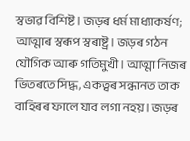স্বভাৱ বিশিষ্ট। জড়ৰ ধৰ্ম মাধ্যাকর্ষণ; আত্মাৰ স্বৰূপ স্বৰাষ্ট্ৰ। জড়ৰ গঠন যৌগিক আৰু গতিমুখী। আত্মা নিজৰ ভিতৰতে সিদ্ধ, একত্বৰ সন্ধানত তাক বাহিৰৰ ফালে যাব লগা নহয়। জড়ৰ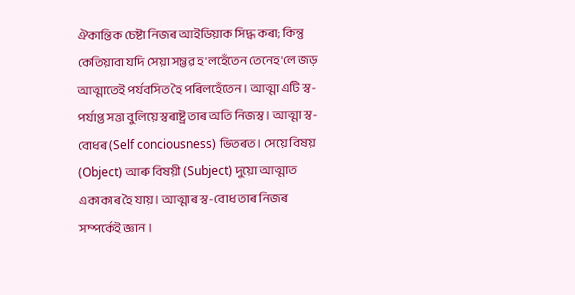ঐকান্তিক চেষ্টা নিজৰ আইডিয়াক সিদ্ধ কৰা; কিন্তু কেতিয়াবা যদি সেয়া সম্ভৱ হ'লহেঁতেন তেনেহ'লে জড় আত্মাতেই পর্যবসিত হৈ পৰিলহেঁতেন। আত্মা এটি স্ব-পর্যাপ্ত সত্তা বুলিয়ে স্বৰাষ্ট্ৰ তাৰ অতি নিজস্ব। আত্মা স্ব-বোধৰ (Self conciousness) ভিতৰত। সেয়ে বিষয় (Object) আৰু বিষয়ী (Subject) দুয়ো আত্মাত একাকাৰ হৈ যায়। আত্মাৰ স্ব-বোধ তাৰ নিজৰ সম্পৰ্কেই জ্ঞান ।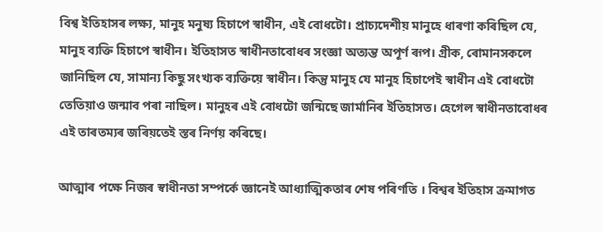বিশ্ব ইতিহাসৰ লক্ষ্য, মানুহ মনুষ্য হিচাপে স্বাধীন, এই বোধটো। প্রাচ্যদেশীয় মানুহে ধাৰণা কৰিছিল যে, মানুহ ব্যক্তি হিচাপে স্বাধীন। ইতিহাসত স্বাধীনতাবোধৰ সংজ্ঞা অত্যন্ত অপূৰ্ণ ৰূপ। গ্ৰীক, ৰোমানসকলে জানিছিল যে, সামান্য কিছু সংখ্যক ব্যক্তিয়ে স্বাধীন। কিন্তু মানুহ যে মানুহ হিচাপেই স্বাধীন এই বোধটো তেতিয়াও জন্মাব পৰা নাছিল। মানুহৰ এই বোধটো জন্মিছে জার্মানিৰ ইতিহাসত। হেগেল স্বাধীনতাবোধৰ এই তাৰতম্যৰ জৰিয়তেই স্তৰ নিৰ্ণয় কৰিছে।

আত্মাৰ পক্ষে নিজৰ স্বাধীনতা সম্পর্কে জ্ঞানেই আধ্যাত্মিকতাৰ শেষ পৰিণতি । বিশ্বৰ ইতিহাস ক্রমাগত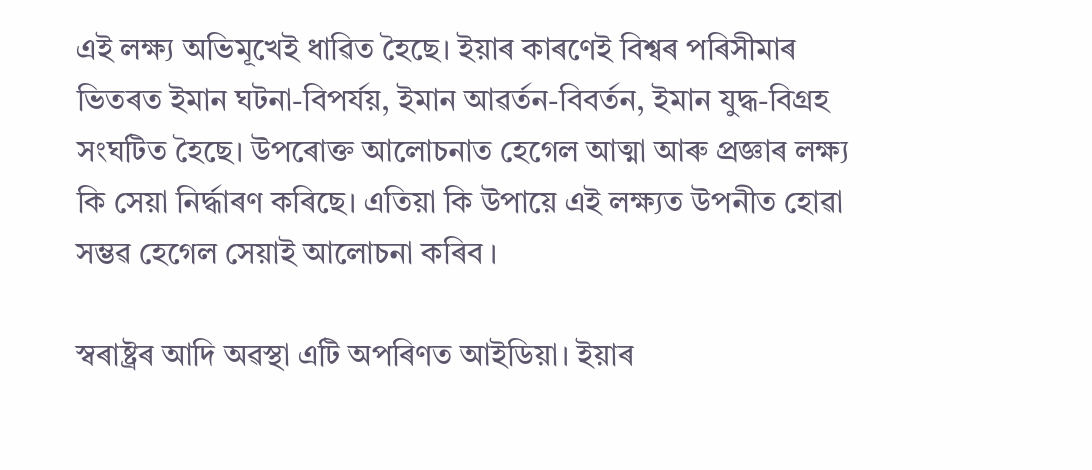এই লক্ষ্য অভিমূখেই ধাৱিত হৈছে। ইয়াৰ কাৰণেই বিশ্বৰ পৰিসীমাৰ ভিতৰত ইমান ঘটনা-বিপর্যয়, ইমান আৱৰ্তন-বিবর্তন, ইমান যুদ্ধ-বিগ্রহ সংঘটিত হৈছে। উপৰোক্ত আলোচনাত হেগেল আত্মা আৰু প্ৰজ্ঞাৰ লক্ষ্য কি সেয়া নিৰ্দ্ধাৰণ কৰিছে। এতিয়া কি উপায়ে এই লক্ষ্যত উপনীত হোৱা সম্ভৱ হেগেল সেয়াই আলোচনা কৰিব ।

স্বৰাষ্ট্ৰৰ আদি অৱস্থা এটি অপৰিণত আইডিয়া। ইয়াৰ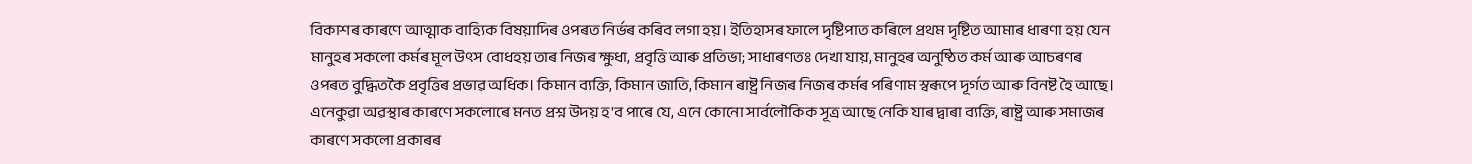বিকাশৰ কাৰণে আত্মাক বাহ্যিক বিষয়াদিৰ ওপৰত নিৰ্ভৰ কৰিব লগা হয়। ইতিহাসৰ ফালে দৃষ্টিপাত কৰিলে প্ৰথম দৃষ্টিত আমাৰ ধাৰণা হয় যেন মানুহৰ সকলো কৰ্মৰ মূল উৎস বোধহয় তাৰ নিজৰ ক্ষুধা, প্ৰবৃত্তি আৰু প্রতিভা; সাধাৰণতঃ দেখা যায়, মানুহৰ অনুষ্ঠিত কৰ্ম আৰু আচৰণৰ ওপৰত বুদ্ধিতকৈ প্ৰবৃত্তিৰ প্ৰভাৱ অধিক। কিমান ব্যক্তি, কিমান জাতি, কিমান ৰাষ্ট্ৰ নিজৰ নিজৰ কৰ্মৰ পৰিণাম স্বৰূপে দূৰ্গত আৰু বিনষ্ট হৈ আছে। এনেকুৱা অৱস্থাৰ কাৰণে সকলোৰে মনত প্রশ্ন উদয় হ'ব পাৰে যে, এনে কোনো সার্বলৌকিক সূত্র আছে নেকি যাৰ দ্বাৰা ব্যক্তি, ৰাষ্ট্ৰ আৰু সমাজৰ কাৰণে সকলো প্ৰকাৰৰ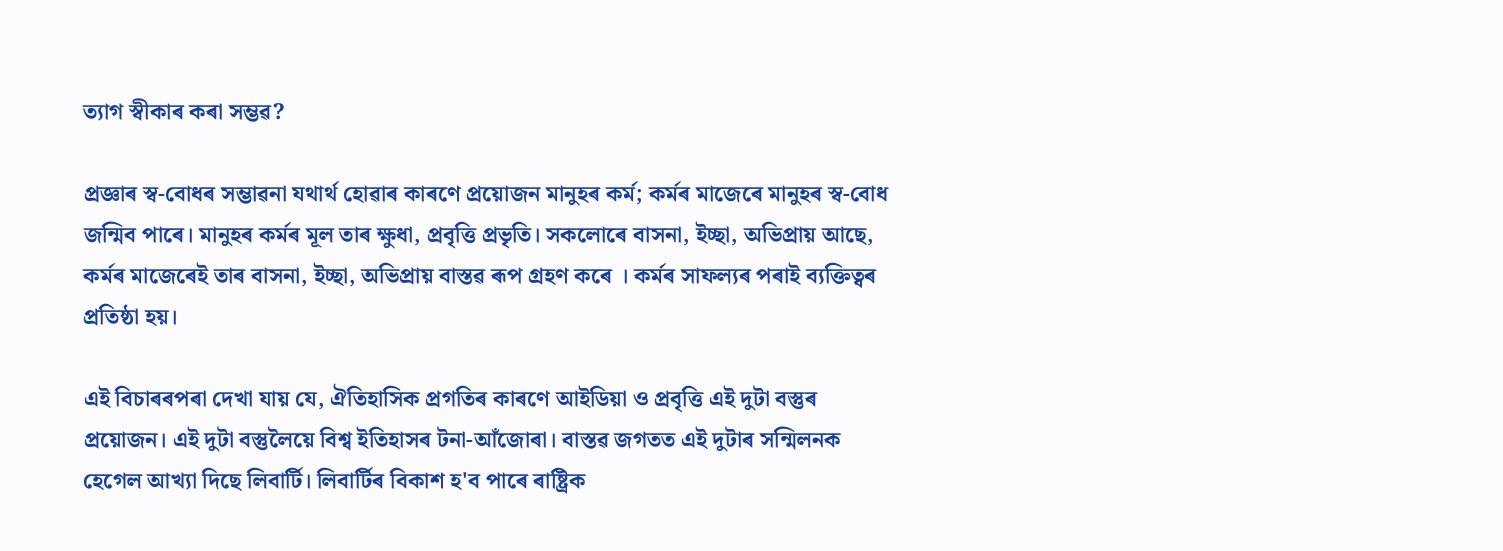ত্যাগ স্বীকাৰ কৰা সম্ভৱ?

প্ৰজ্ঞাৰ স্ব-বোধৰ সম্ভাৱনা যথাৰ্থ হোৱাৰ কাৰণে প্ৰয়োজন মানুহৰ কৰ্ম; কৰ্মৰ মাজেৰে মানুহৰ স্ব-বোধ জন্মিব পাৰে। মানুহৰ কৰ্মৰ মূল তাৰ ক্ষুধা, প্রবৃত্তি প্রভৃতি। সকলোৰে বাসনা, ইচ্ছা, অভিপ্ৰায় আছে, কৰ্মৰ মাজেৰেই তাৰ বাসনা, ইচ্ছা, অভিপ্রায় বাস্তৱ ৰূপ গ্ৰহণ কৰে । কৰ্মৰ সাফল্যৰ পৰাই ব্যক্তিত্বৰ প্ৰতিষ্ঠা হয়।

এই বিচাৰৰপৰা দেখা যায় যে, ঐতিহাসিক প্ৰগতিৰ কাৰণে আইডিয়া ও প্রবৃত্তি এই দুটা বস্তুৰ প্ৰয়োজন। এই দুটা বস্তুলৈয়ে বিশ্ব ইতিহাসৰ টনা-আঁজোৰা। বাস্তৱ জগতত এই দুটাৰ সন্মিলনক হেগেল আখ্যা দিছে লিবার্টি। লিবার্টিৰ বিকাশ হ'ব পাৰে ৰাষ্ট্ৰিক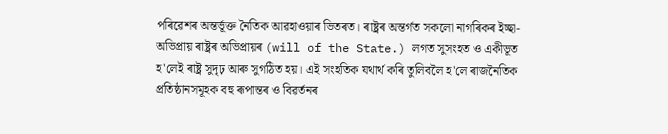পৰিৱেশৰ অন্তৰ্ভূক্ত নৈতিক আৱহাওয়াৰ ভিতৰত। ৰাষ্ট্ৰৰ অন্তৰ্গত সকলো নাগৰিকৰ ইচ্ছা-অভিপ্ৰায় ৰাষ্ট্ৰৰ অভিপ্ৰায়ৰ (will of the State.) লগত সুসংহত ও একীভূত হ'লেই ৰাষ্ট্ৰ সুদৃঢ় আৰু সুগঠিত হয়। এই সংহতিক যথার্থ কৰি তুলিবলৈ হ'লে ৰাজনৈতিক প্রতিষ্ঠানসমূহক বহু ৰূপান্তৰ ও বিৱৰ্তনৰ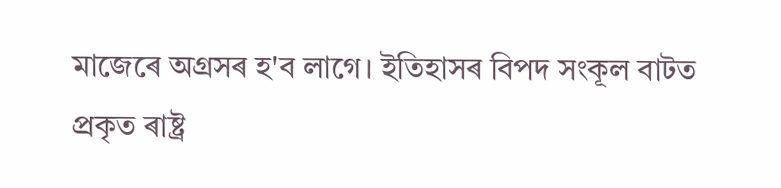মাজেৰে অগ্ৰসৰ হ'ব লাগে। ইতিহাসৰ বিপদ সংকূল বাটত প্ৰকৃত ৰাষ্ট্র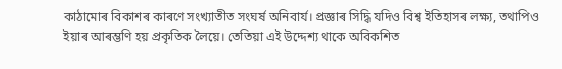কাঠামোৰ বিকাশৰ কাৰণে সংখ্যাতীত সংঘৰ্ষ অনিবার্য। প্ৰজ্ঞাৰ সিদ্ধি যদিও বিশ্ব ইতিহাসৰ লক্ষ্য, তথাপিও ইয়াৰ আৰম্ভণি হয় প্ৰকৃতিক লৈয়ে। তেতিয়া এই উদ্দেশ্য থাকে অবিকশিত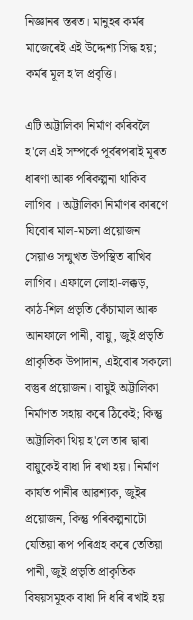নিজ্ঞানৰ স্তৰত। মানুহৰ কৰ্মৰ মাজেৰেই এই উদ্দেশ্য সিদ্ধ হয়; কৰ্মৰ মূল হ'ল প্ৰবৃত্তি।

এটি অট্টালিকা নিৰ্মাণ কৰিবলৈ হ'লে এই সম্পৰ্কে পূৰ্বৰপৰাই মূৰত ধাৰণা আৰু পৰিকল্পনা থাকিব লাগিব । অট্টালিকা নিৰ্মাণৰ কাৰণে যিবোৰ মাল-মচলা প্রয়োজন সেয়াও সন্মুখত উপস্থিত ৰাখিব লাগিব। এফালে লোহা-লক্কড়, কাঠ-শিল প্রভৃতি কেঁচামাল আৰু আনফালে পানী, বায়ু, জুই প্রভৃতি প্রাকৃতিক উপাদান, এইবোৰ সকলো বস্তুৰ প্ৰয়োজন। বায়ুই অট্টালিকা নিৰ্মাণত সহায় কৰে ঠিকেই; কিন্তু অট্টালিকা থিয় হ'লে তাৰ দ্বাৰা বায়ুকেই বাধা দি ৰখা হয়। নিৰ্মাণ কাৰ্যত পানীৰ আৱশ্যক, জুইৰ প্ৰয়োজন, কিন্তু পৰিকল্পনাটো যেতিয়া ৰূপ পৰিগ্ৰহ কৰে তেতিয়া পানী, জুই প্রভৃতি প্রাকৃতিক বিষয়সমূহক বাধা দি ধৰি ৰখাই হয়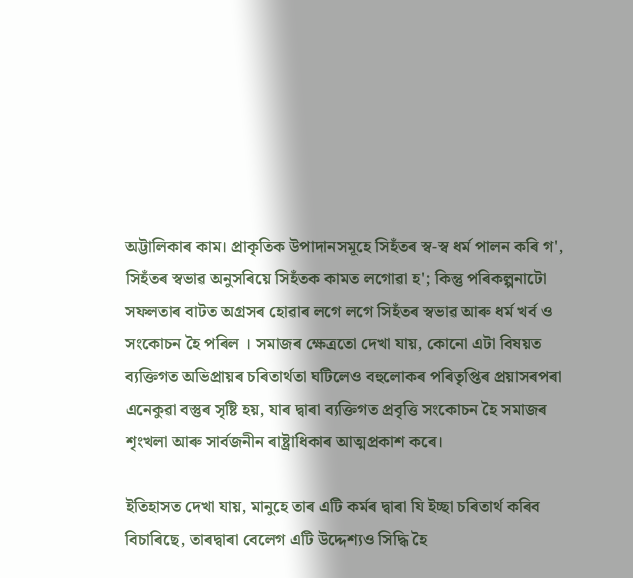অট্টালিকাৰ কাম। প্রাকৃতিক উপাদানসমূহে সিহঁতৰ স্ব-স্ব ধর্ম পালন কৰি গ', সিহঁতৰ স্বভাৱ অনুসৰিয়ে সিহঁতক কামত লগোৱা হ'; কিন্তু পৰিকল্পনাটো সফলতাৰ বাটত অগ্ৰসৰ হোৱাৰ লগে লগে সিহঁতৰ স্বভাৱ আৰু ধৰ্ম খৰ্ব ও সংকোচন হৈ পৰিল । সমাজৰ ক্ষেত্ৰতো দেখা যায়, কোনো এটা বিষয়ত ব্যক্তিগত অভিপ্ৰায়ৰ চৰিতাৰ্থতা ঘটিলেও বহুলোকৰ পৰিতৃপ্তিৰ প্ৰয়াসৰপৰা এনেকুৱা বস্তুৰ সৃষ্টি হয়, যাৰ দ্বাৰা ব্যক্তিগত প্রবৃত্তি সংকোচন হৈ সমাজৰ শৃংখলা আৰু সাৰ্বজনীন ৰাষ্ট্ৰাধিকাৰ আত্মপ্রকাশ কৰে।

ইতিহাসত দেখা যায়, মানুহে তাৰ এটি কৰ্মৰ দ্বাৰা যি ইচ্ছা চৰিতাৰ্থ কৰিব বিচাৰিছে, তাৰদ্বাৰা বেলেগ এটি উদ্দেশ্যও সিদ্ধি হৈ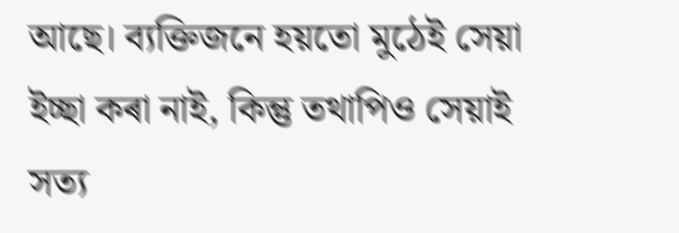আছে। ব্যক্তিজনে হয়তো মুঠেই সেয়া ইচ্ছা কৰা নাই, কিন্তু তথাপিও সেয়াই সত্য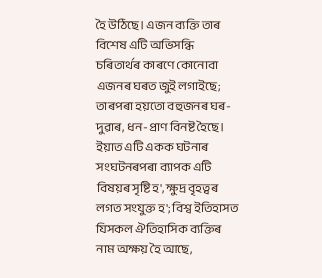হৈ উঠিছে। এজন ব্যক্তি তাৰ বিশেষ এটি অভিসন্ধি চৰিতাৰ্থৰ কাৰণে কোনোবা এজনৰ ঘৰত জুই লগাইছে; তাৰপৰা হয়তো বহুজনৰ ঘৰ-দুৱাৰ, ধন-প্ৰাণ বিনষ্ট হৈছে। ইয়াত এটি একক ঘটনাৰ সংঘটনৰপৰা ব্যাপক এটি বিষয়ৰ সৃষ্টি হ', ক্ষুদ্ৰ বৃহত্বৰ লগত সংযুক্ত হ'; বিশ্ব ইতিহাসত যিসকল ঐতিহাসিক ব্যক্তিৰ নাম অক্ষয় হৈ আছে,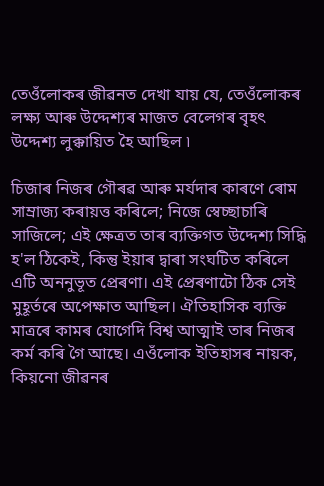তেওঁলোকৰ জীৱনত দেখা যায় যে, তেওঁলোকৰ লক্ষ্য আৰু উদ্দেশ্যৰ মাজত বেলেগৰ বৃহৎ উদ্দেশ্য লুক্কায়িত হৈ আছিল ৷

চিজাৰ নিজৰ গৌৰৱ আৰু মৰ্যদাৰ কাৰণে ৰোম সাম্ৰাজ্য কৰায়ত্ত কৰিলে; নিজে স্বেচ্ছাচাৰি সাজিলে; এই ক্ষেত্ৰত তাৰ ব্যক্তিগত উদ্দেশ্য সিদ্ধি হ'ল ঠিকেই, কিন্তু ইয়াৰ দ্বাৰা সংঘটিত কৰিলে এটি অননুভূত প্ৰেৰণা। এই প্ৰেৰণাটো ঠিক সেই মুহূৰ্তৰে অপেক্ষাত আছিল। ঐতিহাসিক ব্যক্তি মাত্ৰৰে কামৰ যোগেদি বিশ্ব আত্মাই তাৰ নিজৰ কৰ্ম কৰি গৈ আছে। এওঁলোক ইতিহাসৰ নায়ক, কিয়নো জীৱনৰ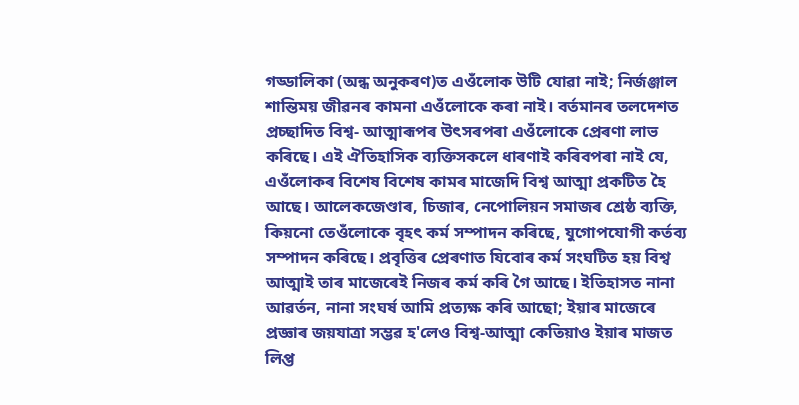গড্ডালিকা (অন্ধ অনুকৰণ)ত এওঁলোক উটি যোৱা নাই; নিৰ্জঞ্জাল শান্তিময় জীৱনৰ কামনা এওঁলোকে কৰা নাই। বৰ্তমানৰ তলদেশত প্ৰচ্ছাদিত বিশ্ব- আত্মাৰূপৰ উৎসৰপৰা এওঁলোকে প্ৰেৰণা লাভ কৰিছে। এই ঐতিহাসিক ব্যক্তিসকলে ধাৰণাই কৰিবপৰা নাই যে, এওঁলোকৰ বিশেষ বিশেষ কামৰ মাজেদি বিশ্ব আত্মা প্রকটিত হৈ আছে। আলেকজেণ্ডাৰ, চিজাৰ, নেপোলিয়ন সমাজৰ শ্ৰেষ্ঠ ব্যক্তি, কিয়নো তেওঁলোকে বৃহৎ কর্ম সম্পাদন কৰিছে, যুগোপযোগী কর্তব্য সম্পাদন কৰিছে। প্ৰবৃত্তিৰ প্ৰেৰণাত যিবোৰ কৰ্ম সংঘটিত হয় বিশ্ব আত্মাই তাৰ মাজেৰেই নিজৰ কৰ্ম কৰি গৈ আছে। ইতিহাসত নানা আৱৰ্তন, নানা সংঘর্ষ আমি প্রত্যক্ষ কৰি আছো; ইয়াৰ মাজেৰে প্ৰজ্ঞাৰ জয়যাত্ৰা সম্ভৱ হ'লেও বিশ্ব-আত্মা কেতিয়াও ইয়াৰ মাজত লিপ্ত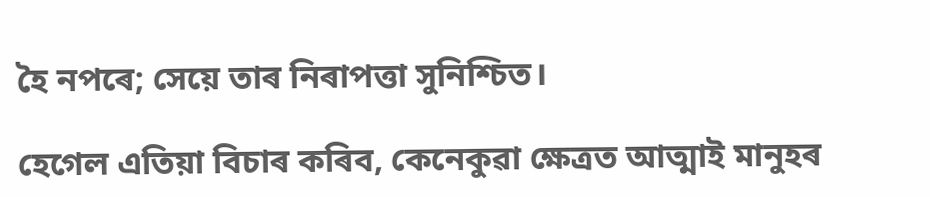হৈ নপৰে; সেয়ে তাৰ নিৰাপত্তা সুনিশ্চিত।

হেগেল এতিয়া বিচাৰ কৰিব, কেনেকুৱা ক্ষেত্ৰত আত্মাই মানুহৰ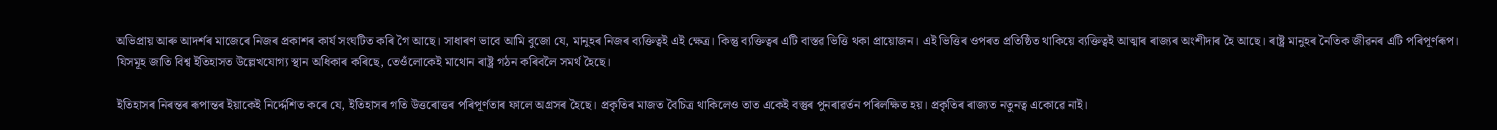অভিপ্ৰায় আৰু আদৰ্শৰ মাজেৰে নিজৰ প্ৰকাশৰ কাৰ্য সংঘটিত কৰি গৈ আছে। সাধাৰণ ভাবে আমি বুজো যে, মানুহৰ নিজৰ ব্যক্তিত্বই এই ক্ষেত্র। কিন্তু ব্যক্তিত্বৰ এটি বাস্তৱ ভিত্তি থকা প্রায়োজন। এই ভিত্তিৰ ওপৰত প্ৰতিষ্ঠিত থাকিয়ে ব্যক্তিত্বই আত্মাৰ ৰাজ্যৰ অংশীদাৰ হৈ আছে। ৰাষ্ট্ৰ মানুহৰ নৈতিক জীৱনৰ এটি পৰিপূৰ্ণৰূপ। যিসমূহ জাতি বিশ্ব ইতিহাসত উল্লেখযোগ্য স্থান অধিকাৰ কৰিছে, তেওঁলোকেই মাথোন ৰাষ্ট্ৰ গঠন কৰিবলৈ সমৰ্থ হৈছে।

ইতিহাসৰ নিৰন্তৰ ৰূপান্তৰ ইয়াকেই নিৰ্দ্দেশিত কৰে যে, ইতিহাসৰ গতি উত্তৰোত্তৰ পৰিপূৰ্ণতাৰ ফালে অগ্ৰসৰ হৈছে। প্ৰকৃতিৰ মাজত বৈচিত্র থাকিলেও তাত একেই বস্তুৰ পুনৰাৱৰ্তন পৰিলক্ষিত হয়। প্ৰকৃতিৰ ৰাজ্যত নতুনত্ব একোৱে নাই।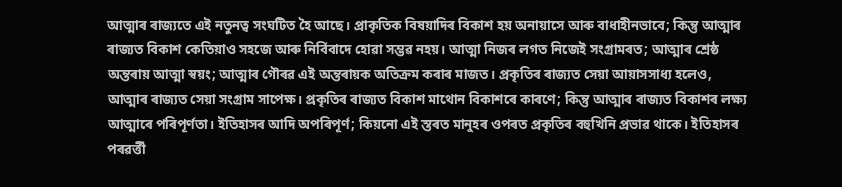আত্মাৰ ৰাজ্যতে এই নতুনত্ব সংঘটিত হৈ আছে। প্রাকৃতিক বিষয়াদিৰ বিকাশ হয় অনায়াসে আৰু বাধাহীনভাবে; কিন্তু আত্মাৰ ৰাজ্যত বিকাশ কেতিয়াও সহজে আৰু নির্বিবাদে হোৱা সম্ভৱ নহয়। আত্মা নিজৰ লগত নিজেই সংগ্ৰামৰত; আত্মাৰ শ্ৰেষ্ঠ অন্তৰায় আত্মা স্বয়ং; আত্মাৰ গৌৰৱ এই অন্তৰায়ক অতিক্ৰম কৰাৰ মাজত। প্ৰকৃতিৰ ৰাজ্যত সেয়া আয়াসসাধ্য হলেও, আত্মাৰ ৰাজ্যত সেয়া সংগ্রাম সাপেক্ষ। প্ৰকৃতিৰ ৰাজ্যত বিকাশ মাথোন বিকাশৰে কাৰণে; কিন্তু আত্মাৰ ৰাজ্যত বিকাশৰ লক্ষ্য আত্মাৰে পৰিপূৰ্ণতা। ইতিহাসৰ আদি অপৰিপূৰ্ণ; কিয়নো এই স্তৰত মানুহৰ ওপৰত প্ৰকৃতিৰ বহুখিনি প্ৰভাৱ থাকে। ইতিহাসৰ পৰৱৰ্ত্তী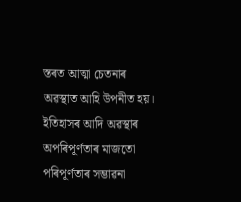স্তৰত আত্মা চেতনাৰ অৱস্থাত আহি উপনীত হয়। ইতিহাসৰ আদি অৱস্থাৰ অপৰিপূৰ্ণতাৰ মাজতো পৰিপূৰ্ণতাৰ সম্ভাৱনা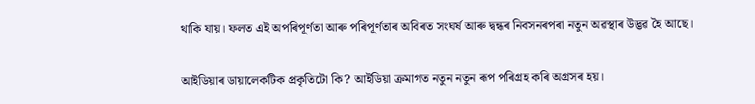থাকি যায়। ফলত এই অপৰিপূৰ্ণতা আৰু পৰিপূৰ্ণতাৰ অবিৰত সংঘৰ্ষ আৰু দ্বন্ধৰ নিবসনৰপৰা নতুন অৱস্থাৰ উদ্ভৱ হৈ আছে।

আইডিয়াৰ ডায়ালেকটিক প্রকৃতিটো কি? আইডিয়া ক্রমাগত নতুন নতুন ৰূপ পৰিগ্ৰহ কৰি অগ্ৰসৰ হয়।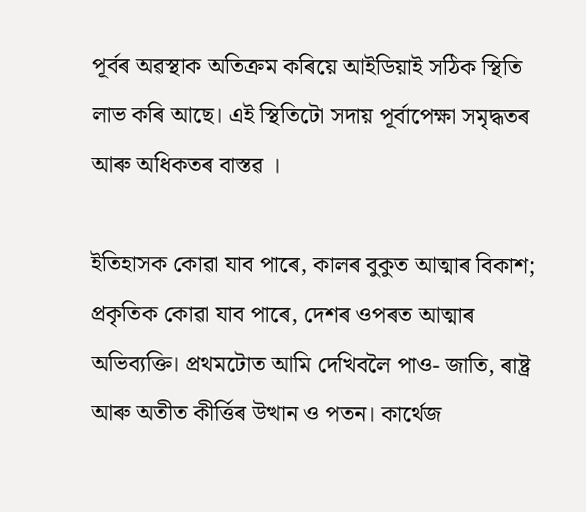পূৰ্বৰ অৱস্থাক অতিক্রম কৰিয়ে আইডিয়াই সঠিক স্থিতি লাভ কৰি আছে। এই স্থিতিটো সদায় পূর্বাপেক্ষা সমৃদ্ধতৰ আৰু অধিকতৰ বাস্তৱ ।

ইতিহাসক কোৱা যাব পাৰে, কালৰ বুকুত আত্মাৰ বিকাশ; প্রকৃতিক কোৱা যাব পাৰে, দেশৰ ওপৰত আত্মাৰ অভিব্যক্তি। প্ৰথমটোত আমি দেখিবলৈ পাও- জাতি, ৰাষ্ট্ৰ আৰু অতীত কীৰ্ত্তিৰ উত্থান ও পতন। কার্থেজ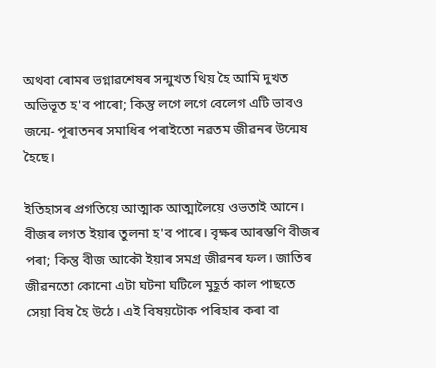অথবা ৰোমৰ ভগ্নাৱশেষৰ সন্মুখত থিয় হৈ আমি দুখত অভিভূত হ'ব পাৰো; কিন্তু লগে লগে বেলেগ এটি ভাবও জন্মে- পূৰাতনৰ সমাধিৰ পৰাইতো নৱতম জীৱনৰ উন্মেষ হৈছে।

ইতিহাসৰ প্ৰগতিয়ে আত্মাক আত্মালৈয়ে ওভতাই আনে। বীজৰ লগত ইয়াৰ তুলনা হ'ব পাৰে। বৃক্ষৰ আৰম্ভণি বীজৰ পৰা; কিন্তু বীজ আকৌ ইয়াৰ সমগ্ৰ জীৱনৰ ফল। জাতিৰ জীৱনতো কোনো এটা ঘটনা ঘটিলে মুহূর্ত কাল পাছতে সেয়া বিষ হৈ উঠে। এই বিষয়টোক পৰিহাৰ কৰা বা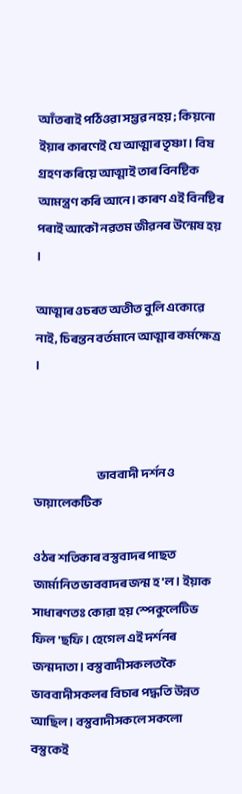আঁতৰাই পঠিওৱা সম্ভৱ নহয়; কিয়নো ইয়াৰ কাৰণেই যে আত্মাৰ তৃষ্ণা। বিষ গ্ৰহণ কৰিয়ে আত্মাই তাৰ বিনষ্টিক আমন্ত্ৰণ কৰি আনে। কাৰণ এই বিনষ্টিৰ পৰাই আকৌ নৱতম জীৱনৰ উন্মেষ হয় ।

আত্মাৰ ওচৰত অতীত বুলি একোৱে নাই, চিৰন্তন বর্তমানে আত্মাৰ কৰ্মক্ষেত্ৰ ।



                                ভাববাদী দর্শন ও ডায়ালেকটিক

ওঠৰ শতিকাৰ বস্তুবাদৰ পাছত জার্মানিত ভাববাদৰ জন্ম হ'ল। ইয়াক সাধাৰণতঃ কোৱা হয় স্পেকুলেটিভ ফিল 'ছফি। হেগেল এই দৰ্শনৰ জন্মদাতা। বস্তুবাদীসকলতকৈ ভাববাদীসকলৰ বিচাৰ পদ্ধতি উন্নত আছিল। বস্তুবাদীসকলে সকলো বস্তুকেই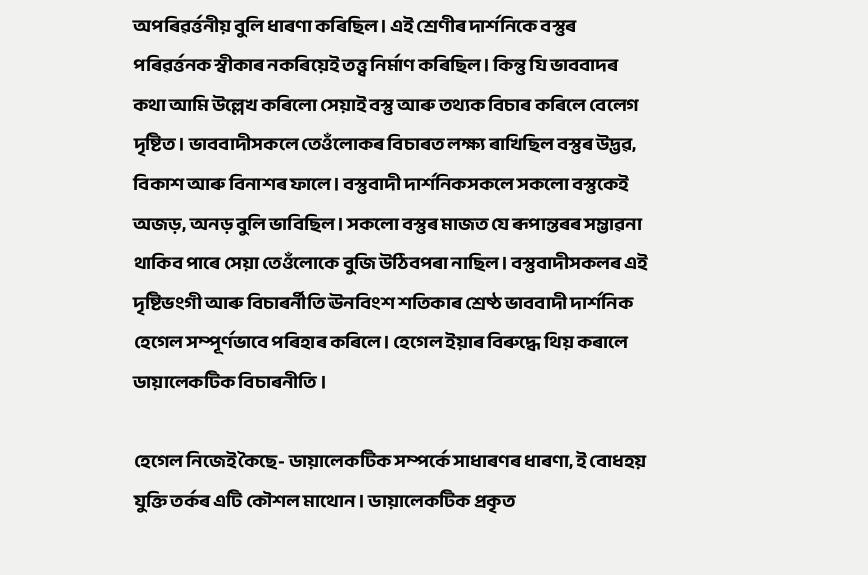অপৰিৱৰ্ত্তনীয় বুলি ধাৰণা কৰিছিল। এই শ্ৰেণীৰ দাৰ্শনিকে বস্তুৰ পৰিৱৰ্ত্তনক স্বীকাৰ নকৰিয়েই তত্ত্ব নিৰ্মাণ কৰিছিল। কিন্তু যি ভাববাদৰ কথা আমি উল্লেখ কৰিলো সেয়াই বস্তু আৰু তথ্যক বিচাৰ কৰিলে বেলেগ দৃষ্টিত। ভাববাদীসকলে তেওঁলোকৰ বিচাৰত লক্ষ্য ৰাখিছিল বস্তুৰ উদ্ভৱ, বিকাশ আৰু বিনাশৰ ফালে। বস্তুবাদী দার্শনিকসকলে সকলো বস্তুকেই অজড়, অনড় বুলি ভাবিছিল। সকলো বস্তুৰ মাজত যে ৰূপান্তৰৰ সম্ভাৱনা থাকিব পাৰে সেয়া তেওঁলোকে বুজি উঠিবপৰা নাছিল। বস্তুবাদীসকলৰ এই দৃষ্টিভংগী আৰু বিচাৰৰ্নীতি ঊনবিংশ শতিকাৰ শ্ৰেষ্ঠ ভাববাদী দার্শনিক হেগেল সম্পূর্ণভাবে পৰিহাৰ কৰিলে। হেগেল ইয়াৰ বিৰুদ্ধে থিয় কৰালে ডায়ালেকটিক বিচাৰনীতি ।

হেগেল নিজেই কৈছে- ডায়ালেকটিক সম্পর্কে সাধাৰণৰ ধাৰণা, ই বোধহয় যুক্তি তৰ্কৰ এটি কৌশল মাথোন। ডায়ালেকটিক প্রকৃত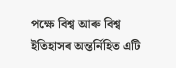পক্ষে বিশ্ব আৰু বিশ্ব ইতিহাসৰ অন্তৰ্নিহিত এটি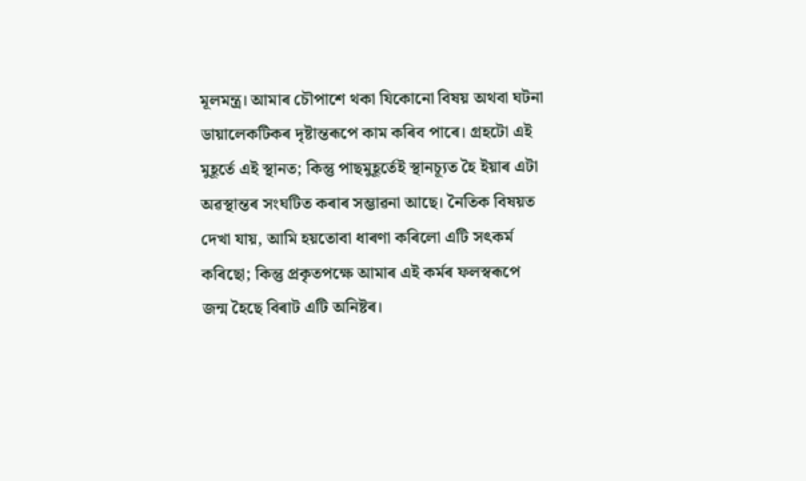মূলমন্ত্র। আমাৰ চৌপাশে থকা যিকোনো বিষয় অথবা ঘটনা ডায়ালেকটিকৰ দৃষ্টান্তৰূপে কাম কৰিব পাৰে। গ্ৰহটো এই মুহূর্তে এই স্থানত; কিন্তু পাছমুহূর্তেই স্থানচ্যূত হৈ ইয়াৰ এটা অৱস্থান্তৰ সংঘটিত কৰাৰ সম্ভাৱনা আছে। নৈতিক বিষয়ত দেখা যায়, আমি হয়তোবা ধাৰণা কৰিলো এটি সৎকর্ম কৰিছো; কিন্তু প্রকৃতপক্ষে আমাৰ এই কৰ্মৰ ফলস্বৰূপে জন্ম হৈছে বিৰাট এটি অনিষ্টৰ।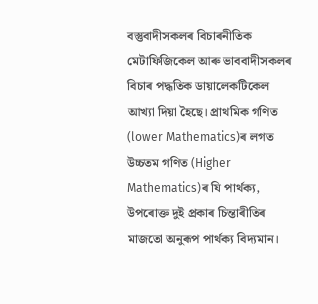বস্তুবাদীসকলৰ বিচাৰনীতিক মেটাফিজিকেল আৰু ভাববাদীসকলৰ বিচাৰ পদ্ধতিক ডায়ালেকটিকেল আখ্যা দিয়া হৈছে। প্ৰাথমিক গণিত (lower Mathematics)ৰ লগত উচ্চতম গণিত (Higher Mathematics)ৰ যি পাৰ্থক্য, উপৰোক্ত দুই প্ৰকাৰ চিন্তাৰীতিৰ মাজতো অনুৰূপ পার্থক্য বিদ্যমান।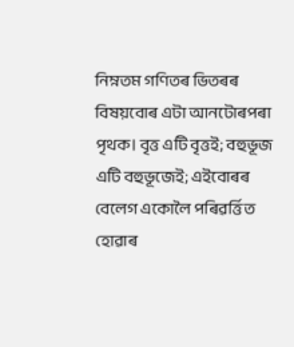নিম্নতম গণিতৰ ভিতৰৰ বিষয়বোৰ এটা আনটোৰপৰা পৃথক। বৃত্ত এটি বৃত্তই; বহুভূজ এটি বহুভূজেই; এইবোৰৰ বেলেগ একোলৈ পৰিৱৰ্ত্তিত হোৱাৰ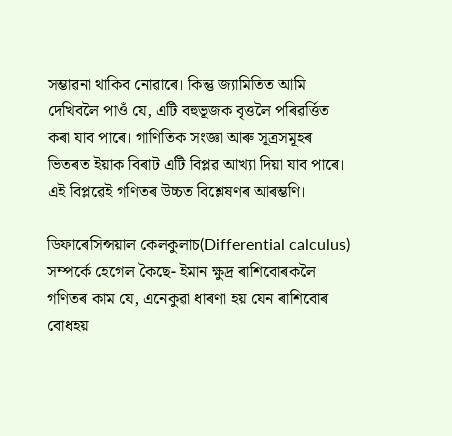সম্ভাৱনা থাকিব নোৱাৰে। কিন্তু জ্যামিতিত আমি দেখিবলৈ পাওঁ যে, এটি বহুভূজক বৃত্তলৈ পৰিৱৰ্ত্তিত কৰা যাব পাৰে। গাণিতিক সংজ্ঞা আৰু সূত্ৰসমূহৰ ভিতৰত ইয়াক বিৰাট এটি বিপ্লৱ আখ্যা দিয়া যাব পাৰে। এই বিপ্লৱেই গণিতৰ উচ্চত বিশ্লেষণৰ আৰম্ভণি।

ডিফাৰেসিন্সয়াল কেলকুলাচ(Differential calculus) সম্পর্কে হেগেল কৈছে- ইমান ক্ষুদ্ৰ ৰাশিবোৰকলৈ গণিতৰ কাম যে, এনেকুৱা ধাৰণা হয় যেন ৰাশিবোৰ বোধহয়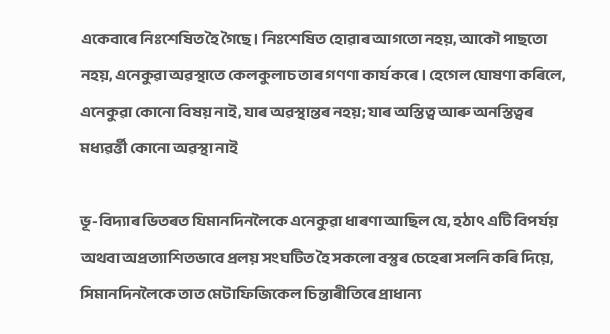একেবাৰে নিঃশেষিত হৈ গৈছে। নিঃশেষিত হোৱাৰ আগতো নহয়, আকৌ পাছতো নহয়, এনেকুৱা অৱস্থাতে কেলকুলাচ তাৰ গণণা কাৰ্য কৰে। হেগেল ঘোষণা কৰিলে, এনেকুৱা কোনো বিষয় নাই, যাৰ অৱস্থান্তৰ নহয়; যাৰ অস্তিত্ব আৰু অনস্তিত্বৰ মধ্যৱৰ্ত্তী কোনো অৱস্থা নাই

ভূ-বিদ্যাৰ ভিতৰত যিমানদিনলৈকে এনেকুৱা ধাৰণা আছিল যে, হঠাৎ এটি বিপর্যয় অথবা অপ্রত্যাশিতভাবে প্রলয় সংঘটিত হৈ সকলো বস্তুৰ চেহেৰা সলনি কৰি দিয়ে, সিমানদিনলৈকে তাত মেটাফিজিকেল চিন্তাৰীতিৰে প্ৰাধান্য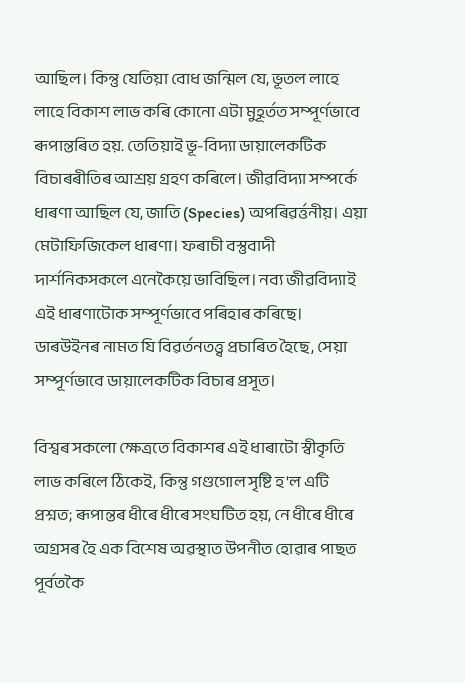আছিল। কিন্তু যেতিয়া বোধ জন্মিল যে, ভূতল লাহে লাহে বিকাশ লাভ কৰি কোনো এটা মুহূৰ্তত সম্পূর্ণভাবে ৰূপান্তৰিত হয়. তেতিয়াই ভূ-বিদ্যা ডায়ালেকটিক বিচাৰৰীতিৰ আশ্ৰয় গ্ৰহণ কৰিলে। জীৱবিদ্যা সম্পৰ্কে ধাৰণা আছিল যে, জাতি (Species) অপৰিৱৰ্ত্তনীয়। এয়া মেটাফিজিকেল ধাৰণা। ফৰাচী বস্তুবাদী দার্শনিকসকলে এনেকৈয়ে ভাবিছিল। নব্য জীৱবিদ্যাই এই ধাৰণাটোক সম্পূর্ণভাবে পৰিহাৰ কৰিছে। ডাৰউইনৰ নামত যি বিৱৰ্তনতত্ত্ব প্ৰচাৰিত হৈছে, সেয়া সম্পূর্ণভাবে ডায়ালেকটিক বিচাৰ প্ৰসূত।

বিশ্বৰ সকলো ক্ষেত্ৰতে বিকাশৰ এই ধাৰাটো স্বীকৃতি লাভ কৰিলে ঠিকেই, কিন্তু গণ্ডগোল সৃষ্টি হ'ল এটি প্রশ্নত; ৰূপান্তৰ ধীৰে ধীৰে সংঘটিত হয়, নে ধীৰে ধীৰে অগ্ৰসৰ হৈ এক বিশেষ অৱস্থাত উপনীত হোৱাৰ পাছত পূৰ্বতকৈ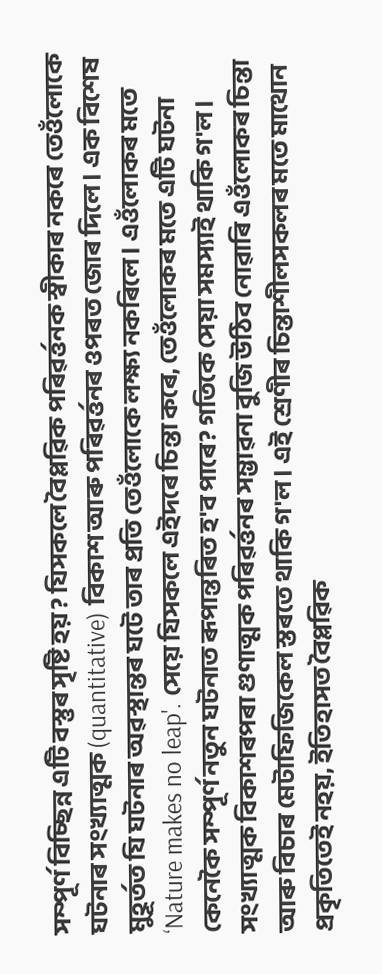সম্পূৰ্ণ বিচ্ছিন্ন এটি বস্তুৰ সৃষ্টি হয় ? যিসকলে বৈপ্লৱিক পৰিৱৰ্ত্তনক স্বীকাৰ নকৰে তেওঁলোকে ঘটনাৰ সংখ্যাত্মক (quantitative) বিকাশ আৰু পৰিৱৰ্ত্তনৰ ওপৰত জোৰ দিলে। এক বিশেষ মুহূৰ্তত যি ঘটনাৰ অৱস্থান্তৰ ঘটে তাৰ প্ৰতি তেওঁলোকে লক্ষ্য নকৰিলে। এওঁলোকৰ মতে ‘Nature makes no leap'. সেয়ে যিসকলে এইদৰে চিন্তা কৰে, তেওঁলোকৰ মতে এটি ঘটনা কেনেকৈ সম্পূৰ্ণ নতুন ঘটনাত ৰূপান্তৰিত হ'ব পাৰে? গতিকে সেয়া সমস্যাই থাকি গ'ল। সংখ্যাত্মক বিকাশৰপৰা গুণাত্মক পৰিৱৰ্ত্তনৰ সম্ভাৱনা বুজি উঠিব নোৱাৰি এওঁলোকৰ চিন্তা আৰু বিচাৰ মেটাফিজিকেল স্তৰতে থাকি গ'ল। এই শ্ৰেণীৰ চিন্তাশীলসকলৰ মতে মাথোন প্রকৃতিতেই নহয়, ইতিহাসত বৈপ্লৱিক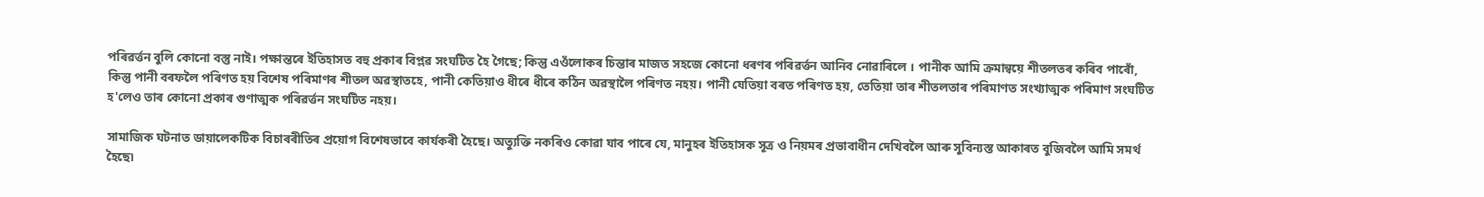পৰিৱৰ্ত্তন বুলি কোনো বস্তু নাই। পক্ষান্তৰে ইতিহাসত বহু প্ৰকাৰ বিপ্লৱ সংঘটিত হৈ গৈছে; কিন্তু এওঁলোকৰ চিন্তাৰ মাজত সহজে কোনো ধৰণৰ পৰিৱৰ্ত্তন আনিব নোৱাৰিলে । পানীক আমি ক্রমান্বয়ে শীতলতৰ কৰিব পাৰোঁ, কিন্তু পানী বৰফলৈ পৰিণত হয় বিশেষ পৰিমাণৰ শীতল অৱস্থাতহে, পানী কেতিয়াও ধীৰে ধীৰে কঠিন অৱস্থালৈ পৰিণত নহয়। পানী যেতিয়া বৰত পৰিণত হয়, তেতিয়া তাৰ শীতলতাৰ পৰিমাণত সংখ্যাত্মক পৰিমাণ সংঘটিত হ'লেও তাৰ কোনো প্ৰকাৰ গুণাত্মক পৰিৱৰ্ত্তন সংঘটিত নহয়।

সামাজিক ঘটনাত ডায়ালেকটিক বিচাৰৰীতিৰ প্ৰয়োগ বিশেষভাবে কার্যকৰী হৈছে। অত্যুক্তি নকৰিও কোৱা যাব পাৰে যে, মানুহৰ ইতিহাসক সূত্র ও নিয়মৰ প্রভাবাধীন দেখিবলৈ আৰু সুবিন্যস্ত আকাৰত বুজিবলৈ আমি সমৰ্থ হৈছে৷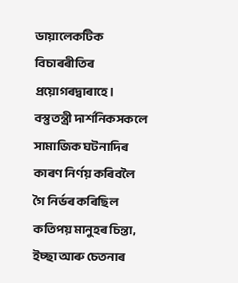ডায়ালেকটিক বিচাৰৰীতিৰ প্ৰয়োগৰদ্বাৰাহে। বস্তুতন্ত্রী দার্শনিকসকলে সামাজিক ঘটনাদিৰ কাৰণ নিৰ্ণয় কৰিবলৈ গৈ নিৰ্ভৰ কৰিছিল কতিপয় মানুহৰ চিন্তা, ইচ্ছা আৰু চেতনাৰ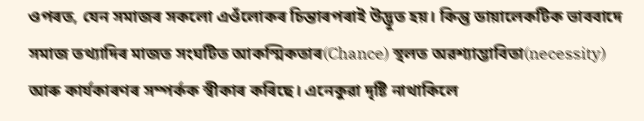ওপৰত, যেন সমাজৰ সকলো এওঁলোকৰ চিন্তাৰপৰাই উদ্ভূত হয়। কিন্তু ডায়ালেকটিক ভাববাদে সমাজ তথ্যাদিৰ মাজত সংঘটিত আকস্মিকতাৰ(Chance) স্থলত অৱশ্যাম্ভাবিতা(necessity) আৰু কাৰ্যকাৰণৰ সম্পৰ্কক স্বীকাৰ কৰিছে। এনেকুৱা দৃষ্টি নাথাকিলে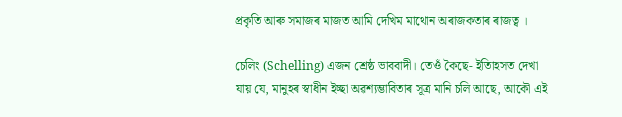প্ৰকৃতি আৰু সমাজৰ মাজত আমি দেখিম মাথোন অৰাজকতাৰ ৰাজত্ব ।

চেলিং (Schelling) এজন শ্রেষ্ঠ ভাববাদী। তেওঁ কৈছে- ইতিাহসত দেখা যায় যে, মানুহৰ স্বাধীন ইচ্ছা অৱশ্যম্ভাবিতাৰ সূত্ৰ মানি চলি আছে, আকৌ এই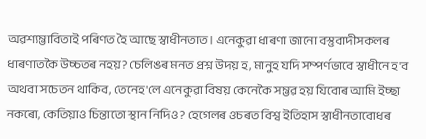অৱশ্যম্ভাবিতাই পৰিণত হৈ আছে স্বাধীনতাত। এনেকুৱা ধাৰণা জানো বস্তুবাদীসকলৰ ধাৰণাতকৈ উচ্চতৰ নহয়? চেলিঙৰ মনত প্ৰশ্ন উদয় হ, মানুহ যদি সম্পর্ণভাবে স্বাধীনে হ'ব অথবা সচেতন থাকিব, তেনেহ'লে এনেকুৱা বিষয় কেনেকৈ সম্ভৱ হয় যিবোৰ আমি ইচ্ছা নকৰো, কেতিয়াও চিন্তাতো স্থান নিদিও ? হেগেলৰ ওচৰত বিশ্ব ইতিহাস স্বাধীনতাবোধৰ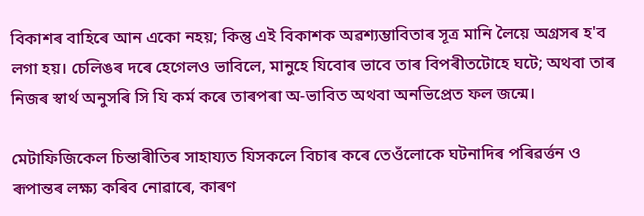বিকাশৰ বাহিৰে আন একো নহয়; কিন্তু এই বিকাশক অৱশ্যম্ভাবিতাৰ সূত্ৰ মানি লৈয়ে অগ্ৰসৰ হ'ব লগা হয়। চেলিঙৰ দৰে হেগেলও ভাবিলে, মানুহে যিবোৰ ভাবে তাৰ বিপৰীতটোহে ঘটে; অথবা তাৰ নিজৰ স্বাৰ্থ অনুসৰি সি যি কৰ্ম কৰে তাৰপৰা অ-ভাবিত অথবা অনভিপ্রেত ফল জন্মে।

মেটাফিজিকেল চিন্তাৰীতিৰ সাহায্যত যিসকলে বিচাৰ কৰে তেওঁলোকে ঘটনাদিৰ পৰিৱৰ্ত্তন ও ৰূপান্তৰ লক্ষ্য কৰিব নোৱাৰে, কাৰণ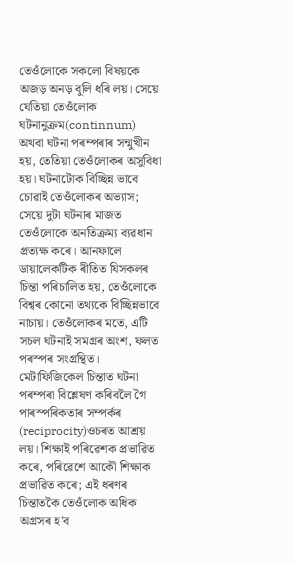তেওঁলোকে সকলো বিষয়কে অজড় অনড় বুলি ধৰি লয়। সেয়ে যেতিয়া তেওঁলোক ঘটনানুক্রম(continnum) অথবা ঘটনা পৰম্পৰাৰ সন্মুখীন হয়, তেতিয়া তেওঁলোকৰ অসুবিধা হয়। ঘটনাটোক বিচ্ছিন্ন ভাবে চোৱাই তেওঁলোকৰ অভ্যাস; সেয়ে দুটা ঘটনাৰ মাজত তেওঁলোকে অনতিক্রম্য ব্যৱধান প্ৰত্যক্ষ কৰে। আনফালে ডায়ালেকটিক ৰীতিত যিসকলৰ চিন্তা পৰিচালিত হয়, তেওঁলোকে বিশ্বৰ কোনো তথ্যকে বিচ্ছিন্নভাবে নাচায়। তেওঁলোকৰ মতে, এটি সচল ঘটনাই সমগ্ৰৰ অংশ, ফলত পৰস্পৰ সংগ্ৰন্থিত। মেটাফিজিকেল চিন্তাত ঘটনা পৰম্পৰা বিশ্লেষণ কৰিবলৈ গৈ পাৰস্পৰিকতাৰ সম্পৰ্কৰ (reciprocity)ওচৰত আশ্ৰয় লয়। শিক্ষাই পৰিৱেশক প্ৰভাৱিত কৰে, পৰিৱেশে আকৌ শিক্ষাক প্ৰভাৱিত কৰে; এই ধৰণৰ চিন্তাতকৈ তেওঁলোক অধিক অগ্ৰসৰ হ'ব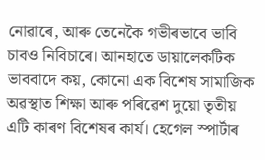নোৱাৰে, আৰু তেনেকৈ গভীৰভাবে ভাবি চাবও নিবিচাৰে। আনহাতে ডায়ালেকটিক ভাববাদে কয়, কোনো এক বিশেষ সামাজিক অৱস্থাত শিক্ষা আৰু পৰিৱেশ দুয়ো তৃতীয় এটি কাৰণ বিশেষৰ কাৰ্য। হেগেল স্পার্টাৰ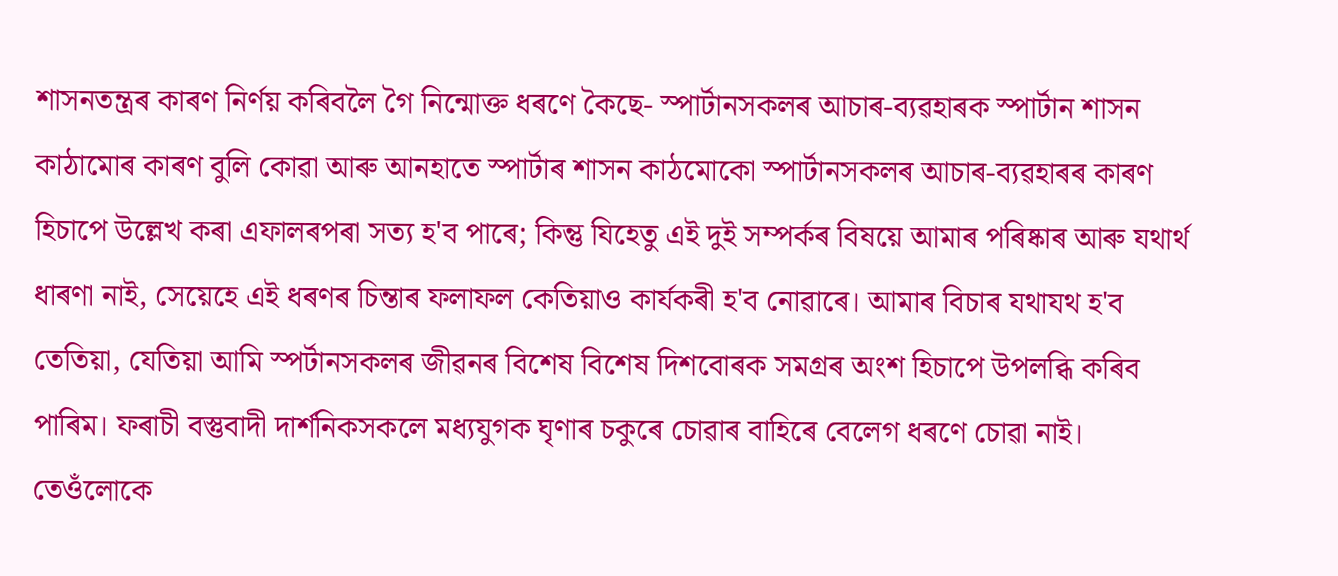শাসনতন্ত্ৰৰ কাৰণ নিৰ্ণয় কৰিবলৈ গৈ নিন্মোক্ত ধৰণে কৈছে- স্পার্টানসকলৰ আচাৰ-ব্যৱহাৰক স্পার্টান শাসন কাঠামোৰ কাৰণ বুলি কোৱা আৰু আনহাতে স্পার্টাৰ শাসন কাঠমোকো স্পার্টানসকলৰ আচাৰ-ব্যৱহাৰৰ কাৰণ হিচাপে উল্লেখ কৰা এফালৰপৰা সত্য হ'ব পাৰে; কিন্তু যিহেতু এই দুই সম্পৰ্কৰ বিষয়ে আমাৰ পৰিষ্কাৰ আৰু যথাৰ্থ ধাৰণা নাই, সেয়েহে এই ধৰণৰ চিন্তাৰ ফলাফল কেতিয়াও কাৰ্যকৰী হ'ব নোৱাৰে। আমাৰ বিচাৰ যথাযথ হ'ব তেতিয়া, যেতিয়া আমি স্পর্টানসকলৰ জীৱনৰ বিশেষ বিশেষ দিশবোৰক সমগ্ৰৰ অংশ হিচাপে উপলব্ধি কৰিব পাৰিম। ফৰাচী বস্তুবাদী দার্শনিকসকলে মধ্যযুগক ঘৃণাৰ চকুৰে চোৱাৰ বাহিৰে বেলেগ ধৰণে চোৱা নাই। তেওঁলোকে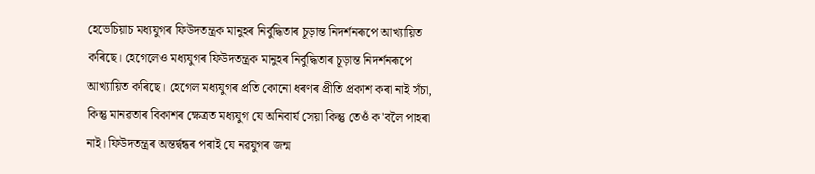হেভেচিয়াচ মধ্যযুগৰ ফিউদতন্ত্ৰক মানুহৰ নির্বুদ্ধিতাৰ চূড়ান্ত নিদৰ্শনৰূপে আখ্যায়িত কৰিছে। হেগেলেও মধ্যযুগৰ ফিউদতন্ত্ৰক মানুহৰ নির্বুদ্ধিতাৰ চূড়ান্ত নিদৰ্শনৰূপে আখ্যায়িত কৰিছে। হেগেল মধ্যযুগৰ প্ৰতি কোনো ধৰণৰ প্ৰীতি প্ৰকাশ কৰা নাই সঁচা, কিন্তু মানৱতাৰ বিকাশৰ ক্ষেত্ৰত মধ্যযুগ যে অনিবার্য সেয়া কিন্তু তেওঁ ক'বলৈ পাহৰা নাই। ফিউদতন্ত্ৰৰ অন্তর্দ্বন্ধৰ পৰাই যে নৱযুগৰ জন্ম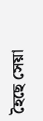হৈছে সেয়া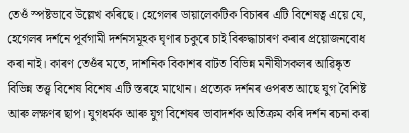তেওঁ স্পষ্টভাবে উল্লেখ কৰিছে। হেগেলৰ ডায়ালেকটিক বিচাৰৰ এটি বিশেষত্ব এয়ে যে, হেগেলৰ দৰ্শনে পূর্বগামী দৰ্শনসমূহক ঘৃণাৰ চকুৰে চাই বিৰুদ্ধাচাৰণ কৰাৰ প্ৰয়োজনবোধ কৰা নাই। কাৰণ তেওঁৰ মতে, দাৰ্শনিক বিকাশৰ বাটত বিভিন্ন মনীষীসকলৰ আৱিষ্কৃত বিভিন্ন তত্ত্ব বিশেষ বিশেষ এটি স্তৰহে মাথোন। প্রত্যেক দৰ্শনৰ ওপৰত আছে যুগ বৈশিষ্ট আৰু লক্ষণৰ ছাপ। যুগধৰ্মক আৰু যুগ বিশেষৰ ভাবাদর্শক অতিক্ৰম কৰি দৰ্শন ৰচনা কৰা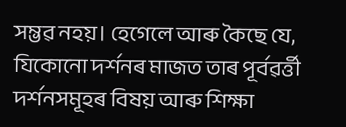সম্ভৱ নহয়। হেগেলে আৰু কৈছে যে, যিকোনো দৰ্শনৰ মাজত তাৰ পূৰ্বৱৰ্ত্তী দৰ্শনসমূহৰ বিষয় আৰু শিক্ষা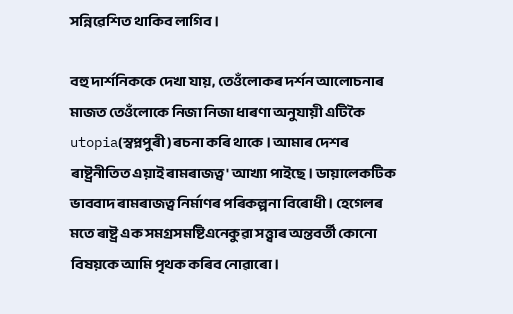সন্নিৱেশিত থাকিব লাগিব।

বহু দার্শনিককে দেখা যায়, তেওঁলোকৰ দৰ্শন আলোচনাৰ মাজত তেওঁলোকে নিজা নিজা ধাৰণা অনুযায়ী এটিকৈ utopia(স্বপ্নপুৰী) ৰচনা কৰি থাকে । আমাৰ দেশৰ ৰাষ্ট্ৰনীতিত এয়াই ৰামৰাজত্ব' আখ্যা পাইছে। ডায়ালেকটিক ভাববাদ ৰামৰাজত্ব নিৰ্মাণৰ পৰিকল্পনা বিৰোধী। হেগেলৰ মতে ৰাষ্ট্ৰ এক সমগ্ৰসমষ্টিএনেকুৱা সত্ত্বাৰ অন্তবর্তী কোনো বিষয়কে আমি পৃথক কৰিব নোৱাৰো।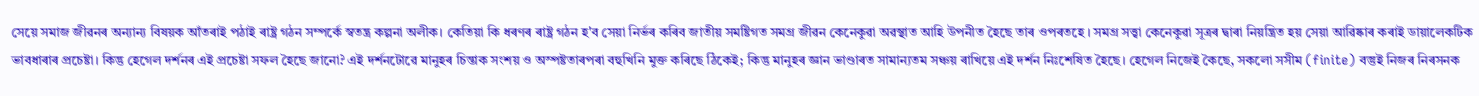সেয়ে সমাজ জীৱনৰ অন্যান্য বিষয়ক আঁতৰাই পঠাই ৰাষ্ট্ৰ গঠন সম্পর্কে স্বতন্ত্র কল্পনা অলীক। কেতিয়া কি ধৰণৰ ৰাষ্ট্ৰ গঠন হ'ব সেয়া নিৰ্ভৰ কৰিব জাতীয় সমষ্টিগত সমগ্ৰ জীৱন কেনেকুৱা অৱস্থাত আহি উপনীত হৈছে তাৰ ওপৰতহে । সমগ্র সত্ত্বা কেনেকুৱা সূত্ৰৰ দ্বাৰা নিয়ন্ত্রিত হয় সেয়া আৱিষ্কাৰ কৰাই ডায়ালেকটিক ভাবধাৰাৰ প্ৰচেষ্টা। কিন্তু হেগেল দৰ্শনৰ এই প্ৰচেষ্টা সফল হৈছে জানো? এই দর্শনটোৱে মানুহৰ চিন্তাক সংশয় ও অস্পষ্টতাৰপৰা বহুখিনি মুক্ত কৰিছে ঠিকেই; কিন্তু মানুহৰ জ্ঞান ভাণ্ডাৰত সামান্যতম সঞ্চয় ৰাখিয়ে এই দৰ্শন নিঃশেষিত হৈছে। হেগেল নিজেই কৈছে, সকলো সসীম (finite) বস্তুই নিজৰ নিৰসনক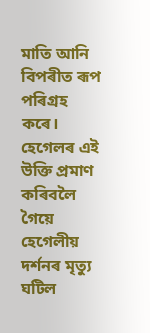মাতি আনি বিপৰীত ৰূপ পৰিগ্ৰহ কৰে। হেগেলৰ এই উক্তি প্ৰমাণ কৰিবলৈ গৈয়ে হেগেলীয় দৰ্শনৰ মৃত্যু ঘটিল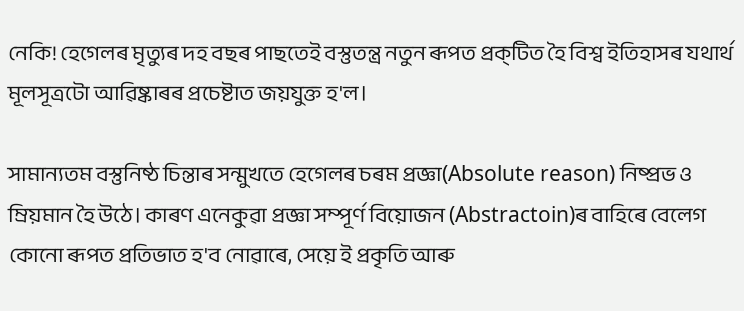নেকি! হেগেলৰ মৃত্যুৰ দহ বছৰ পাছতেই বস্তুতন্ত্র নতুন ৰূপত প্ৰক্‌টিত হৈ বিশ্ব ইতিহাসৰ যথাৰ্থ মূলসূত্ৰটো আৱিষ্কাৰৰ প্ৰচেষ্টাত জয়যুক্ত হ'ল।

সামান্যতম বস্তুনিষ্ঠ চিন্তাৰ সন্মুখতে হেগেলৰ চৰম প্ৰজ্ঞা(Absolute reason) নিষ্প্রভ ও ম্রিয়মান হৈ উঠে। কাৰণ এনেকুৱা প্ৰজ্ঞা সম্পূর্ণ বিয়োজন (Abstractoin)ৰ বাহিৰে বেলেগ কোনো ৰূপত প্ৰতিভাত হ'ব নোৱাৰে, সেয়ে ই প্ৰকৃতি আৰু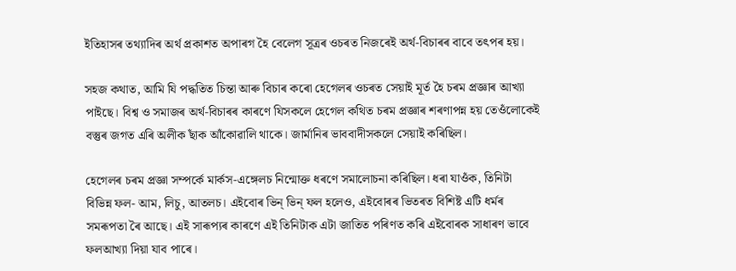ইতিহাসৰ তথ্যাদিৰ অৰ্থ প্ৰকাশত অপাৰগ হৈ বেলেগ সূত্ৰৰ ওচৰত নিজৰেই অর্থ-বিচাৰৰ বাবে তৎপৰ হয়।

সহজ কথাত, আমি যি পদ্ধতিত চিন্তা আৰু বিচাৰ কৰো হেগেলৰ ওচৰত সেয়াই মূৰ্ত হৈ চৰম প্ৰজ্ঞাৰ আখ্যা পাইছে। বিশ্ব ও সমাজৰ অর্থ-বিচাৰৰ কাৰণে যিসকলে হেগেল কথিত চৰম প্ৰজ্ঞাৰ শৰণাপন্ন হয় তেওঁলোকেই বস্তুৰ জগত এৰি অলীক ছাঁক আঁকোৱালি থাকে। জার্মানিৰ ভাববাদীসকলে সেয়াই কৰিছিল।

হেগেলৰ চৰম প্ৰজ্ঞা সম্পর্কে মার্কস-এঙ্গেলচ নিন্মোক্ত ধৰণে সমালোচনা কৰিছিল। ধৰা যাওঁক, তিনিটা বিভিন্ন ফল- আম, লিচু, আতলচ। এইবোৰ ভিন্‌ ভিন্‌ ফল হলেও, এইবোৰৰ ভিতৰত বিশিষ্ট এটি ধৰ্মৰ সমৰূপতা ৰৈ আছে। এই সাৰূপ্যৰ কাৰণে এই তিনিটাক এটা জাতিত পৰিণত কৰি এইবোৰক সাধাৰণ ভাবে ফলআখ্যা দিয়া যাব পাৰে।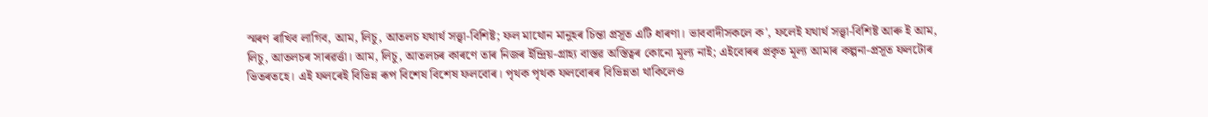স্মৰণ ৰাখিব লাগিব, আম, লিচু, আতলচ যথার্থ সত্ত্বা-বিশিষ্ট; ফল মাথোন মানুহৰ চিন্তা প্রসূত এটি ধাৰণা। ভাববাদীসকলে ক', ফলেই যথাৰ্থ সত্ত্বা-বিশিষ্ট আৰু ই আম, লিচু, আতলচৰ সাৰৱৰ্ত্তা। আম, লিচু, আতলচৰ কাৰণে তাৰ নিজৰ ইন্দ্ৰিয়-গ্ৰাহ্য বাস্তৱ অস্তিত্বৰ কোনো মূল্য নাই; এইবোৰৰ প্ৰকৃত মূল্য আমাৰ কল্পনা-প্রসূত ফলটোৰ ভিতৰতহে। এই ফলৰেই বিভিন্ন ৰূপ বিশেষ বিশেষ ফলবোৰ। পৃথক পৃথক ফলবোৰৰ বিভিন্নতা থাকিলেও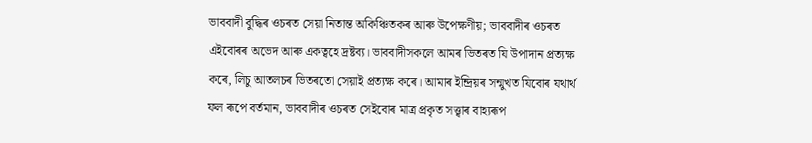ভাববাদী বুদ্ধিৰ ওচৰত সেয়া নিতান্ত অকিঞ্চিতকৰ আৰু উপেক্ষণীয়; ভাববাদীৰ ওচৰত এইবোৰৰ অভেদ আৰু একত্বহে দ্রষ্টব্য। ভাববাদীসকলে আমৰ ভিতৰত যি উপাদান প্রত্যক্ষ কৰে, লিচু আতলচৰ ভিতৰতো সেয়াই প্রত্যক্ষ কৰে। আমাৰ ইন্দ্ৰিয়ৰ সন্মুখত যিবোৰ যথাৰ্থ ফল ৰূপে বর্তমান, ভাববাদীৰ ওচৰত সেইবোৰ মাত্ৰ প্ৰকৃত সত্ত্বাৰ বাহ্যৰূপ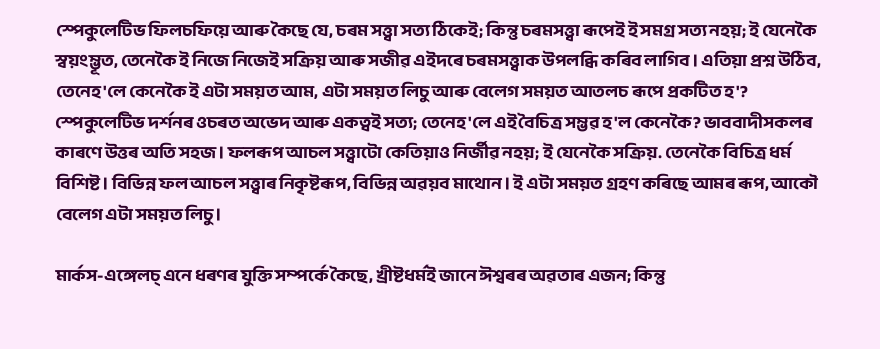স্পেকুলেটিভ ফিলচফিয়ে আৰু কৈছে যে, চৰম সত্ত্বা সত্য ঠিকেই; কিন্তু চৰমসত্ত্বা ৰূপেই ই সমগ্ৰ সত্য নহয়; ই যেনেকৈ স্বয়ংম্ভূত, তেনেকৈ ই নিজে নিজেই সক্ৰিয় আৰু সজীৱ এইদৰে চৰমসত্ত্বাক উপলব্ধি কৰিব লাগিব। এতিয়া প্রশ্ন উঠিব, তেনেহ'লে কেনেকৈ ই এটা সময়ত আম, এটা সময়ত লিচু আৰু বেলেগ সময়ত আতলচ ৰূপে প্রকটিত হ'? স্পেকুলেটিভ দৰ্শনৰ ওচৰত অভেদ আৰু একত্বই সত্য; তেনেহ'লে এই বৈচিত্ৰ সম্ভৱ হ'ল কেনেকৈ? ভাববাদীসকলৰ কাৰণে উত্তৰ অতি সহজ। ফলৰূপ আচল সত্ত্বাটো কেতিয়াও নিৰ্জীৱ নহয়; ই যেনেকৈ সক্রিয়. তেনেকৈ বিচিত্র ধর্ম বিশিষ্ট। বিভিন্ন ফল আচল সত্ত্বাৰ নিকৃষ্টৰূপ, বিভিন্ন অৱয়ব মাথোন। ই এটা সময়ত গ্ৰহণ কৰিছে আমৰ ৰূপ, আকৌ বেলেগ এটা সময়ত লিচু।

মার্কস-এঙ্গেলচ্ এনে ধৰণৰ যুক্তি সম্পৰ্কে কৈছে, খ্ৰীষ্টধর্মই জানে ঈশ্বৰৰ অৱতাৰ এজন; কিন্তু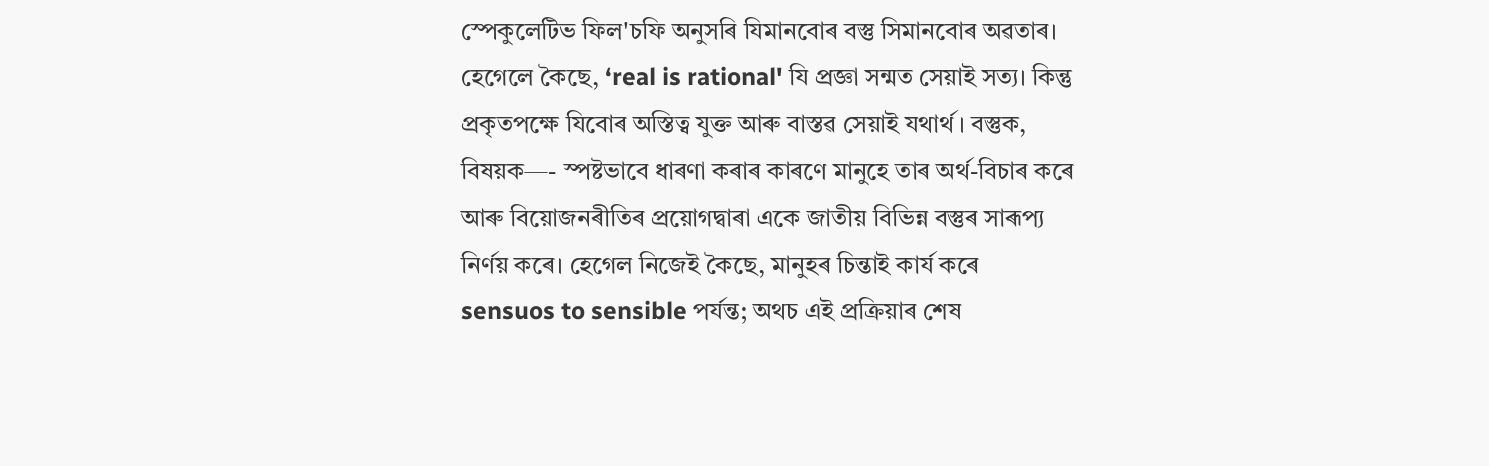স্পেকুলেটিভ ফিল'চফি অনুসৰি যিমানবোৰ বস্তু সিমানবোৰ অৱতাৰ। হেগেলে কৈছে, ‘real is rational' যি প্ৰজ্ঞা সন্মত সেয়াই সত্য। কিন্তু প্রকৃতপক্ষে যিবোৰ অস্তিত্ব যুক্ত আৰু বাস্তৱ সেয়াই যথার্থ। বস্তুক, বিষয়ক—- স্পষ্টভাবে ধাৰণা কৰাৰ কাৰণে মানুহে তাৰ অৰ্থ-বিচাৰ কৰে আৰু বিয়োজনৰীতিৰ প্রয়োগদ্বাৰা একে জাতীয় বিভিন্ন বস্তুৰ সাৰূপ্য নির্ণয় কৰে। হেগেল নিজেই কৈছে, মানুহৰ চিন্তাই কাৰ্য কৰে sensuos to sensible পর্যন্ত; অথচ এই প্ৰক্ৰিয়াৰ শেষ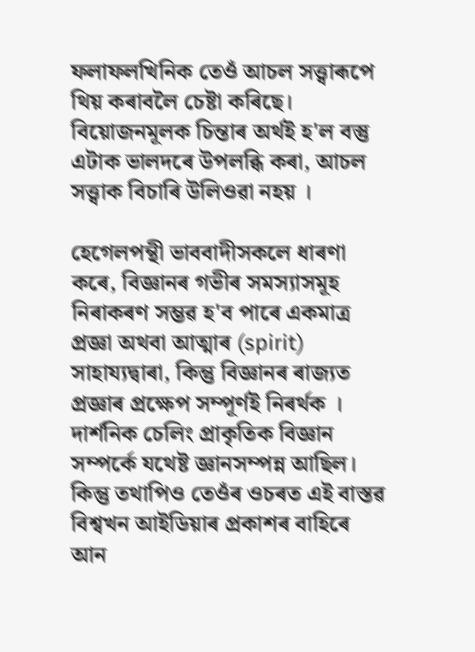ফলাফলখিনিক তেওঁ আচল সত্ত্বাৰূপে থিয় কৰাবলৈ চেষ্টা কৰিছে। বিয়োজনমূলক চিন্তাৰ অৰ্থই হ'ল বস্তু এটাক ভালদৰে উপলব্ধি কৰা, আচল সত্ত্বাক বিচাৰি উলিওৱা নহয় ।

হেগেলপন্থী ভাববাদীসকলে ধাৰণা কৰে, বিজ্ঞানৰ গভীৰ সমস্যাসমূহ নিৰাকৰণ সম্ভৱ হ'ব পাৰে একমাত্ৰ প্ৰজ্ঞা অথবা আত্মাৰ (spirit) সাহায্যদ্বাৰা, কিন্তু বিজ্ঞানৰ ৰাজ্যত প্রজ্ঞাৰ প্ৰক্ষেপ সম্পূর্ণই নিৰৰ্থক । দার্শনিক চেলিং প্রাকৃতিক বিজ্ঞান সম্পর্কে যথেষ্ট জ্ঞানসম্পন্ন আছিল। কিন্তু তথাপিও তেওঁৰ ওচৰত এই বাস্তৱ বিশ্বখন আইডিয়াৰ প্ৰকাশৰ বাহিৰে আন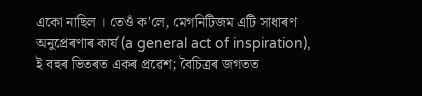একো নাছিল । তেওঁ ক'লে, মেগনিটিজম এটি সাধাৰণ অনুপ্ৰেৰণাৰ কাৰ্য (a general act of inspiration), ই বহুৰ ভিতৰত একৰ প্ৰৱেশ; বৈচিত্ৰৰ জগতত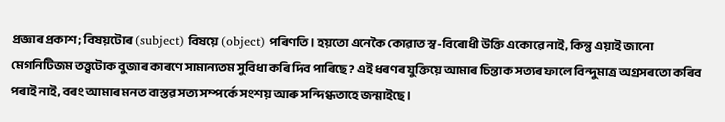প্ৰজ্ঞাৰ প্ৰকাশ; বিষয়টোৰ (subject) বিষয়ে (object) পৰিণতি। হয়তো এনেকৈ কোৱাত স্ব-বিৰোধী উক্তি একোৱে নাই, কিন্তু এয়াই জানো মেগনিটিজম তত্ত্বটোক বুজাৰ কাৰণে সামান্যতম সুবিধা কৰি দিব পাৰিছে? এই ধৰণৰ যুক্তিয়ে আমাৰ চিন্তাক সত্যৰ ফালে বিন্দুমাত্ৰ অগ্ৰসৰতো কৰিব পৰাই নাই, বৰং আমাৰ মনত বাস্তৱ সত্য সম্পর্কে সংশয় আৰু সন্দিগ্ধতাহে জন্মাইছে।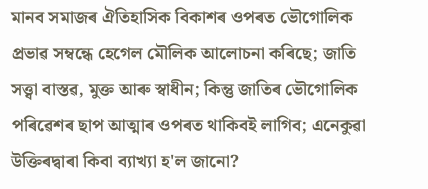মানব সমাজৰ ঐতিহাসিক বিকাশৰ ওপৰত ভৌগোলিক প্ৰভাৱ সম্বন্ধে হেগেল মৌলিক আলোচনা কৰিছে; জাতি সত্ত্বা বাস্তৱ, মুক্ত আৰু স্বাধীন; কিন্তু জাতিৰ ভৌগোলিক পৰিৱেশৰ ছাপ আত্মাৰ ওপৰত থাকিবই লাগিব; এনেকুৱা উক্তিৰদ্বাৰা কিবা ব্যাখ্যা হ'ল জানো?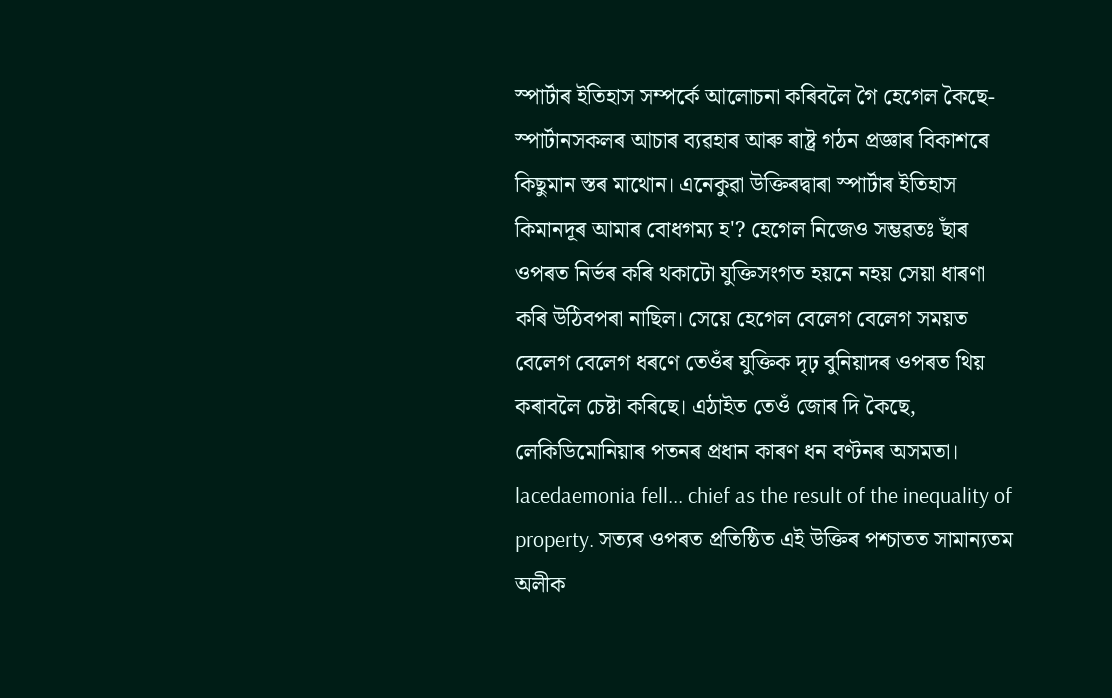স্পার্টাৰ ইতিহাস সম্পৰ্কে আলোচনা কৰিবলৈ গৈ হেগেল কৈছে- স্পার্টানসকলৰ আচাৰ ব্যৱহাৰ আৰু ৰাষ্ট্ৰ গঠন প্ৰজ্ঞাৰ বিকাশৰে কিছুমান স্তৰ মাথোন। এনেকুৱা উক্তিৰদ্বাৰা স্পার্টাৰ ইতিহাস কিমানদূৰ আমাৰ বোধগম্য হ'? হেগেল নিজেও সম্ভৱতঃ ছাঁৰ ওপৰত নিৰ্ভৰ কৰি থকাটো যুক্তিসংগত হয়নে নহয় সেয়া ধাৰণা কৰি উঠিবপৰা নাছিল। সেয়ে হেগেল বেলেগ বেলেগ সময়ত বেলেগ বেলেগ ধৰণে তেওঁৰ যুক্তিক দৃঢ় বুনিয়াদৰ ওপৰত থিয় কৰাবলৈ চেষ্টা কৰিছে। এঠাইত তেওঁ জোৰ দি কৈছে, লেকিডিমোনিয়াৰ পতনৰ প্ৰধান কাৰণ ধন বণ্টনৰ অসমতা। lacedaemonia fell... chief as the result of the inequality of property. সত্যৰ ওপৰত প্ৰতিষ্ঠিত এই উক্তিৰ পশ্চাতত সামান্যতম অলীক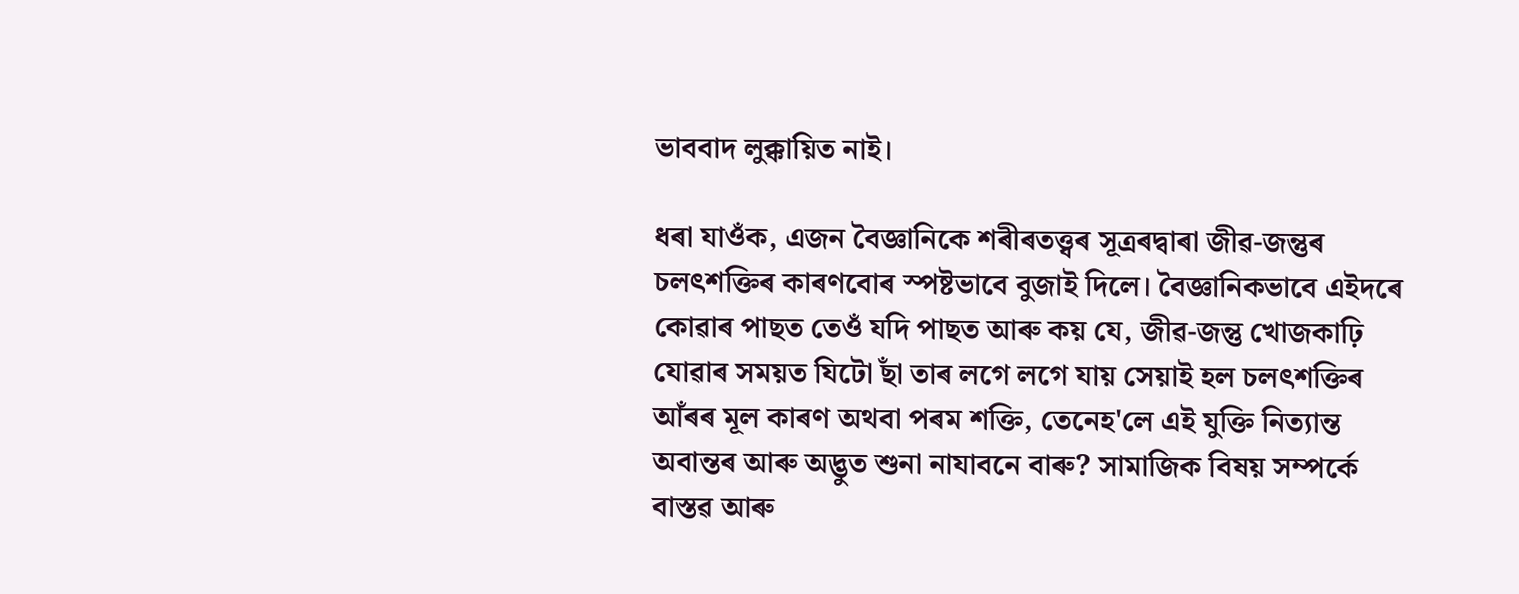ভাববাদ লুক্কায়িত নাই।

ধৰা যাওঁক, এজন বৈজ্ঞানিকে শৰীৰতত্ত্বৰ সূত্ৰৰদ্বাৰা জীৱ-জন্তুৰ চলৎশক্তিৰ কাৰণবোৰ স্পষ্টভাবে বুজাই দিলে। বৈজ্ঞানিকভাবে এইদৰে কোৱাৰ পাছত তেওঁ যদি পাছত আৰু কয় যে, জীৱ-জন্তু খোজকাঢ়ি যোৱাৰ সময়ত যিটো ছাঁ তাৰ লগে লগে যায় সেয়াই হল চলৎশক্তিৰ আঁৰৰ মূল কাৰণ অথবা পৰম শক্তি, তেনেহ'লে এই যুক্তি নিত্যান্ত অবান্তৰ আৰু অদ্ভুত শুনা নাযাবনে বাৰু? সামাজিক বিষয় সম্পর্কে বাস্তৱ আৰু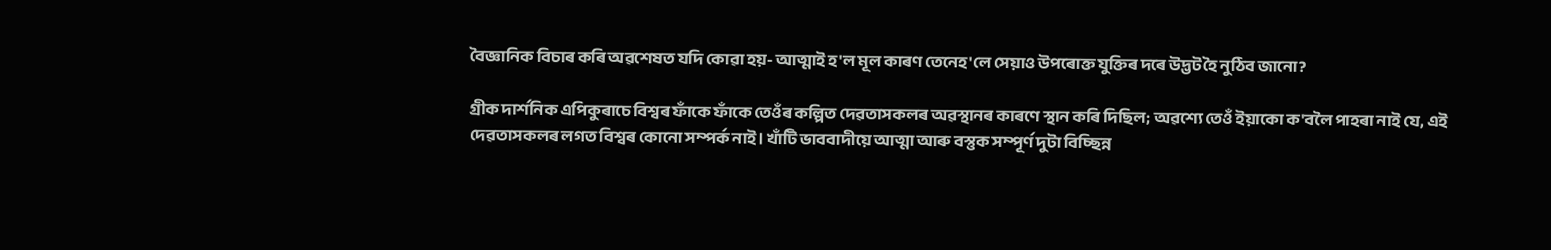বৈজ্ঞানিক বিচাৰ কৰি অৱশেষত যদি কোৱা হয়- আত্মাই হ'ল মূল কাৰণ তেনেহ'লে সেয়াও উপৰোক্ত যুক্তিৰ দৰে উদ্ভট হৈ নুঠিব জানো?

গ্রীক দার্শনিক এপিকুৰাচে বিশ্বৰ ফাঁকে ফাঁকে তেওঁৰ কল্পিত দেৱতাসকলৰ অৱস্থানৰ কাৰণে স্থান কৰি দিছিল; অৱশ্যে তেওঁ ইয়াকো ক'বলৈ পাহৰা নাই যে, এই দেৱতাসকলৰ লগত বিশ্বৰ কোনো সম্পর্ক নাই। খাঁটি ভাববাদীয়ে আত্মা আৰু বস্তুক সম্পূর্ণ দুটা বিচ্ছিন্ন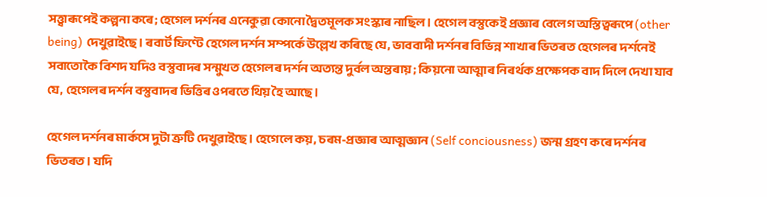সত্ত্বাৰূপেই কল্পনা কৰে; হেগেল দৰ্শনৰ এনেকুৱা কোনো দ্বৈতমূলক সংস্কাৰ নাছিল। হেগেল বস্তুকেই প্ৰজ্ঞাৰ বেলেগ অস্তিত্বৰূপে (other being) দেখুৱাইছে। ৰবাৰ্ট ফিণ্টে হেগেল দর্শন সম্পর্কে উল্লেখ কৰিছে যে, ভাববাদী দৰ্শনৰ বিভিন্ন শাখাৰ ভিতৰত হেগেলৰ দৰ্শনেই সবাতোকৈ বিশদ যদিও বস্তুবাদৰ সন্মুখত হেগেলৰ দৰ্শন অত্যন্ত দুৰ্বল অন্তৰায়; কিয়নো আত্মাৰ নিৰৰ্থক প্রক্ষেপক বাদ দিলে দেখা যাব যে, হেগেলৰ দৰ্শন বস্তুবাদৰ ভিত্তিৰ ওপৰতে থিয় হৈ আছে।

হেগেল দৰ্শনৰ মাৰ্কসে দুটা ত্রুটি দেখুৱাইছে। হেগেলে কয়, চৰম-প্ৰজ্ঞাৰ আত্মজ্ঞান (Self conciousness) জন্ম গ্ৰহণ কৰে দৰ্শনৰ ভিতৰত। যদি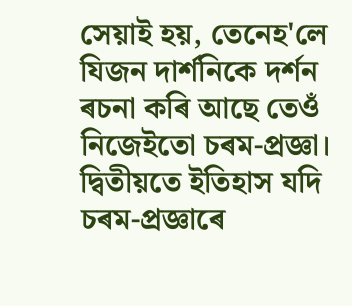সেয়াই হয়, তেনেহ'লে যিজন দার্শনিকে দর্শন ৰচনা কৰি আছে তেওঁ নিজেইতো চৰম-প্ৰজ্ঞা। দ্বিতীয়তে ইতিহাস যদি চৰম-প্ৰজ্ঞাৰে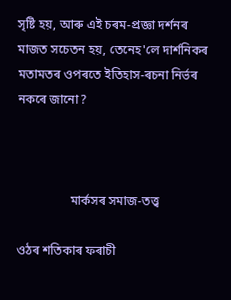সৃষ্টি হয়, আৰু এই চৰম-প্ৰজ্ঞা দৰ্শনৰ মাজত সচেতন হয়, তেনেহ'লে দার্শনিকৰ মতামতৰ ওপৰতে ইতিহাস-ৰচনা নিৰ্ভৰ নকৰে জানো?



                 মার্কসৰ সমাজ-তত্ত্ব

ওঠৰ শতিকাৰ ফৰাচী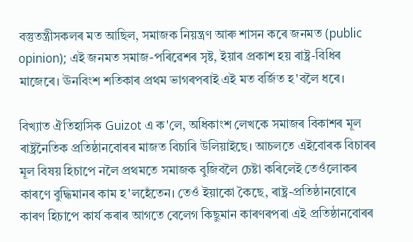বস্তুতন্ত্ৰীসকলৰ মত আছিল, সমাজক নিয়ন্ত্ৰণ আৰু শাসন কৰে জনমত (public opinion); এই জনমত সমাজ-পৰিৱেশৰ সৃষ্ট, ইয়াৰ প্ৰকাশ হয় ৰাষ্ট্ৰ-বিধিৰ মাজেৰে। ঊনবিংশ শতিকাৰ প্ৰথম ভাগৰপৰাই এই মত বৰ্জিত হ'বলৈ ধৰে।

বিখ্যাত ঐতিহাসিক Guizot এ ক'লে, অধিকাংশ লেখকে সমাজৰ বিকাশৰ মূল ৰাষ্ট্রনৈতিক প্রতিষ্ঠানবোৰৰ মাজত বিচাৰি উলিয়াইছে। আচলতে এইবোৰক বিচাৰৰ মূল বিষয় হিচাপে নলৈ প্ৰথমতে সমাজক বুজিবলৈ চেষ্টা কৰিলেই তেওঁলোকৰ কাৰণে বুদ্ধিমানৰ কাম হ'লহেঁতেন। তেওঁ ইয়াকো কৈছে, ৰাষ্ট্ৰ-প্ৰতিষ্ঠানবোৰে কাৰণ হিচাপে কাৰ্য কৰাৰ আগতে বেলেগ কিছুমান কাৰণৰপৰা এই প্রতিষ্ঠানবোৰৰ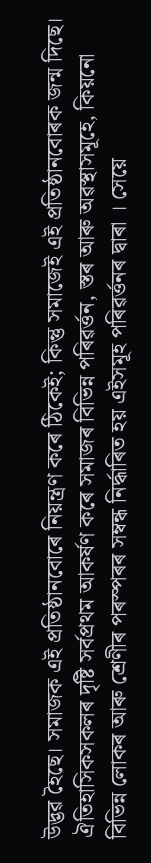উদ্ভৱ হৈছে। সমাজক এই প্রতিষ্ঠানবোৰে নিয়ন্ত্ৰণ কৰে ঠিকেই; কিন্তু সমাজেই এই প্রতিষ্ঠানবোৰক জন্ম দিছে। ঐতিহাসিকসকলৰ দৃষ্টি সৰ্বপ্ৰথম আকৰ্ষণ কৰে সমাজৰ বিভিন্ন পৰিৱৰ্ত্তন, স্তৰ আৰু অৱস্থাসমূহে, কিয়নো বিভিন্ন লোকৰ আৰু শ্ৰেণীৰ পৰস্পৰৰ সম্বন্ধ নিৰ্দ্ধাৰিত হয় এইসমূহ পৰিৱৰ্ত্তনৰ দ্বাৰা । সেয়ে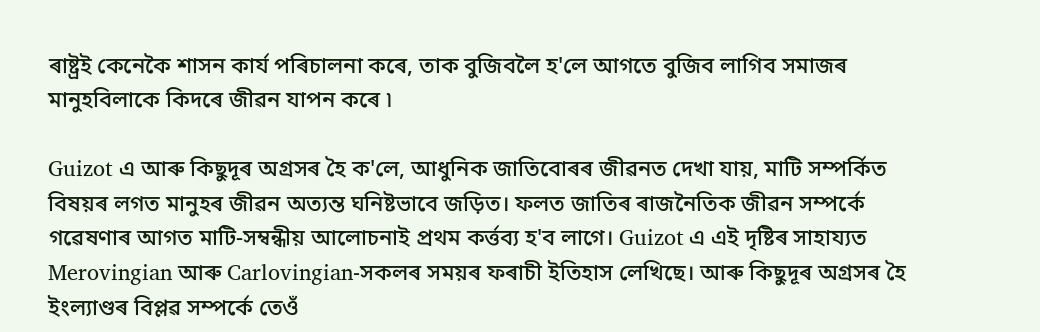ৰাষ্ট্ৰই কেনেকৈ শাসন কাৰ্য পৰিচালনা কৰে, তাক বুজিবলৈ হ'লে আগতে বুজিব লাগিব সমাজৰ মানুহবিলাকে কিদৰে জীৱন যাপন কৰে ৷

Guizot এ আৰু কিছুদূৰ অগ্ৰসৰ হৈ ক'লে, আধুনিক জাতিবোৰৰ জীৱনত দেখা যায়, মাটি সম্পর্কিত বিষয়ৰ লগত মানুহৰ জীৱন অত্যন্ত ঘনিষ্টভাবে জড়িত। ফলত জাতিৰ ৰাজনৈতিক জীৱন সম্পৰ্কে গৱেষণাৰ আগত মাটি-সম্বন্ধীয় আলোচনাই প্রথম কৰ্ত্তব্য হ'ব লাগে। Guizot এ এই দৃষ্টিৰ সাহায্যত Merovingian আৰু Carlovingian-সকলৰ সময়ৰ ফৰাচী ইতিহাস লেখিছে। আৰু কিছুদূৰ অগ্ৰসৰ হৈ ইংল্যাণ্ডৰ বিপ্লৱ সম্পৰ্কে তেওঁ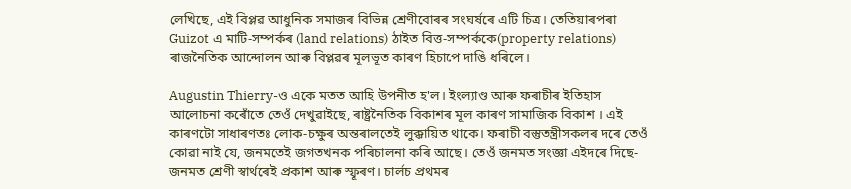লেখিছে, এই বিপ্লৱ আধুনিক সমাজৰ বিভিন্ন শ্রেণীবোৰৰ সংঘৰ্ষৰে এটি চিত্র। তেতিয়াৰপৰা Guizot এ মাটি-সম্পৰ্কৰ (land relations) ঠাইত বিত্ত-সম্পর্ককে(property relations) ৰাজনৈতিক আন্দোলন আৰু বিপ্লৱৰ মূলভূত কাৰণ হিচাপে দাঙি ধৰিলে।

Augustin Thierry-ও একে মতত আহি উপনীত হ'ল। ইংল্যাণ্ড আৰু ফৰাচীৰ ইতিহাস আলোচনা কৰোঁতে তেওঁ দেখুৱাইছে, ৰাষ্ট্ৰনৈতিক বিকাশৰ মূল কাৰণ সামাজিক বিকাশ । এই কাৰণটো সাধাৰণতঃ লোক-চক্ষুৰ অন্তৰালতেই লুক্কায়িত থাকে। ফৰাচী বস্তুতন্ত্ৰীসকলৰ দৰে তেওঁ কোৱা নাই যে, জনমতেই জগতখনক পৰিচালনা কৰি আছে। তেওঁ জনমত সংজ্ঞা এইদৰে দিছে- জনমত শ্ৰেণী স্বাৰ্থৰেই প্ৰকাশ আৰু স্ফূৰণ। চাৰ্লচ প্ৰথমৰ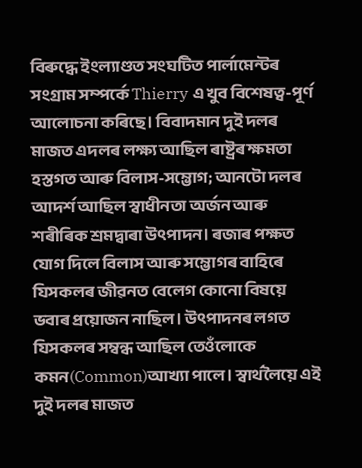বিৰুদ্ধে ইংল্যাণ্ডত সংঘটিত পার্লামেন্টৰ সংগ্রাম সম্পর্কে Thierry এ খুব বিশেষত্ব-পূর্ণ আলোচনা কৰিছে। বিবাদমান দুই দলৰ মাজত এদলৰ লক্ষ্য আছিল ৰাষ্ট্ৰৰ ক্ষমতা হস্তগত আৰু বিলাস-সম্ভোগ; আনটো দলৰ আদৰ্শ আছিল স্বাধীনতা অর্জন আৰু শৰীৰিক শ্ৰমদ্বাৰা উৎপাদন। ৰজাৰ পক্ষত যোগ দিলে বিলাস আৰু সম্ভোগৰ বাহিৰে যিসকলৰ জীৱনত বেলেগ কোনো বিষয়ে ভবাৰ প্রয়োজন নাছিল। উৎপাদনৰ লগত যিসকলৰ সম্বন্ধ আছিল তেওঁলোকে কমন(Common)আখ্যা পালে। স্বার্থলৈয়ে এই দুই দলৰ মাজত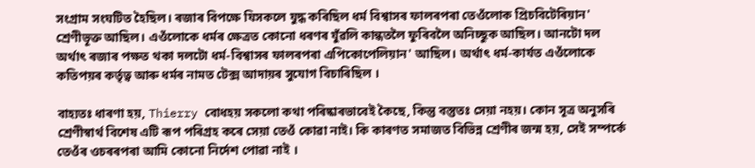সংগ্ৰাম সংঘটিত হৈছিল। ৰজাৰ বিপক্ষে যিসকলে যুদ্ধ কৰিছিল ধৰ্ম বিশ্বাসৰ ফালৰপৰা তেওঁলোক প্ৰিচবিটেৰিয়ান' শ্ৰেণীভূক্ত আছিল। এওঁলোকে ধৰ্মৰ ক্ষেত্ৰত কোনো ধৰণৰ যুঁৱলি কান্ধতলৈ ফুৰিবলৈ অনিচ্ছুক আছিল। আনটো দল অৰ্থাৎ ৰজাৰ পক্ষত থকা দলটো ধৰ্ম-বিশ্বাসৰ ফালৰপৰা এপিকোপেলিয়ান' আছিল। অর্থাৎ ধৰ্ম-কার্যত এওঁলোকে কতিপয়ৰ কৰ্তৃত্ব আৰু ধৰ্মৰ নামত টেক্স আদায়ৰ সুযোগ বিচাৰিছিল ।

বাহ্যতঃ ধাৰণা হয়, Thierry বোধহয় সকলো কথা পৰিষ্কাৰভাবেই কৈছে, কিন্তু বস্তুতঃ সেয়া নহয়। কোন সূত্ৰ অনুসৰি শ্ৰেণীস্বার্থ বিশেষ এটি ৰূপ পৰিগ্ৰহ কৰে সেয়া তেওঁ কোৱা নাই। কি কাৰণত সমাজত বিভিন্ন শ্রেণীৰ জন্ম হয়, সেই সম্পৰ্কে তেওঁৰ ওচৰৰপৰা আমি কোনো নির্দেশ পোৱা নাই ।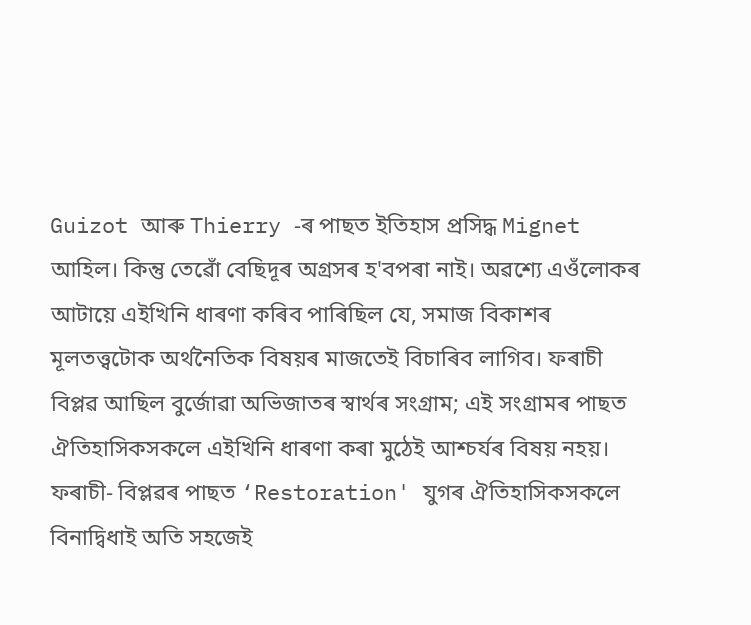Guizot আৰু Thierry -ৰ পাছত ইতিহাস প্রসিদ্ধ Mignet আহিল। কিন্তু তেৱোঁ বেছিদূৰ অগ্ৰসৰ হ'বপৰা নাই। অৱশ্যে এওঁলোকৰ আটায়ে এইখিনি ধাৰণা কৰিব পাৰিছিল যে, সমাজ বিকাশৰ মূলতত্ত্বটোক অৰ্থনৈতিক বিষয়ৰ মাজতেই বিচাৰিব লাগিব। ফৰাচী বিপ্লৱ আছিল বুৰ্জোৱা অভিজাতৰ স্বাৰ্থৰ সংগ্রাম; এই সংগ্ৰামৰ পাছত ঐতিহাসিকসকলে এইখিনি ধাৰণা কৰা মুঠেই আশ্চৰ্যৰ বিষয় নহয়। ফৰাচী- বিপ্লৱৰ পাছত ‘Restoration' যুগৰ ঐতিহাসিকসকলে বিনাদ্বিধাই অতি সহজেই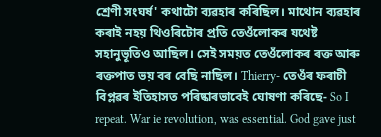শ্রেণী সংঘৰ্ষ' কথাটো ব্যৱহাৰ কৰিছিল। মাথোন ব্যৱহাৰ কৰাই নহয় থিওৰিটোৰ প্ৰতি তেওঁলোকৰ যথেষ্ট সহানুভূতিও আছিল। সেই সময়ত তেওঁলোকৰ ৰক্ত আৰু ৰক্তপাত ভয় বৰ বেছি নাছিল। Thierry- তেওঁৰ ফৰাচী বিপ্লৱৰ ইতিহাসত পৰিষ্কাৰভাবেই ঘোষণা কৰিছে- So I repeat. War ie revolution, was essential. God gave just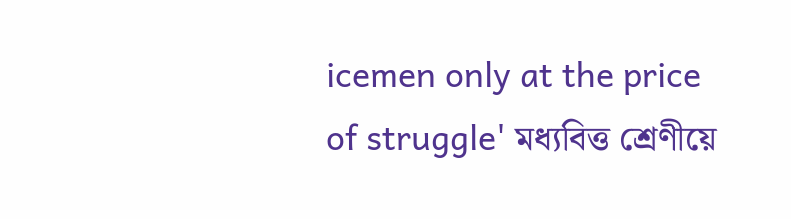icemen only at the price of struggle' মধ্যবিত্ত শ্রেণীয়ে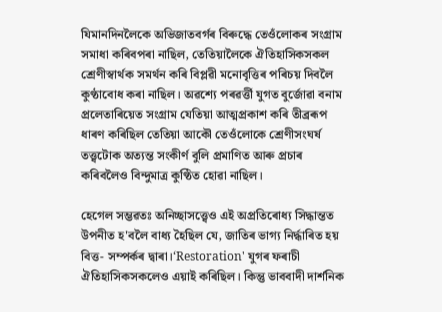যিমানদিনলৈকে অভিজাতবৰ্গৰ বিৰুদ্ধে তেওঁলোকৰ সংগ্রাম সমাধা কৰিবপৰা নাছিল, তেতিয়ালৈকে ঐতিহাসিকসকল শ্রেণীস্বাৰ্থক সমৰ্থন কৰি বিপ্লৱী মনোবৃত্তিৰ পৰিচয় দিবলৈ কুণ্ঠাবোধ কৰা নাছিল। অৱশ্যে পৰৱৰ্ত্তী যুগত বুৰ্জোৱা বনাম প্রলেতাৰিয়েত সংগ্রাম যেতিয়া আত্মপ্রকাশ কৰি তীব্ৰৰূপ ধাৰণ কৰিছিল তেতিয়া আকৌ তেওঁলোকে শ্রেণীসংঘর্ষ তত্ত্বটোক অত্যন্ত সংকীৰ্ণ বুলি প্ৰমাণিত আৰু প্ৰচাৰ কৰিবলৈও বিন্দুমাত্র কুণ্ঠিত হোৱা নাছিল।

হেগেল সম্ভৱতঃ অনিচ্ছাসত্ত্বেও এই অপ্ৰতিৰোধ্য সিদ্ধান্তত উপনীত হ'বলৈ বাধ্য হৈছিল যে, জাতিৰ ভাগ্য নিৰ্দ্ধাৰিত হয় বিত্ত- সম্পৰ্কৰ দ্বাৰা।‘Restoration' যুগৰ ফৰাচী ঐতিহাসিকসকলেও এয়াই কৰিছিল। কিন্তু ভাববাদী দার্শনিক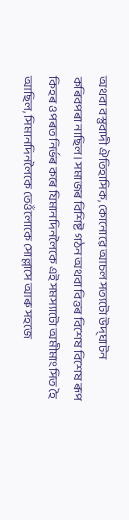অথবা বস্তুবাদী ঐতিহাসিক, কোনোৱে আচল সত্যটো উদ্‌ঘাটন কৰিবপৰা নাছিল। সমাজৰ বিশিষ্ট গঠন অথবা বিত্তৰ বিশেষ বিশেষ ৰূপ কিহৰ ওপৰত নিৰ্ভৰ কৰে যিমানদিনলৈকে এই সমস্যাটো অমীমাংসিত হৈ আছিল, সিমানদিনলৈকে তেওঁলোকে সোল্লাসে আৰু সহজে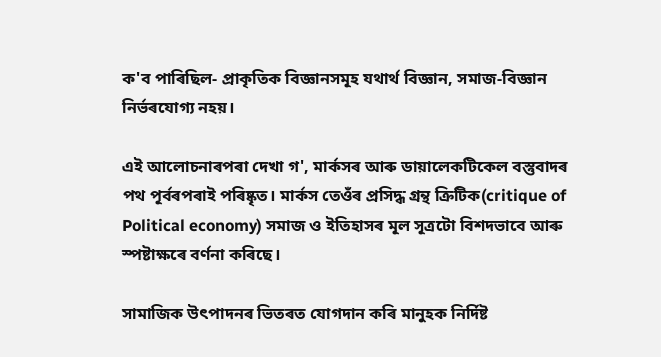ক'ব পাৰিছিল- প্রাকৃতিক বিজ্ঞানসমূহ যথার্থ বিজ্ঞান, সমাজ-বিজ্ঞান নিৰ্ভৰযোগ্য নহয়।

এই আলোচনাৰপৰা দেখা গ', মার্কসৰ আৰু ডায়ালেকটিকেল বস্তুবাদৰ পথ পূৰ্বৰপৰাই পৰিষ্কৃত। মার্কস তেওঁৰ প্ৰসিদ্ধ গ্রন্থ ক্রিটিক(critique of Political economy) সমাজ ও ইতিহাসৰ মূল সূত্ৰটো বিশদভাবে আৰু স্পষ্টাক্ষৰে বৰ্ণনা কৰিছে।

সামাজিক উৎপাদনৰ ভিতৰত যোগদান কৰি মানুহক নির্দিষ্ট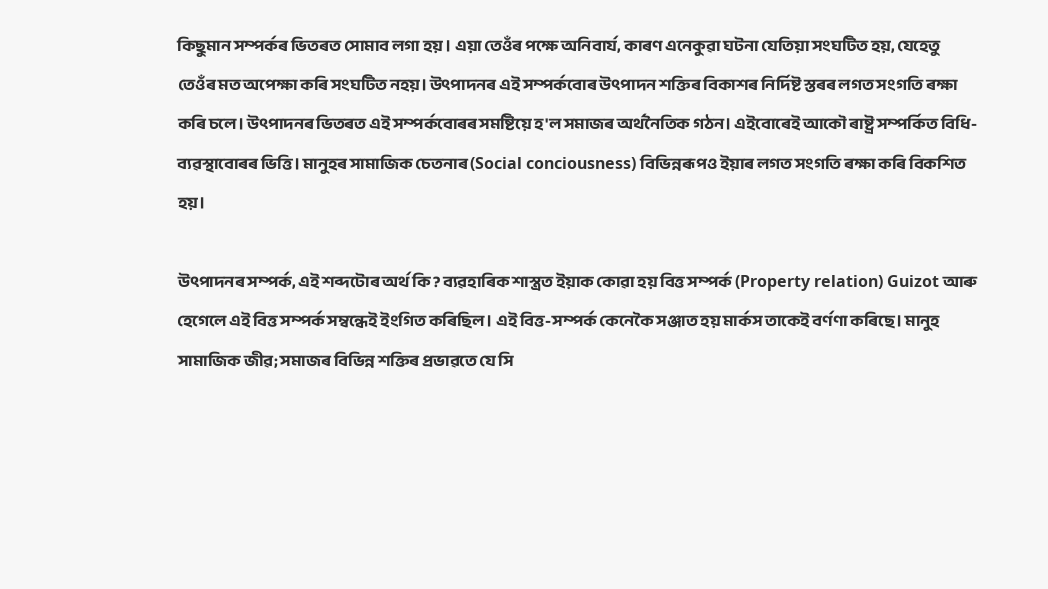কিছুমান সম্পৰ্কৰ ভিতৰত সোমাব লগা হয় । এয়া তেওঁৰ পক্ষে অনিবার্য, কাৰণ এনেকুৱা ঘটনা যেতিয়া সংঘটিত হয়, যেহেতু তেওঁৰ মত অপেক্ষা কৰি সংঘটিত নহয়। উৎপাদনৰ এই সম্পৰ্কবোৰ উৎপাদন শক্তিৰ বিকাশৰ নিৰ্দিষ্ট স্তৰৰ লগত সংগতি ৰক্ষা কৰি চলে। উৎপাদনৰ ভিতৰত এই সম্পৰ্কবোৰৰ সমষ্টিয়ে হ'ল সমাজৰ অৰ্থনৈতিক গঠন। এইবোৰেই আকৌ ৰাষ্ট্ৰ সম্পর্কিত বিধি-ব্যৱস্থাবোৰৰ ভিত্তি। মানুহৰ সামাজিক চেতনাৰ (Social conciousness) বিভিন্নৰূপও ইয়াৰ লগত সংগতি ৰক্ষা কৰি বিকশিত হয়।

উৎপাদনৰ সম্পৰ্ক, এই শব্দটোৰ অৰ্থ কি ? ব্যৱহাৰিক শাস্ত্ৰত ইয়াক কোৱা হয় বিত্ত সম্পর্ক (Property relation) Guizot আৰু হেগেলে এই বিত্ত সম্পৰ্ক সম্বন্ধেই ইংগিত কৰিছিল। এই বিত্ত-সম্পর্ক কেনেকৈ সঞ্জাত হয় মার্কস তাকেই বর্ণণা কৰিছে। মানুহ সামাজিক জীৱ; সমাজৰ বিভিন্ন শক্তিৰ প্রভাৱতে যে সি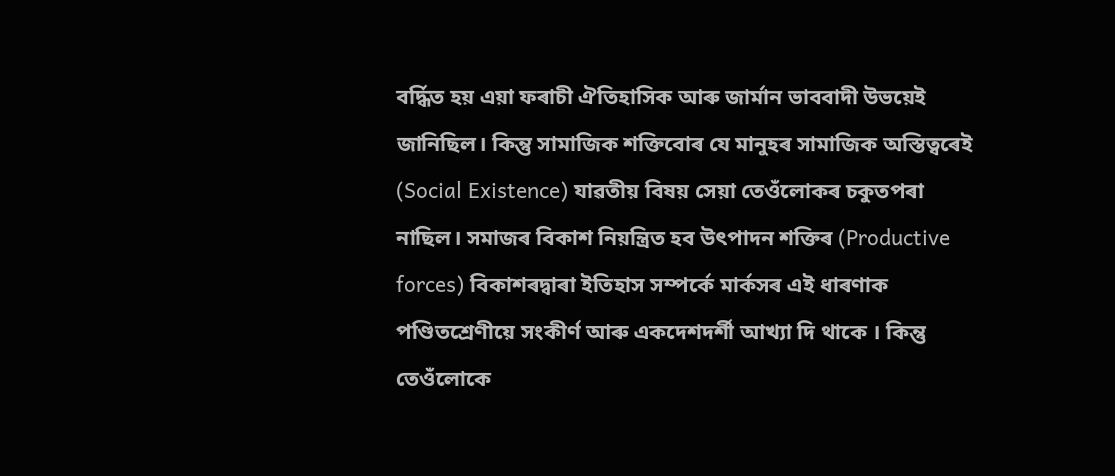বৰ্দ্ধিত হয় এয়া ফৰাচী ঐতিহাসিক আৰু জাৰ্মান ভাববাদী উভয়েই জানিছিল। কিন্তু সামাজিক শক্তিবোৰ যে মানুহৰ সামাজিক অস্তিত্বৰেই (Social Existence) যাৱতীয় বিষয় সেয়া তেওঁলোকৰ চকুতপৰা নাছিল। সমাজৰ বিকাশ নিয়ন্ত্রিত হব উৎপাদন শক্তিৰ (Productive forces) বিকাশৰদ্বাৰা ইতিহাস সম্পৰ্কে মার্কসৰ এই ধাৰণাক পণ্ডিতশ্রেণীয়ে সংকীৰ্ণ আৰু একদেশদর্শী আখ্যা দি থাকে । কিন্তু তেওঁলোকে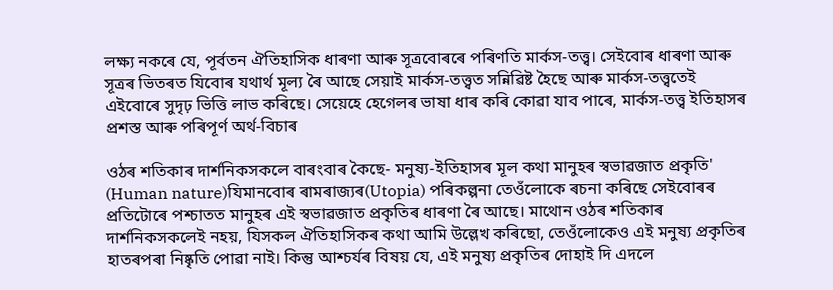লক্ষ্য নকৰে যে, পূর্বতন ঐতিহাসিক ধাৰণা আৰু সূত্ৰবোৰৰে পৰিণতি মার্কস-তত্ত্ব। সেইবোৰ ধাৰণা আৰু সূত্ৰৰ ভিতৰত যিবোৰ যথাৰ্থ মূল্য ৰৈ আছে সেয়াই মার্কস-তত্ত্বত সন্নিৱিষ্ট হৈছে আৰু মার্কস-তত্ত্বতেই এইবোৰে সুদৃঢ় ভিত্তি লাভ কৰিছে। সেয়েহে হেগেলৰ ভাষা ধাৰ কৰি কোৱা যাব পাৰে, মার্কস-তত্ত্ব ইতিহাসৰ প্ৰশস্ত আৰু পৰিপূৰ্ণ অর্থ-বিচাৰ

ওঠৰ শতিকাৰ দাৰ্শনিকসকলে বাৰংবাৰ কৈছে- মনুষ্য-ইতিহাসৰ মূল কথা মানুহৰ স্বভাৱজাত প্রকৃতি' (Human nature)যিমানবোৰ ৰামৰাজ্যৰ(Utopia) পৰিকল্পনা তেওঁলোকে ৰচনা কৰিছে সেইবোৰৰ প্ৰতিটোৰে পশ্চাতত মানুহৰ এই স্বভাৱজাত প্ৰকৃতিৰ ধাৰণা ৰৈ আছে। মাথোন ওঠৰ শতিকাৰ দাৰ্শনিকসকলেই নহয়, যিসকল ঐতিহাসিকৰ কথা আমি উল্লেখ কৰিছো, তেওঁলোকেও এই মনুষ্য প্ৰকৃতিৰ হাতৰপৰা নিষ্কৃতি পোৱা নাই। কিন্তু আশ্চৰ্যৰ বিষয় যে, এই মনুষ্য প্ৰকৃতিৰ দোহাই দি এদলে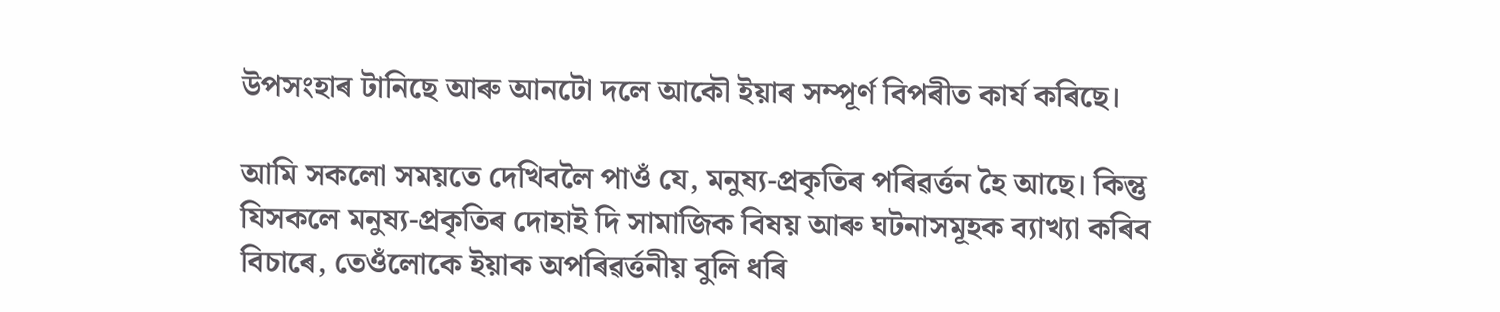উপসংহাৰ টানিছে আৰু আনটো দলে আকৌ ইয়াৰ সম্পূৰ্ণ বিপৰীত কাৰ্য কৰিছে।

আমি সকলো সময়তে দেখিবলৈ পাওঁ যে, মনুষ্য-প্ৰকৃতিৰ পৰিৱৰ্ত্তন হৈ আছে। কিন্তু যিসকলে মনুষ্য-প্ৰকৃতিৰ দোহাই দি সামাজিক বিষয় আৰু ঘটনাসমূহক ব্যাখ্যা কৰিব বিচাৰে, তেওঁলোকে ইয়াক অপৰিৱৰ্ত্তনীয় বুলি ধৰি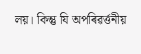লয়। কিন্তু যি অপৰিৱৰ্ত্তনীয়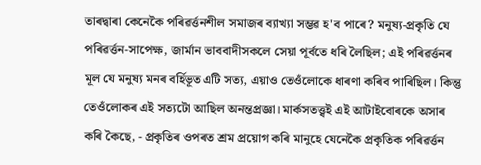তাৰদ্বাৰা কেনেকৈ পৰিৱৰ্ত্তনশীল সমাজৰ ব্যাখ্যা সম্ভৱ হ'ব পাৰে? মনুষ্য-প্রকৃতি যে পৰিৱৰ্ত্তন-সাপেক্ষ, জার্মান ভাববাদীসকলে সেয়া পূৰ্বতে ধৰি লৈছিল; এই পৰিৱৰ্ত্তনৰ মূল যে মনুষ্য মনৰ বর্হিভূত এটি সত্য, এয়াও তেওঁলোকে ধাৰণা কৰিব পাৰিছিল। কিন্তু তেওঁলোকৰ এই সত্যটো আছিল অনন্তপ্রজ্ঞা। মার্কসতত্ত্বই এই আটাইবোৰকে অসাৰ কৰি কৈছে, - প্ৰকৃতিৰ ওপৰত শ্ৰম প্ৰয়োগ কৰি মানুহে যেনেকৈ প্ৰকৃতিক পৰিৱৰ্ত্তন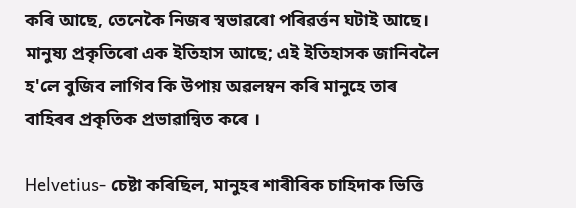কৰি আছে, তেনেকৈ নিজৰ স্বভাৱৰো পৰিৱৰ্ত্তন ঘটাই আছে। মানুষ্য প্রকৃতিৰো এক ইতিহাস আছে; এই ইতিহাসক জানিবলৈ হ'লে বুজিব লাগিব কি উপায় অৱলম্বন কৰি মানুহে তাৰ বাহিৰৰ প্ৰকৃতিক প্ৰভাৱান্বিত কৰে ।

Helvetius- চেষ্টা কৰিছিল, মানুহৰ শাৰীৰিক চাহিদাক ভিত্তি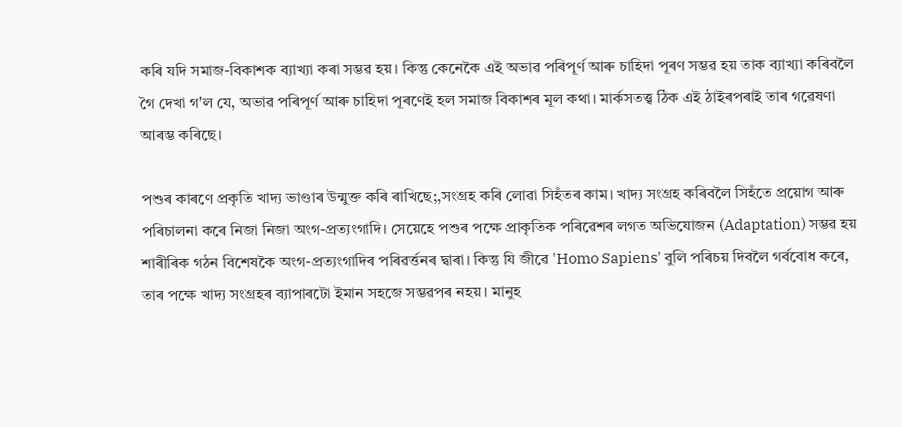কৰি যদি সমাজ-বিকাশক ব্যাখ্যা কৰা সম্ভৱ হয়। কিন্তু কেনেকৈ এই অভাৱ পৰিপূৰ্ণ আৰু চাহিদা পূৰণ সম্ভৱ হয় তাক ব্যাখ্যা কৰিবলৈ গৈ দেখা গ'ল যে, অভাৱ পৰিপূৰ্ণ আৰু চাহিদা পূৰণেই হল সমাজ বিকাশৰ মূল কথা। মার্কসতত্ত্ব ঠিক এই ঠাইৰপৰাই তাৰ গৱেষণা আৰম্ভ কৰিছে।

পশুৰ কাৰণে প্রকৃতি খাদ্য ভাণ্ডাৰ উন্মুক্ত কৰি ৰাখিছে;,সংগ্ৰহ কৰি লোৱা সিহঁতৰ কাম। খাদ্য সংগ্ৰহ কৰিবলৈ সিহঁতে প্ৰয়োগ আৰু পৰিচালনা কৰে নিজা নিজা অংগ-প্রত্যংগাদি। সেয়েহে পশুৰ পক্ষে প্রাকৃতিক পৰিৱেশৰ লগত অভিযোজন (Adaptation) সম্ভৱ হয় শাৰীৰিক গঠন বিশেষকৈ অংগ-প্ৰত্যংগাদিৰ পৰিৱৰ্ত্তনৰ দ্বাৰা। কিন্তু যি জীৱে 'Homo Sapiens' বুলি পৰিচয় দিবলৈ গৰ্ববোধ কৰে, তাৰ পক্ষে খাদ্য সংগ্ৰহৰ ব্যাপাৰটো ইমান সহজে সম্ভৱপৰ নহয়। মানুহ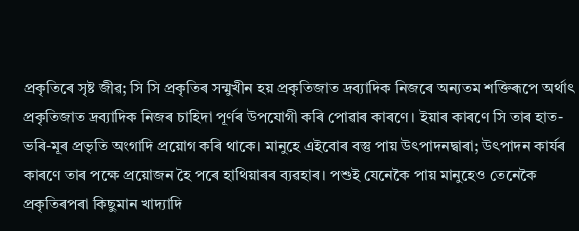প্রকৃতিৰে সৃষ্ট জীৱ; সি সি প্ৰকৃতিৰ সন্মুখীন হয় প্রকৃতিজাত দ্রব্যাদিক নিজৰে অন্যতম শক্তিৰূপে অর্থাৎ প্রকৃতিজাত দ্রব্যাদিক নিজৰ চাহিদা পূৰ্ণৰ উপযোগী কৰি পোৱাৰ কাৰণে। ইয়াৰ কাৰণে সি তাৰ হাত- ভৰি-মূৰ প্রভৃতি অংগাদি প্ৰয়োগ কৰি থাকে। মানুহে এইবোৰ বস্তু পায় উৎপাদনদ্বাৰা; উৎপাদন কাৰ্যৰ কাৰণে তাৰ পক্ষে প্ৰয়োজন হৈ পৰে হাথিয়াৰৰ ব্যৱহাৰ। পশুই যেনেকৈ পায় মানুহেও তেনেকৈ প্ৰকৃতিৰপৰা কিছুমান খাদ্যাদি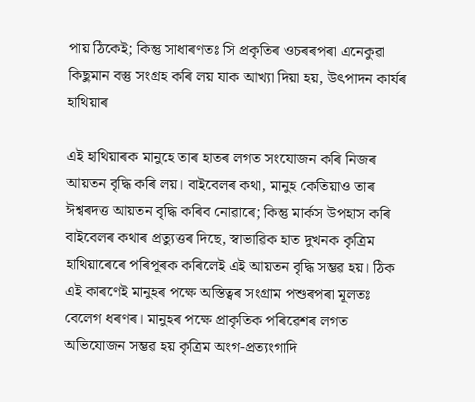পায় ঠিকেই; কিন্তু সাধাৰণতঃ সি প্ৰকৃতিৰ ওচৰৰপৰা এনেকুৱা কিছুমান বস্তু সংগ্ৰহ কৰি লয় যাক আখ্যা দিয়া হয়, উৎপাদন কার্যৰ হাথিয়াৰ

এই হাথিয়াৰক মানুহে তাৰ হাতৰ লগত সংযোজন কৰি নিজৰ আয়তন বৃদ্ধি কৰি লয়। বাইবেলৰ কথা, মানুহ কেতিয়াও তাৰ ঈশ্বৰদত্ত আয়তন বৃদ্ধি কৰিব নোৱাৰে; কিন্তু মার্কস উপহাস কৰি বাইবেলৰ কথাৰ প্ৰত্যুত্তৰ দিছে, স্বাভাৱিক হাত দুখনক কৃত্ৰিম হাথিয়াৰেৰে পৰিপূৰক কৰিলেই এই আয়তন বৃদ্ধি সম্ভৱ হয়। ঠিক এই কাৰণেই মানুহৰ পক্ষে অস্তিত্বৰ সংগ্ৰাম পশুৰপৰা মূলতঃ বেলেগ ধৰণৰ। মানুহৰ পক্ষে প্রাকৃতিক পৰিৱেশৰ লগত অভিযোজন সম্ভৱ হয় কৃত্রিম অংগ-প্ৰত্যংগাদি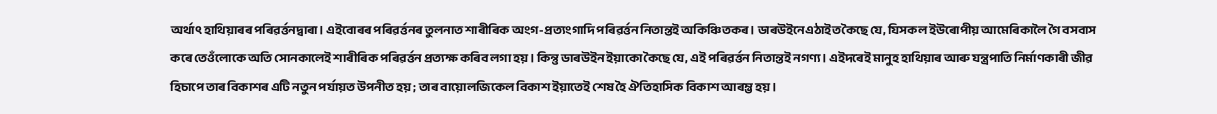অর্থাৎ হাথিয়াৰৰ পৰিৱৰ্ত্তনদ্বাৰা। এইবোৰৰ পৰিৱৰ্ত্তনৰ তুলনাত শাৰীৰিক অংগ-প্ৰত্যংগাদি পৰিৱৰ্ত্তন নিতান্তই অকিঞ্চিতকৰ। ডাৰউইনেএঠাইত কৈছে যে, যিসকল ইউৰোপীয় আমেৰিকালৈ গৈ বসবাস কৰে তেওঁলোকে অতি সোনকালেই শাৰীৰিক পৰিৱৰ্ত্তন প্রত্যক্ষ কৰিব লগা হয়। কিন্তু ডাৰউইন ইয়াকো কৈছে যে, এই পৰিৱৰ্ত্তন নিতান্তই নগণ্য। এইদৰেই মানুহ হাথিয়াৰ আৰু যন্ত্রপাতি নিৰ্মাণকাৰী জীৱ হিচাপে তাৰ বিকাশৰ এটি নতুন পৰ্যায়ত উপনীত হয়; তাৰ বায়োলজিকেল বিকাশ ইয়াতেই শেষ হৈ ঐতিহাসিক বিকাশ আৰম্ভ হয়।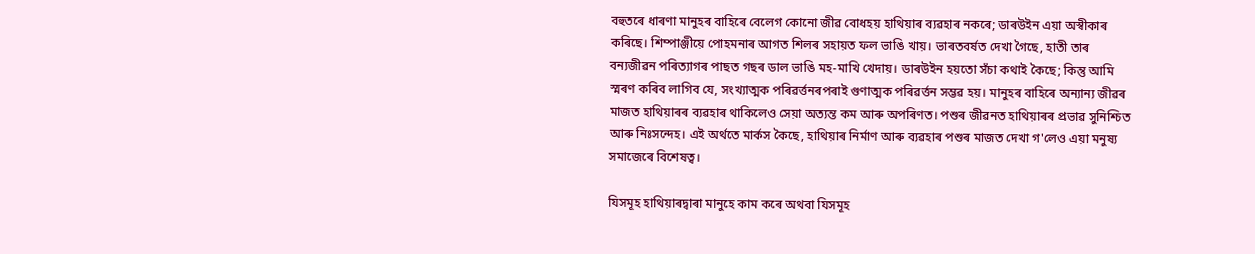বহুতৰে ধাৰণা মানুহৰ বাহিৰে বেলেগ কোনো জীৱ বোধহয় হাথিয়াৰ ব্যৱহাৰ নকৰে; ডাৰউইন এয়া অস্বীকাৰ কৰিছে। শিম্পাঞ্জীয়ে পোহমনাৰ আগত শিলৰ সহায়ত ফল ভাঙি খায়। ভাৰতবৰ্ষত দেখা গৈছে, হাতী তাৰ বন্যজীৱন পৰিত্যাগৰ পাছত গছৰ ডাল ভাঙি মহ-মাখি খেদায়। ডাৰউইন হয়তো সঁচা কথাই কৈছে; কিন্তু আমি স্মৰণ কৰিব লাগিব যে, সংখ্যাত্মক পৰিৱৰ্ত্তনৰপৰাই গুণাত্মক পৰিৱৰ্ত্তন সম্ভৱ হয়। মানুহৰ বাহিৰে অন্যান্য জীৱৰ মাজত হাথিয়াৰৰ ব্যৱহাৰ থাকিলেও সেয়া অত্যন্ত কম আৰু অপৰিণত। পশুৰ জীৱনত হাথিয়াৰৰ প্ৰভাৱ সুনিশ্চিত আৰু নিঃসন্দেহ। এই অৰ্থতে মার্কস কৈছে, হাথিয়াৰ নিৰ্মাণ আৰু ব্যৱহাৰ পশুৰ মাজত দেখা গ'লেও এয়া মনুষ্য সমাজেৰে বিশেষত্ব।

যিসমূহ হাথিয়াৰদ্বাৰা মানুহে কাম কৰে অথবা যিসমূহ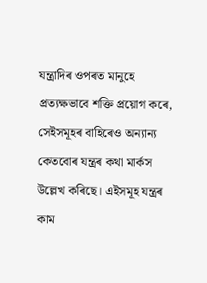যন্ত্রাদিৰ ওপৰত মানুহে প্ৰত্যক্ষভাবে শক্তি প্রয়োগ কৰে, সেইসমূহৰ বাহিৰেও অন্যান্য কেতবোৰ যন্ত্ৰৰ কথা মার্কস উল্লেখ কৰিছে। এইসমূহ যন্ত্ৰৰ কাম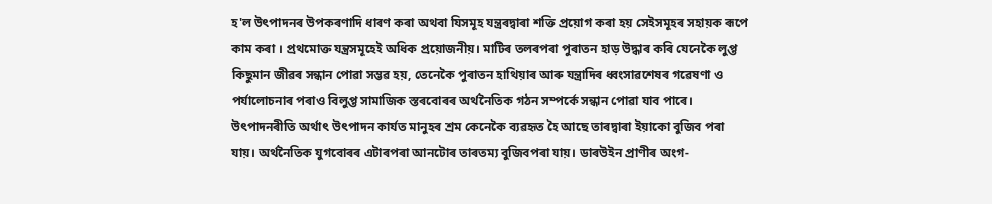হ'ল উৎপাদনৰ উপকৰণাদি ধাৰণ কৰা অথবা যিসমূহ যন্ত্ৰৰদ্বাৰা শক্তি প্ৰয়োগ কৰা হয় সেইসমূহৰ সহায়ক ৰূপে কাম কৰা । প্রথমোক্ত যন্ত্ৰসমূহেই অধিক প্ৰয়োজনীয়। মাটিৰ তলৰপৰা পুৰাতন হাড় উদ্ধাৰ কৰি যেনেকৈ লুপ্ত কিছুমান জীৱৰ সন্ধান পোৱা সম্ভৱ হয়, তেনেকৈ পুৰাতন হাথিয়াৰ আৰু যন্ত্রাদিৰ ধ্বংসাৱশেষৰ গৱেষণা ও পর্যালোচনাৰ পৰাও বিলুপ্ত সামাজিক স্তৰবোৰৰ অৰ্থনৈতিক গঠন সম্পৰ্কে সন্ধান পোৱা যাব পাৰে। উৎপাদনৰীতি অর্থাৎ উৎপাদন কার্যত মানুহৰ শ্ৰম কেনেকৈ ব্যৱহৃত হৈ আছে তাৰদ্বাৰা ইয়াকো বুজিব পৰা যায়। অর্থনৈতিক যুগবোৰৰ এটাৰপৰা আনটোৰ তাৰতম্য বুজিবপৰা যায়। ডাৰউইন প্ৰাণীৰ অংগ-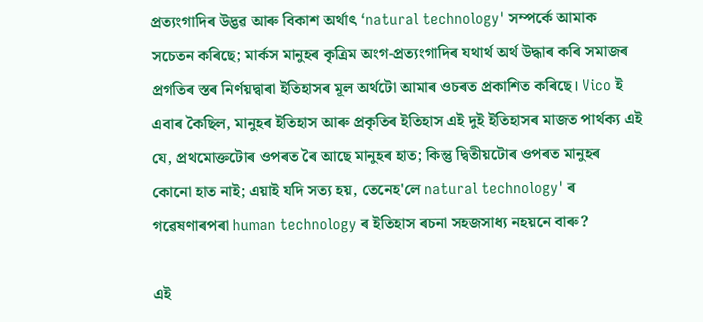প্ৰত্যংগাদিৰ উদ্ভৱ আৰু বিকাশ অর্থাৎ ‘natural technology' সম্পর্কে আমাক সচেতন কৰিছে; মার্কস মানুহৰ কৃত্ৰিম অংগ-প্ৰত্যংগাদিৰ যথাৰ্থ অৰ্থ উদ্ধাৰ কৰি সমাজৰ প্ৰগতিৰ স্তৰ নিৰ্ণয়দ্বাৰা ইতিহাসৰ মূল অৰ্থটো আমাৰ ওচৰত প্ৰকাশিত কৰিছে। Vico ই এবাৰ কৈছিল, মানুহৰ ইতিহাস আৰু প্ৰকৃতিৰ ইতিহাস এই দুই ইতিহাসৰ মাজত পার্থক্য এই যে, প্রথমোক্তটোৰ ওপৰত ৰৈ আছে মানুহৰ হাত; কিন্তু দ্বিতীয়টোৰ ওপৰত মানুহৰ কোনো হাত নাই; এয়াই যদি সত্য হয়, তেনেহ'লে natural technology' ৰ গৱেষণাৰপৰা human technology ৰ ইতিহাস ৰচনা সহজসাধ্য নহয়নে বাৰু?

এই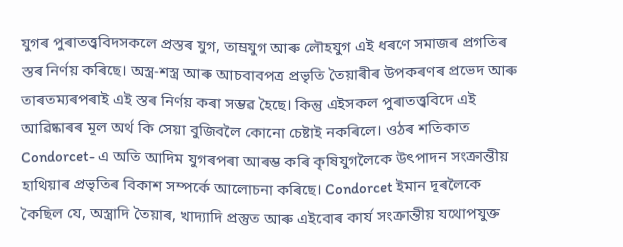যুগৰ পুৰাতত্ত্ববিদসকলে প্ৰস্তৰ যুগ, তাম্রযুগ আৰু লৌহযুগ এই ধৰণে সমাজৰ প্ৰগতিৰ স্তৰ নিৰ্ণয় কৰিছে। অস্ত্ৰ-শস্ত্ৰ আৰু আচবাবপত্র প্রভৃতি তৈয়াৰীৰ উপকৰণৰ প্ৰভেদ আৰু তাৰতম্যৰপৰাই এই স্তৰ নিৰ্ণয় কৰা সম্ভৱ হৈছে। কিন্তু এইসকল পুৰাতত্ত্ববিদে এই আৱিষ্কাৰৰ মূল অর্থ কি সেয়া বুজিবলৈ কোনো চেষ্টাই নকৰিলে। ওঠৰ শতিকাত Condorcet- এ অতি আদিম যুগৰপৰা আৰম্ভ কৰি কৃষিযুগলৈকে উৎপাদন সংক্ৰান্তীয় হাথিয়াৰ প্ৰভৃতিৰ বিকাশ সম্পর্কে আলোচনা কৰিছে। Condorcet ইমান দূৰলৈকে কৈছিল যে, অস্ত্ৰাদি তৈয়াৰ, খাদ্যাদি প্ৰস্তুত আৰু এইবোৰ কাৰ্য সংক্রান্তীয় যথোপযুক্ত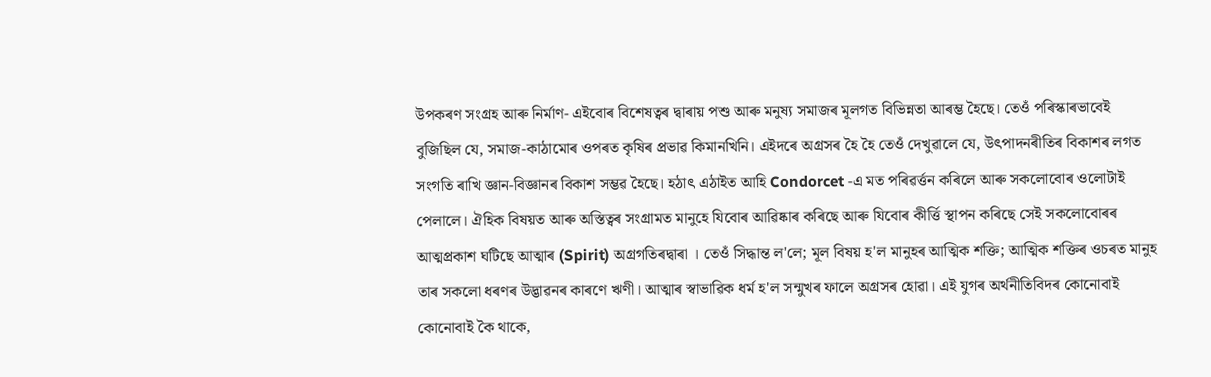উপকৰণ সংগ্ৰহ আৰু নিৰ্মাণ- এইবোৰ বিশেষত্বৰ দ্বাৰায় পশু আৰু মনুষ্য সমাজৰ মূলগত বিভিন্নতা আৰম্ভ হৈছে। তেওঁ পৰিস্কাৰভাবেই বুজিছিল যে, সমাজ-কাঠামোৰ ওপৰত কৃষিৰ প্ৰভাৱ কিমানখিনি। এইদৰে অগ্ৰসৰ হৈ হৈ তেওঁ দেখুৱালে যে, উৎপাদনৰীতিৰ বিকাশৰ লগত সংগতি ৰাখি জ্ঞান-বিজ্ঞানৰ বিকাশ সম্ভৱ হৈছে। হঠাৎ এঠাইত আহি Condorcet -এ মত পৰিৱৰ্ত্তন কৰিলে আৰু সকলোবোৰ ওলোটাই পেলালে। ঐহিক বিষয়ত আৰু অস্তিত্বৰ সংগ্ৰামত মানুহে যিবোৰ আৱিষ্কাৰ কৰিছে আৰু যিবোৰ কীৰ্ত্তি স্থাপন কৰিছে সেই সকলোবোৰৰ আত্মপ্রকাশ ঘটিছে আত্মাৰ (Spirit) অগ্ৰগতিৰদ্বাৰা । তেওঁ সিদ্ধান্ত ল'লে; মূল বিষয় হ'ল মানুহৰ আত্মিক শক্তি; আত্মিক শক্তিৰ ওচৰত মানুহ তাৰ সকলো ধৰণৰ উদ্ভাৱনৰ কাৰণে ঋণী। আত্মাৰ স্বাভাৱিক ধৰ্ম হ'ল সন্মুখৰ ফালে অগ্ৰসৰ হোৱা। এই যুগৰ অৰ্থনীতিবিদৰ কোনোবাই কোনোবাই কৈ থাকে,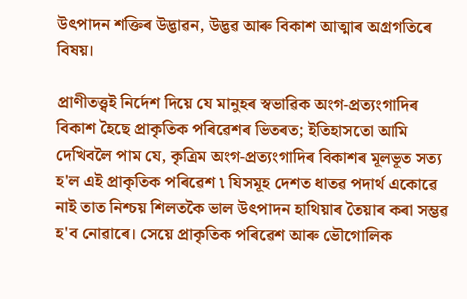উৎপাদন শক্তিৰ উদ্ভাৱন, উদ্ভৱ আৰু বিকাশ আত্মাৰ অগ্ৰগতিৰে বিষয়।

প্রাণীতত্ত্বই নির্দেশ দিয়ে যে মানুহৰ স্বভাৱিক অংগ-প্ৰত্যংগাদিৰ বিকাশ হৈছে প্ৰাকৃতিক পৰিৱেশৰ ভিতৰত; ইতিহাসতো আমি দেখিবলৈ পাম যে, কৃত্ৰিম অংগ-প্ৰত্যংগাদিৰ বিকাশৰ মূলভূত সত্য হ'ল এই প্রাকৃতিক পৰিৱেশ ৷ যিসমূহ দেশত ধাতৱ পদাৰ্থ একোৱে নাই তাত নিশ্চয় শিলতকৈ ভাল উৎপাদন হাথিয়াৰ তৈয়াৰ কৰা সম্ভৱ হ'ব নোৱাৰে। সেয়ে প্রাকৃতিক পৰিৱেশ আৰু ভৌগোলিক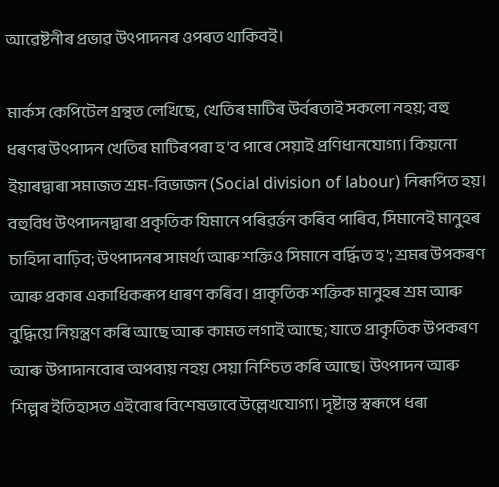আৱেষ্টনীৰ প্ৰভাৱ উৎপাদনৰ ওপৰত থাকিবই।

মার্কস কেপিটেল গ্ৰন্থত লেখিছে, খেতিৰ মাটিৰ উৰ্বৰতাই সকলো নহয়; বহু ধৰণৰ উৎপাদন খেতিৰ মাটিৰপৰা হ'ব পাৰে সেয়াই প্ৰণিধানযোগ্য। কিয়নো ইয়াৰদ্বাৰা সমাজত শ্রম-বিভাজন (Social division of labour) নিৰূপিত হয়। বহুবিধ উৎপাদনদ্বাৰা প্ৰকৃতিক যিমানে পৰিৱৰ্ত্তন কৰিব পাৰিব, সিমানেই মানুহৰ চাহিদা বাঢ়িব; উৎপাদনৰ সামৰ্থ্য আৰু শক্তিও সিমানে বৰ্দ্ধিত হ'; শ্ৰমৰ উপকৰণ আৰু প্ৰকাৰ একাধিকৰূপ ধাৰণ কৰিব। প্রাকৃতিক শক্তিক মানুহৰ শ্ৰম আৰু বুদ্ধিয়ে নিয়ন্ত্ৰণ কৰি আছে আৰু কামত লগাই আছে; যাতে প্রাকৃতিক উপকৰণ আৰু উপাদানবোৰ অপব্যয় নহয় সেয়া নিশ্চিত কৰি আছে। উৎপাদন আৰু শিল্পৰ ইতিহাসত এইবোৰ বিশেষভাবে উল্লেখযোগ্য। দৃষ্টান্ত স্বৰূপে ধৰা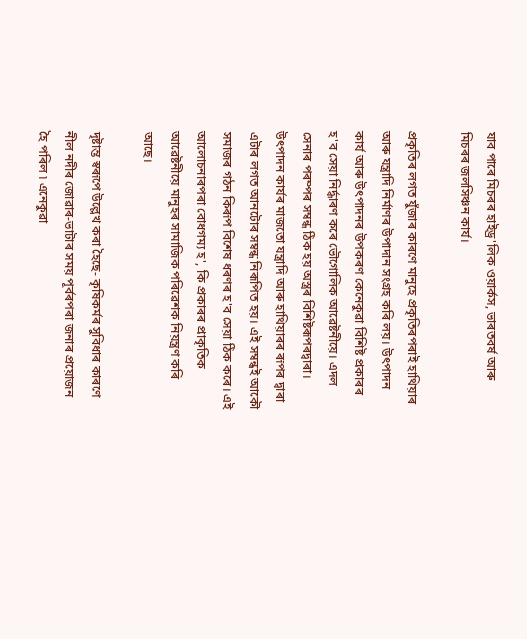যাব পাৰে মিচৰৰ হাইড্ৰ'লিক ওয়ার্কস, ভাৰতবৰ্ষ আৰু মিচৰৰ জলসিঞ্চন কাৰ্য।

প্ৰকৃতিৰ লগত যুঁজাৰ কাৰণে মানুহে প্ৰকৃতিৰপৰাই হাথিয়াৰ আৰু যন্ত্রাদি নিৰ্মাণৰ উপাদান সংগ্ৰহ কৰি লয়। উৎপাদন কাৰ্য আৰু উৎপাদনৰ উপকৰণ কেনেকুৱা বিশিষ্ট প্ৰকাৰৰ হ'ব সেয়া নিৰ্দ্ধাৰণ কৰে ভৌগোলিক আৱেষ্টনীয়ে। এদল সেনাৰ পৰম্পৰ সম্বন্ধ ঠিক হয় অস্ত্ৰৰ বিশিষ্টৰূপৰদ্বাৰা। উৎপাদন কার্যৰ মাজতো যন্ত্রাদি আৰু হাথিয়াৰৰ ৰূপৰ দ্বাৰা এটাৰ লগত আনটোৰ সম্বন্ধ নিৰূপিত হয়। এই সম্বন্ধই আকৌ সমাজৰ গঠন কিৰূপ বিশেষ ধৰণৰ হ'ব সেয়া ঠিক কৰে। এই আলোচনাৰপৰা বোধগম্য হ', কি প্ৰকাৰৰ প্ৰাকৃতিক আৱেষ্টনীয়ে মানুহৰ সামাজিক পৰিৱেশক নিয়ন্ত্ৰণ কৰি আছে।

দৃষ্টান্ত স্বৰূপে উল্লেখ কৰা হৈছে- কৃষিকৰ্মৰ সুবিধাৰ কাৰণে নীল নদীৰ জোৱাৰ-ভাটাৰ সময় পূৰ্বৰপৰা জনাৰ প্ৰয়োজন হৈ পৰিল ৷ এনেকুৱা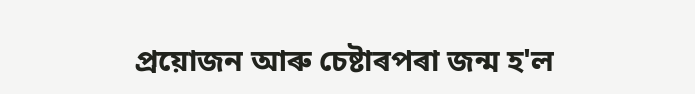প্ৰয়োজন আৰু চেষ্টাৰপৰা জন্ম হ'ল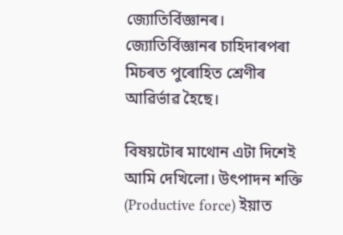জ্যোতিৰ্বিজ্ঞানৰ। জ্যোতিৰ্বিজ্ঞানৰ চাহিদাৰপৰা মিচৰত পুৰোহিত শ্ৰেণীৰ আৱিৰ্ভাৱ হৈছে।

বিষয়টোৰ মাথোন এটা দিশেই আমি দেখিলো। উৎপাদন শক্তি (Productive force) ইয়াত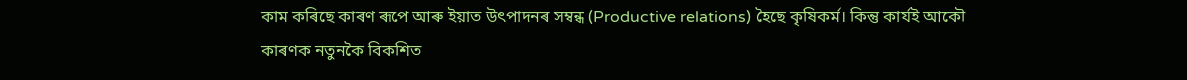কাম কৰিছে কাৰণ ৰূপে আৰু ইয়াত উৎপাদনৰ সম্বন্ধ (Productive relations) হৈছে কৃষিকৰ্ম। কিন্তু কাৰ্যই আকৌ কাৰণক নতুনকৈ বিকশিত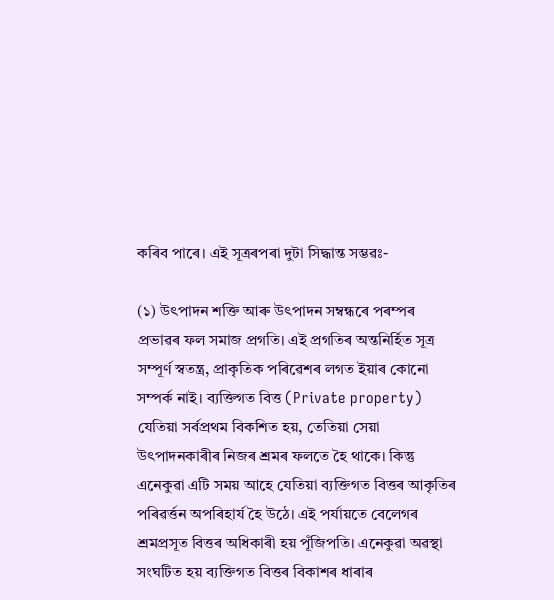কৰিব পাৰে। এই সূত্ৰৰপৰা দুটা সিদ্ধান্ত সম্ভৱঃ-

(১) উৎপাদন শক্তি আৰু উৎপাদন সম্বন্ধৰে পৰম্পৰ প্ৰভাৱৰ ফল সমাজ প্রগতি। এই প্ৰগতিৰ অন্তনির্হিত সূত্র সম্পূর্ণ স্বতন্ত্র, প্রাকৃতিক পৰিৱেশৰ লগত ইয়াৰ কোনো সম্পর্ক নাই। ব্যক্তিগত বিত্ত (Private property) যেতিয়া সর্বপ্রথম বিকশিত হয়, তেতিয়া সেয়া উৎপাদনকাৰীৰ নিজৰ শ্ৰমৰ ফলতে হৈ থাকে। কিন্তু এনেকুৱা এটি সময় আহে যেতিয়া ব্যক্তিগত বিত্তৰ আকৃতিৰ পৰিৱৰ্ত্তন অপৰিহাৰ্য হৈ উঠে। এই পৰ্যায়তে বেলেগৰ শ্রমপ্রসূত বিত্তৰ অধিকাৰী হয় পূঁজিপতি। এনেকুৱা অৱস্থা সংঘটিত হয় ব্যক্তিগত বিত্তৰ বিকাশৰ ধাৰাৰ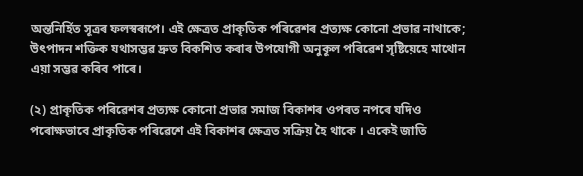অন্তনির্হিত সূত্ৰৰ ফলস্বৰূপে। এই ক্ষেত্ৰত প্ৰাকৃতিক পৰিৱেশৰ প্ৰত্যক্ষ কোনো প্ৰভাৱ নাথাকে; উৎপাদন শক্তিক যথাসম্ভৱ দ্ৰুত বিকশিত কৰাৰ উপযোগী অনুকূল পৰিৱেশ সৃষ্টিয়েহে মাথোন এয়া সম্ভৱ কৰিব পাৰে।

(২) প্রাকৃতিক পৰিৱেশৰ প্ৰত্যক্ষ কোনো প্ৰভাৱ সমাজ বিকাশৰ ওপৰত নপৰে যদিও পৰোক্ষভাবে প্রাকৃতিক পৰিৱেশে এই বিকাশৰ ক্ষেত্ৰত সক্ৰিয় হৈ থাকে । একেই জাতি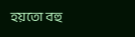হয়তো বহু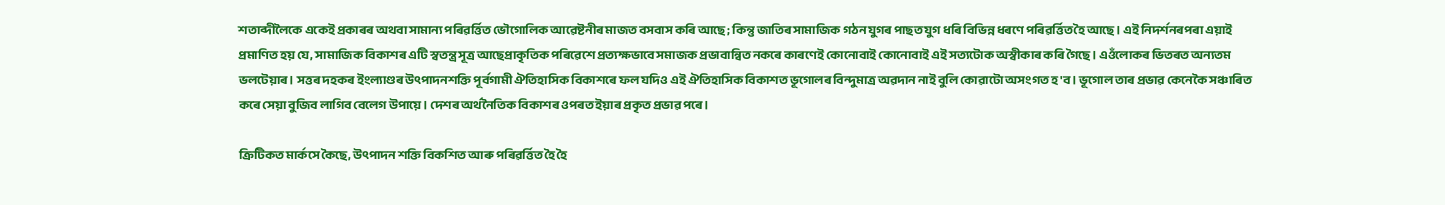শতাব্দীলৈকে একেই প্ৰকাৰৰ অথবা সামান্য পৰিৱৰ্ত্তিত ভৌগোলিক আৱেষ্টনীৰ মাজত বসবাস কৰি আছে; কিন্তু জাতিৰ সামাজিক গঠন যুগৰ পাছত যুগ ধৰি বিভিন্ন ধৰণে পৰিৱৰ্ত্তিত হৈ আছে। এই নিদৰ্শনৰপৰা এয়াই প্ৰমাণিত হয় যে, সামাজিক বিকাশৰ এটি স্বতন্ত্র সূত্র আছেপ্রাকৃতিক পৰিৱেশে প্রত্যক্ষভাবে সমাজক প্রভাবান্বিত নকৰে কাৰণেই কোনোবাই কোনোবাই এই সত্যটোক অস্বীকাৰ কৰি গৈছে। এওঁলোকৰ ভিতৰত অন্যতম ভলটেয়াৰ। সত্তৰ দহকৰ ইংল্যাণ্ডৰ উৎপাদনশক্তি পূর্বগামী ঐতিহাসিক বিকাশৰে ফল যদিও এই ঐতিহাসিক বিকাশত ভূগোলৰ বিন্দুমাত্ৰ অৱদান নাই বুলি কোৱাটো অসংগত হ'ব। ভূগোল তাৰ প্ৰভাৱ কেনেকৈ সঞ্চাৰিত কৰে সেয়া বুজিব লাগিব বেলেগ উপায়ে। দেশৰ অৰ্থনৈতিক বিকাশৰ ওপৰত ইয়াৰ প্ৰকৃত প্ৰভাৱ পৰে।

ক্রিটিকত মার্কসে কৈছে, উৎপাদন শক্তি বিকশিত আৰু পৰিৱৰ্ত্তিত হৈ হৈ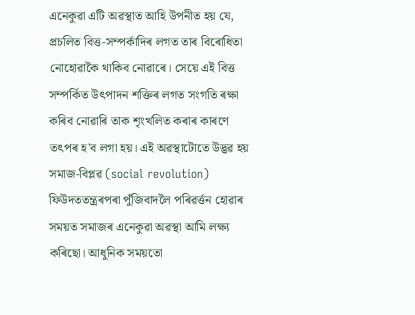এনেকুৱা এটি অৱস্থাত আহি উপনীত হয় যে, প্রচলিত বিত্ত-সম্পর্কাদিৰ লগত তাৰ বিৰোধিতা নোহোৱাকৈ থাকিব নোৱাৰে। সেয়ে এই বিত্ত সম্পর্কিত উৎপাদন শক্তিৰ লগত সংগতি ৰক্ষা কৰিব নোৱাৰি তাক শৃংখলিত কৰাৰ কাৰণে তৎপৰ হ'ব লগা হয়। এই অৱস্থাটোতে উদ্ভৱ হয় সমাজ-বিপ্লৱ (social revolution) ফিউদততন্ত্ৰৰপৰা পুঁজিবাদলৈ পৰিৱৰ্ত্তন হোৱাৰ সময়ত সমাজৰ এনেকুৱা অৱস্থা আমি লক্ষ্য কৰিছো। আধুনিক সময়তো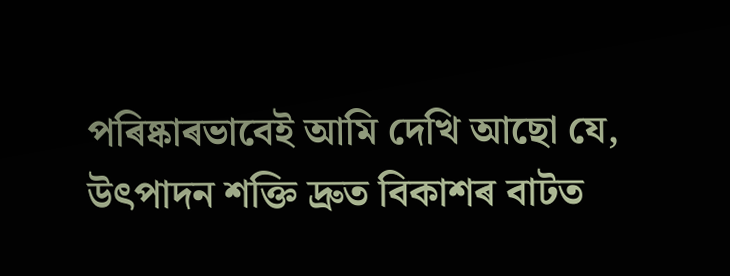পৰিষ্কাৰভাবেই আমি দেখি আছো যে, উৎপাদন শক্তি দ্রুত বিকাশৰ বাটত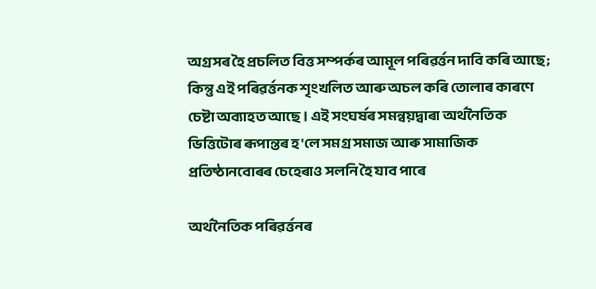অগ্ৰসৰ হৈ প্ৰচলিত বিত্ত সম্পৰ্কৰ আমূল পৰিৱৰ্ত্তন দাবি কৰি আছে; কিন্তু এই পৰিৱৰ্ত্তনক শৃংখলিত আৰু অচল কৰি তোলাৰ কাৰণে চেষ্টা অব্যাহত আছে। এই সংঘৰ্ষৰ সমন্বয়দ্বাৰা অৰ্থনৈতিক ভিত্তিটোৰ ৰূপান্তৰ হ'লে সমগ্র সমাজ আৰু সামাজিক প্রতিষ্ঠানবোৰৰ চেহেৰাও সলনি হৈ যাব পাৰে

অৰ্থনৈতিক পৰিৱৰ্ত্তনৰ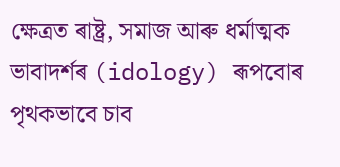ক্ষেত্ৰত ৰাষ্ট্ৰ, সমাজ আৰু ধৰ্মাত্মক ভাবাদৰ্শৰ (idology) ৰূপবোৰ পৃথকভাবে চাব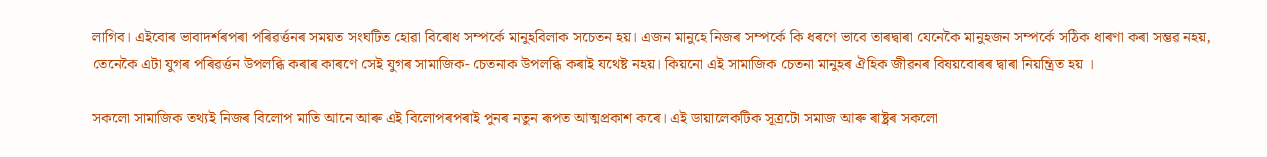লাগিব। এইবোৰ ভাবাদর্শৰপৰা পৰিৱৰ্ত্তনৰ সময়ত সংঘটিত হোৱা বিৰোধ সম্পর্কে মানুহবিলাক সচেতন হয়। এজন মানুহে নিজৰ সম্পৰ্কে কি ধৰণে ভাবে তাৰদ্বাৰা যেনেকৈ মানুহজন সম্পৰ্কে সঠিক ধাৰণা কৰা সম্ভৱ নহয়, তেনেকৈ এটা যুগৰ পৰিৱৰ্ত্তন উপলব্ধি কৰাৰ কাৰণে সেই যুগৰ সামাজিক- চেতনাক উপলব্ধি কৰাই যথেষ্ট নহয়। কিয়নো এই সামাজিক চেতনা মানুহৰ ঐহিক জীৱনৰ বিষয়বোৰৰ দ্বাৰা নিয়ন্ত্রিত হয় ।

সকলো সামাজিক তথ্যই নিজৰ বিলোপ মাতি আনে আৰু এই বিলোপৰপৰাই পুনৰ নতুন ৰূপত আত্মপ্ৰকাশ কৰে। এই ডায়ালেকটিক সূত্ৰটো সমাজ আৰু ৰাষ্ট্ৰৰ সকলো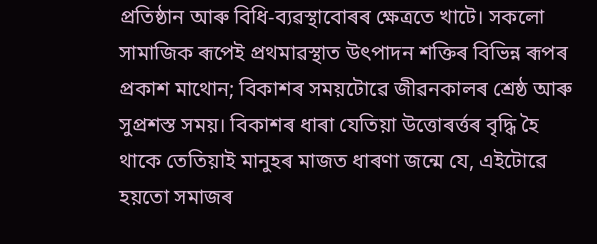প্ৰতিষ্ঠান আৰু বিধি-ব্যৱস্থাবোৰৰ ক্ষেত্ৰতে খাটে। সকলো সামাজিক ৰূপেই প্ৰথমাৱস্থাত উৎপাদন শক্তিৰ বিভিন্ন ৰূপৰ প্ৰকাশ মাথোন; বিকাশৰ সময়টোৱে জীৱনকালৰ শ্ৰেষ্ঠ আৰু সুপ্রশস্ত সময়। বিকাশৰ ধাৰা যেতিয়া উত্তোৰৰ্ত্তৰ বৃদ্ধি হৈ থাকে তেতিয়াই মানুহৰ মাজত ধাৰণা জন্মে যে, এইটোৱে হয়তো সমাজৰ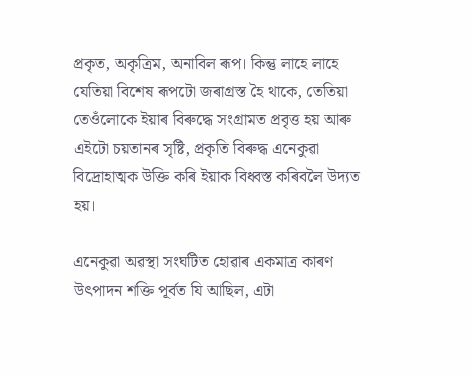প্ৰকৃত, অকৃত্রিম, অনাবিল ৰূপ। কিন্তু লাহে লাহে যেতিয়া বিশেষ ৰূপটো জৰাগ্ৰস্ত হৈ থাকে, তেতিয়া তেওঁলোকে ইয়াৰ বিৰুদ্ধে সংগ্ৰামত প্ৰবৃত্ত হয় আৰু এইটো চয়তানৰ সৃষ্টি, প্রকৃতি বিৰুদ্ধ এনেকুৱা বিদ্রোহাত্মক উক্তি কৰি ইয়াক বিধ্বস্ত কৰিবলৈ উদ্যত হয়।

এনেকুৱা অৱস্থা সংঘটিত হোৱাৰ একমাত্ৰ কাৰণ উৎপাদন শক্তি পূৰ্বত যি আছিল, এটা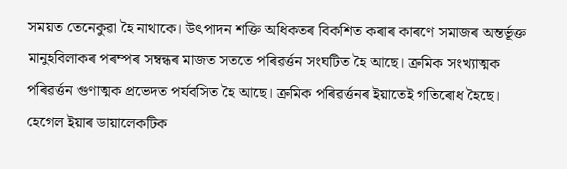সময়ত তেনেকুৱা হৈ নাথাকে। উৎপাদন শক্তি অধিকতৰ বিকশিত কৰাৰ কাৰণে সমাজৰ অন্তৰ্ভূক্ত মানুহবিলাকৰ পৰম্পৰ সম্বন্ধৰ মাজত সততে পৰিৱৰ্ত্তন সংঘটিত হৈ আছে। ক্রমিক সংখ্যাত্মক পৰিৱৰ্ত্তন গুণাত্মক প্ৰভেদত পৰ্যবসিত হৈ আছে। ক্রমিক পৰিৱৰ্ত্তনৰ ইয়াতেই গতিৰোধ হৈছে। হেগেল ইয়াৰ ডায়ালেকটিক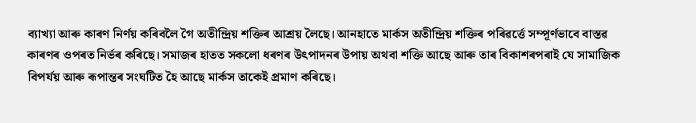ব্যাখ্যা আৰু কাৰণ নিৰ্ণয় কৰিবলৈ গৈ অতীন্দ্ৰিয় শক্তিৰ আশ্ৰয় লৈছে। আনহাতে মার্কস অতীন্দ্ৰিয় শক্তিৰ পৰিৱৰ্ত্তে সম্পূর্ণভাবে বাস্তৱ কাৰণৰ ওপৰত নিৰ্ভৰ কৰিছে। সমাজৰ হাতত সকলো ধৰণৰ উৎপাদনৰ উপায় অথবা শক্তি আছে আৰু তাৰ বিকাশৰপৰাই যে সামাজিক বিপর্যয় আৰু ৰূপান্তৰ সংঘটিত হৈ আছে মার্কস তাকেই প্রমাণ কৰিছে।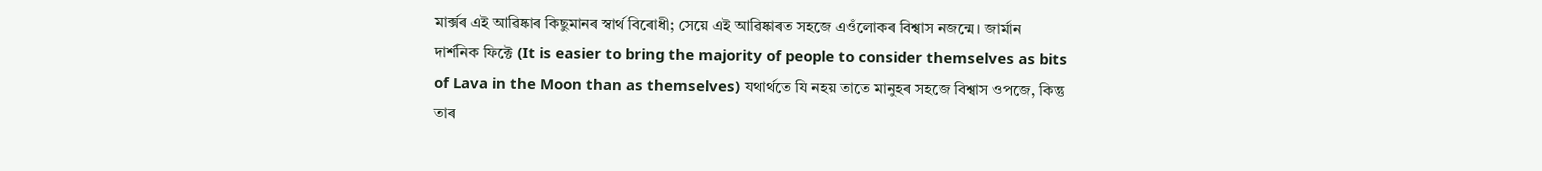মাৰ্ক্সৰ এই আৱিষ্কাৰ কিছুমানৰ স্বাৰ্থ বিৰোধী; সেয়ে এই আৱিষ্কাৰত সহজে এওঁলোকৰ বিশ্বাস নজন্মে। জার্মান দার্শনিক ফিক্টে (It is easier to bring the majority of people to consider themselves as bits of Lava in the Moon than as themselves) যথার্থতে যি নহয় তাতে মানুহৰ সহজে বিশ্বাস ওপজে, কিন্তু তাৰ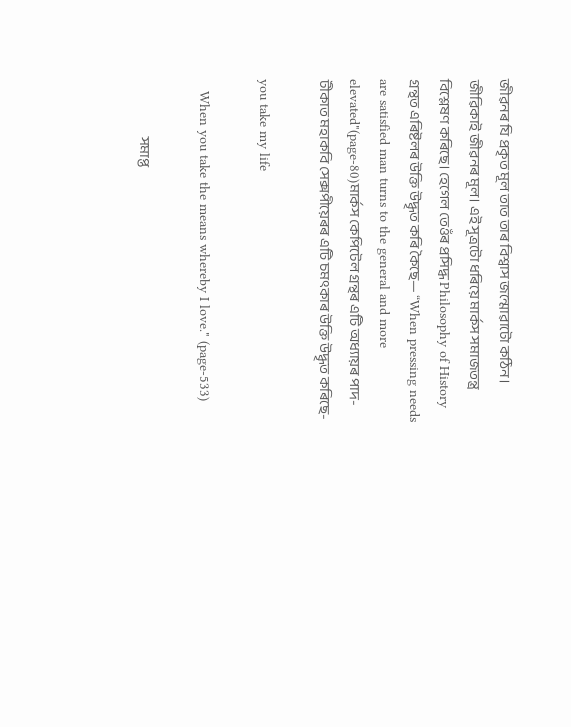জীৱনৰ যি প্ৰকৃত মূল তাত তাৰ বিশ্বাস জন্মোৱাটো কঠিন। জীৱিকাই জীৱনৰ মূল। এই সূত্ৰটো ধৰিয়ে মার্কস সমাজতন্ত্র বিশ্লেষণ কৰিছে। হেগেল তেওঁৰ প্ৰসিদ্ধ Philosophy of History গ্ৰন্থত এৰিষ্টলৰ উক্তি উদ্ধৃত কৰি কৈছে— “When pressing needs are satisfied man turns to the general and more elevated"(page-80)মার্কস কেপিটেল গ্ৰন্থৰ এটি অধ্যায়ৰ পাদ-টীকাত মহাকবি সেক্সপীয়েৰৰ এটি চমৎকাৰ উক্তি উদ্ধৃত কৰিছে-

you take my life

   When you take the means whereby I love." (page-533)

                       সমাপ্ত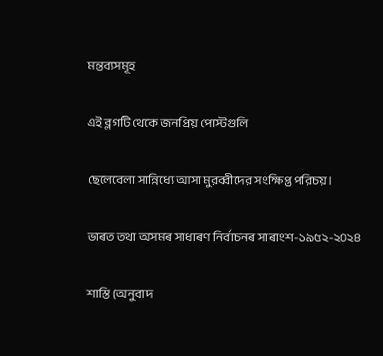মন্তব্যসমূহ

এই ব্লগটি থেকে জনপ্রিয় পোস্টগুলি

ছেলেবেলা সান্নিধ্যে আসা মুরব্বীদের সংক্ষিপ্ত পরিচয়।

ভাৰত তথা অসমৰ সাধাৰণ নিৰ্বাচনৰ সাৰাংশ-১৯৫২-২০২৪

শাস্তি (অনুবাদ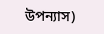উপন্যাস)